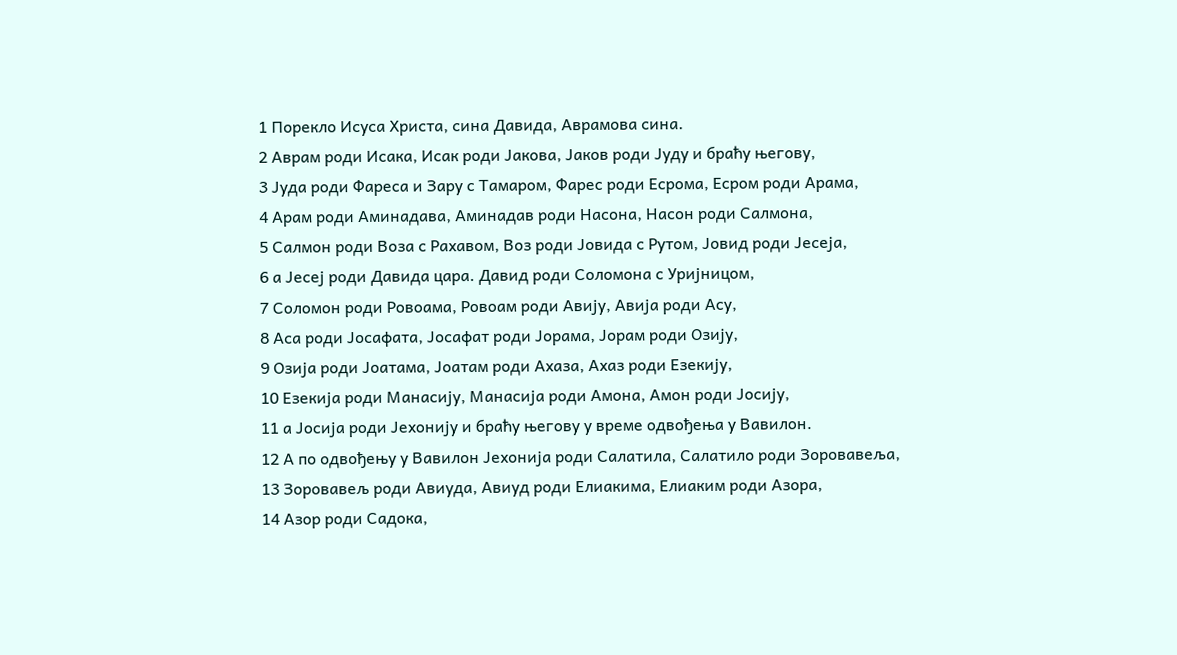1 Порекло Исуса Христа, сина Давида, Аврамова сина.
2 Аврам роди Исака, Исак роди Јакова, Јаков роди Јуду и браћу његову,
3 Јуда роди Фареса и Зару с Тамаром, Фарес роди Есрома, Есром роди Арама,
4 Арам роди Аминадава, Аминадав роди Насона, Насон роди Салмона,
5 Салмон роди Воза с Рахавом, Воз роди Јовида с Рутом, Јовид роди Јесеја,
6 а Јесеј роди Давида цара. Давид роди Соломона с Уријницом,
7 Соломон роди Ровоама, Ровоам роди Авију, Авија роди Асу,
8 Аса роди Јосафата, Јосафат роди Јорама, Јорам роди Озију,
9 Озија роди Јоатама, Јоатам роди Ахаза, Ахаз роди Езекију,
10 Езекија роди Манасију, Манасија роди Амона, Амон роди Јосију,
11 а Јосија роди Јехонију и браћу његову у време одвођења у Вавилон.
12 А по одвођењу у Вавилон Јехонија роди Салатила, Салатило роди Зоровавеља,
13 Зоровавељ роди Авиуда, Авиуд роди Елиакима, Елиаким роди Азора,
14 Азор роди Садока,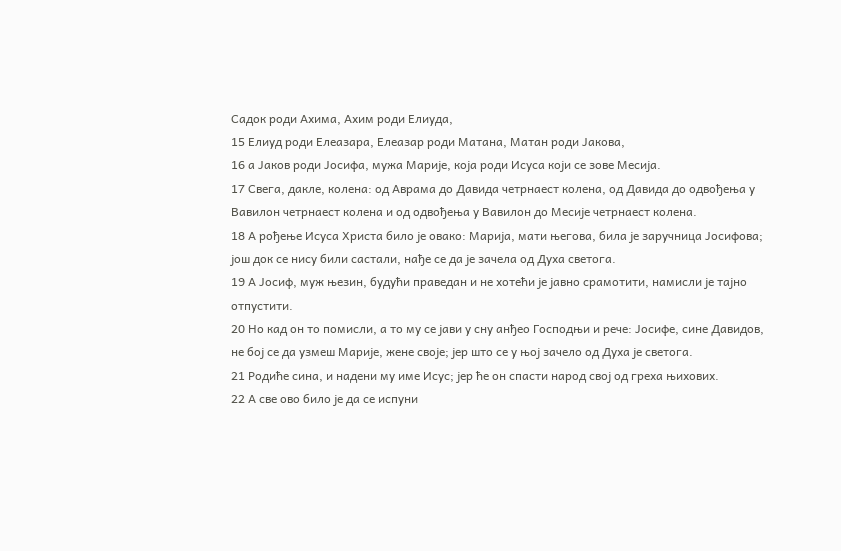Садок роди Ахима, Ахим роди Елиуда,
15 Елиуд роди Елеазара, Елеазар роди Матана, Матан роди Јакова,
16 а Јаков роди Јосифа, мужа Марије, која роди Исуса који се зове Месија.
17 Свега, дакле, колена: од Аврама до Давида четрнаест колена, од Давида до одвођења у Вавилон четрнаест колена и од одвођења у Вавилон до Месије четрнаест колена.
18 А рођење Исуса Христа било је овако: Марија, мати његова, била је заручница Јосифова; још док се нису били састали, нађе се да је зачела од Духа светога.
19 А Јосиф, муж њезин, будући праведан и не хотећи је јавно срамотити, намисли је тајно отпустити.
20 Но кад он то помисли, а то му се јави у сну анђео Господњи и рече: Јосифе, сине Давидов, не бој се да узмеш Марије, жене своје; јер што се у њој зачело од Духа је светога.
21 Родиће сина, и надени му име Исус; јер ће он спасти народ свој од греха њихових.
22 А све ово било је да се испуни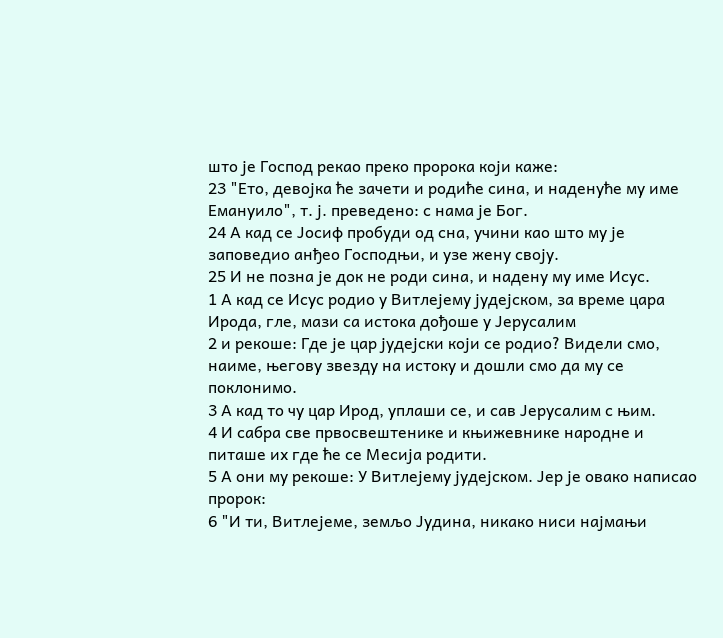што је Господ рекао преко пророка који каже:
23 "Ето, девојка ће зачети и родиће сина, и наденуће му име Емануило", т. ј. преведено: с нама је Бог.
24 А кад се Јосиф пробуди од сна, учини као што му је заповедио анђео Господњи, и узе жену своју.
25 И не позна је док не роди сина, и надену му име Исус.
1 А кад се Исус родио у Витлејему јудејском, за време цара Ирода, гле, мази са истока дођоше у Јерусалим
2 и рекоше: Где је цар јудејски који се родио? Видели смо, наиме, његову звезду на истоку и дошли смо да му се поклонимо.
3 А кад то чу цар Ирод, уплаши се, и сав Јерусалим с њим.
4 И сабра све првосвештенике и књижевнике народне и питаше их где ће се Месија родити.
5 А они му рекоше: У Витлејему јудејском. Јер је овако написао пророк:
6 "И ти, Витлејеме, земљо Јудина, никако ниси најмањи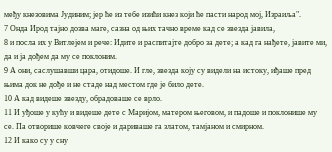међу кнезовима Јудиним; јер ће из тебе изићи кнез који ће пасти народ мој, Израиља".
7 Онда Ирод тајно дозва маге, сазна од њих тачно време кад се звезда јавила,
8 и посла их у Витлејем и рече: Идите и распитајте добро за дете; а кад га нађете, јавите ми, да и ја дођем да му се поклоним.
9 А они, саслушавши цара, отидоше. И гле, звезда коју су видели на истоку, иђаше пред њима док не дође и не стаде над местом где је било дете.
10 А кад видеше звезду, обрадоваше се врло.
11 И уђоше у кућу и видеше дете с Маријом, матером његовом, и падоше и поклонише му се. Па отворише ковчеге своје и дариваше га златом, тамјаном и смирном.
12 И како су у сну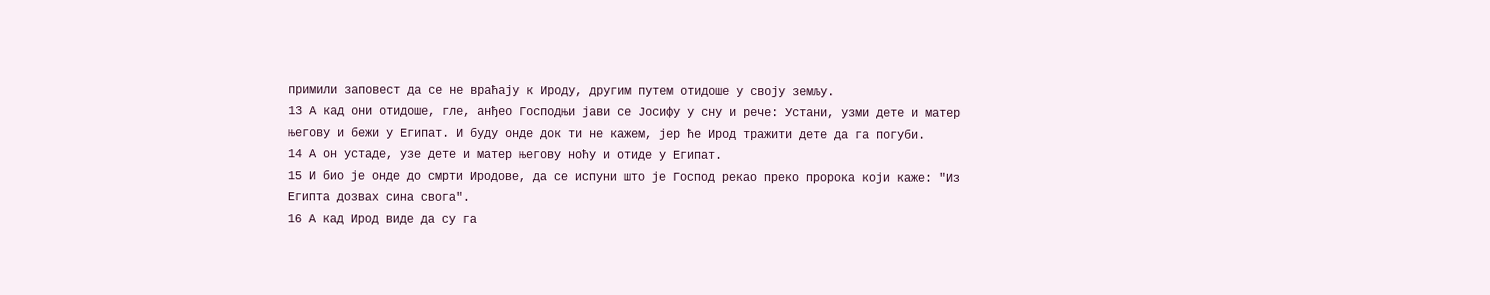примили заповест да се не враћају к Ироду, другим путем отидоше у своју земљу.
13 А кад они отидоше, гле, анђео Господњи јави се Јосифу у сну и рече: Устани, узми дете и матер његову и бежи у Египат. И буду онде док ти не кажем, јер ће Ирод тражити дете да га погуби.
14 А он устаде, узе дете и матер његову ноћу и отиде у Египат.
15 И био је онде до смрти Иродове, да се испуни што је Господ рекао преко пророка који каже: "Из Египта дозвах сина свога".
16 А кад Ирод виде да су га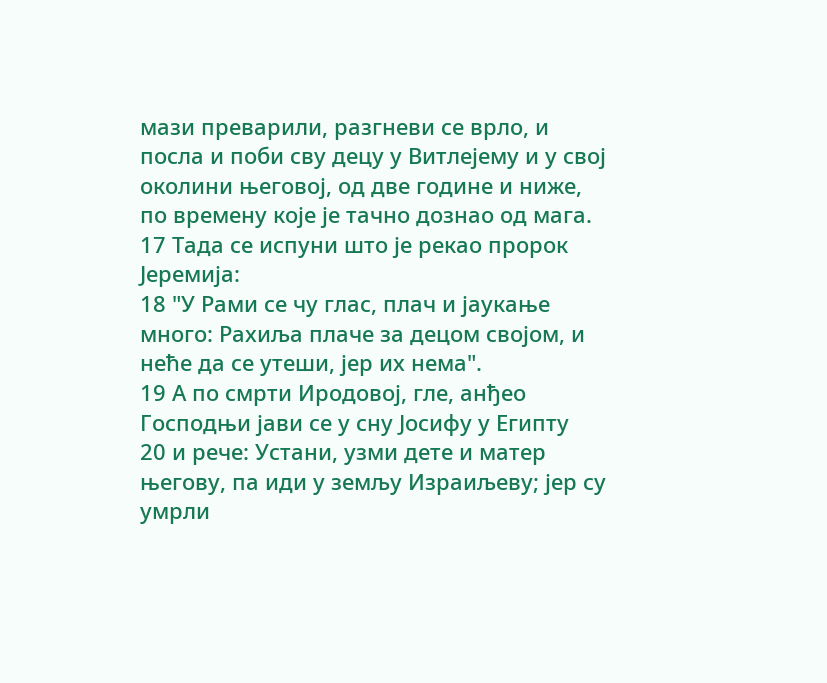мази преварили, разгневи се врло, и посла и поби сву децу у Витлејему и у свој околини његовој, од две године и ниже, по времену које је тачно дознао од мага.
17 Тада се испуни што је рекао пророк Јеремија:
18 "У Рами се чу глас, плач и јаукање много: Рахиља плаче за децом својом, и неће да се утеши, јер их нема".
19 А по смрти Иродовој, гле, анђео Господњи јави се у сну Јосифу у Египту
20 и рече: Устани, узми дете и матер његову, па иди у земљу Израиљеву; јер су умрли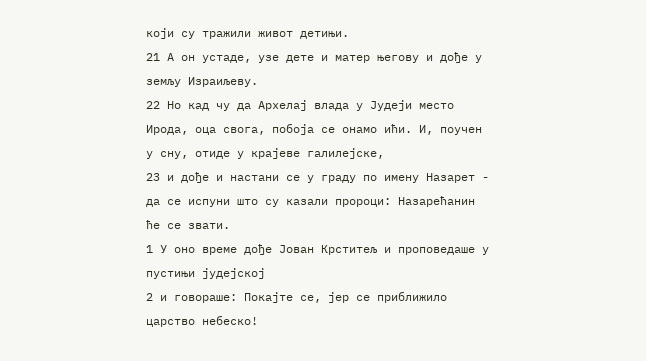који су тражили живот детињи.
21 А он устаде, узе дете и матер његову и дође у земљу Израиљеву.
22 Но кад чу да Архелај влада у Јудеји место Ирода, оца свога, побоја се онамо ићи. И, поучен у сну, отиде у крајеве галилејске,
23 и дође и настани се у граду по имену Назарет - да се испуни што су казали пророци: Назарећанин ће се звати.
1 У оно време дође Јован Крститељ и проповедаше у пустињи јудејској
2 и говораше: Покајте се, јер се приближило царство небеско!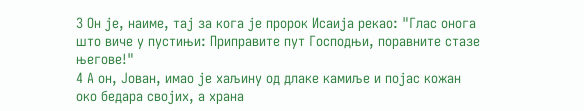3 Он је, наиме, тај за кога је пророк Исаија рекао: "Глас онога што виче у пустињи: Приправите пут Господњи, поравните стазе његове!"
4 А он, Јован, имао је хаљину од длаке камиље и појас кожан око бедара својих, а храна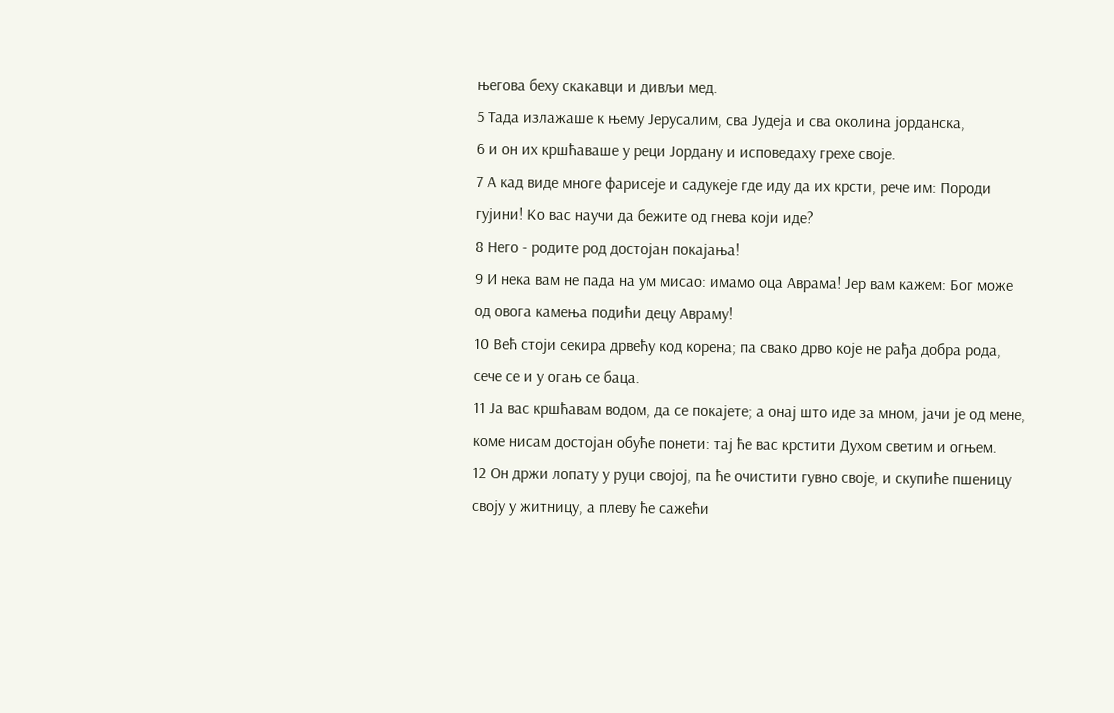његова беху скакавци и дивљи мед.
5 Тада излажаше к њему Јерусалим, сва Јудеја и сва околина јорданска,
6 и он их кршћаваше у реци Јордану и исповедаху грехе своје.
7 А кад виде многе фарисеје и садукеје где иду да их крсти, рече им: Породи гујини! Ко вас научи да бежите од гнева који иде?
8 Него - родите род достојан покајања!
9 И нека вам не пада на ум мисао: имамо оца Аврама! Јер вам кажем: Бог може од овога камења подићи децу Авраму!
10 Већ стоји секира дрвећу код корена; па свако дрво које не рађа добра рода, сече се и у огањ се баца.
11 Ја вас кршћавам водом, да се покајете; а онај што иде за мном, јачи је од мене, коме нисам достојан обуће понети: тај ће вас крстити Духом светим и огњем.
12 Он држи лопату у руци својој, па ће очистити гувно своје, и скупиће пшеницу своју у житницу, а плеву ће сажећи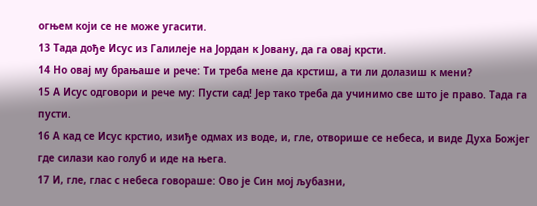огњем који се не може угасити.
13 Тада дође Исус из Галилеје на Јордан к Јовану, да га овај крсти.
14 Но овај му брањаше и рече: Ти треба мене да крстиш, а ти ли долазиш к мени?
15 А Исус одговори и рече му: Пусти сад! Јер тако треба да учинимо све што је право. Тада га пусти.
16 А кад се Исус крстио, изиђе одмах из воде, и, гле, отворише се небеса, и виде Духа Божјег где силази као голуб и иде на њега.
17 И, гле, глас с небеса говораше: Ово је Син мој љубазни,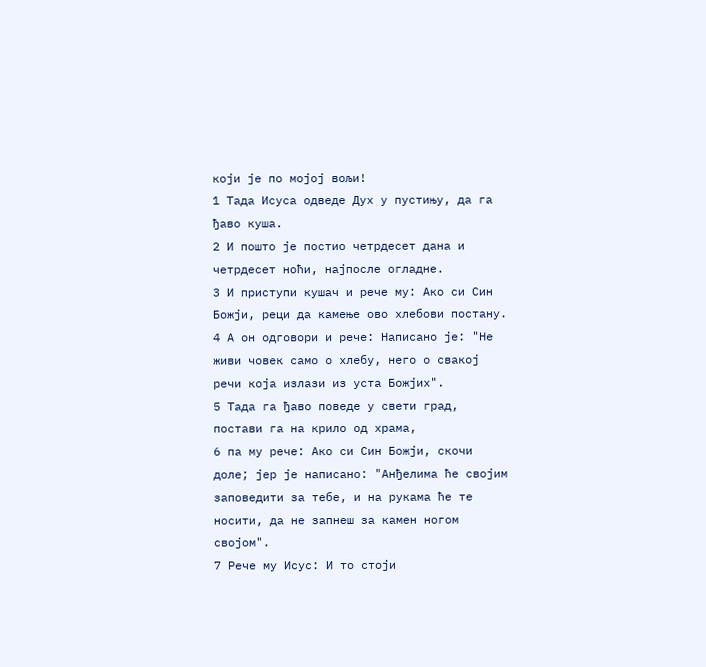који је по мојој вољи!
1 Тада Исуса одведе Дух у пустињу, да га ђаво куша.
2 И пошто је постио четрдесет дана и четрдесет ноћи, најпосле огладне.
3 И приступи кушач и рече му: Ако си Син Божји, реци да камење ово хлебови постану.
4 А он одговори и рече: Написано је: "Не живи човек само о хлебу, него о свакој речи која излази из уста Божјих".
5 Тада га ђаво поведе у свети град, постави га на крило од храма,
6 па му рече: Ако си Син Божји, скочи доле; јер је написано: "Анђелима ће својим заповедити за тебе, и на рукама ће те носити, да не запнеш за камен ногом својом".
7 Рече му Исус: И то стоји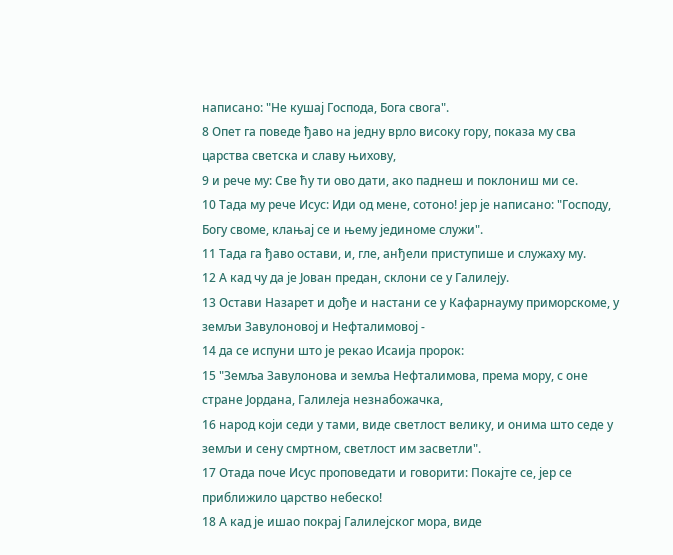написано: "Не кушај Господа, Бога свога".
8 Опет га поведе ђаво на једну врло високу гору, показа му сва царства светска и славу њихову,
9 и рече му: Све ћу ти ово дати, ако паднеш и поклониш ми се.
10 Тада му рече Исус: Иди од мене, сотоно! јер је написано: "Господу, Богу своме, клањај се и њему јединоме служи".
11 Тада га ђаво остави, и, гле, анђели приступише и служаху му.
12 А кад чу да је Јован предан, склони се у Галилеју.
13 Остави Назарет и дође и настани се у Кафарнауму приморскоме, у земљи Завулоновој и Нефталимовој -
14 да се испуни што је рекао Исаија пророк:
15 "Земља Завулонова и земља Нефталимова, према мору, с оне стране Јордана, Галилеја незнабожачка,
16 народ који седи у тами, виде светлост велику, и онима што седе у земљи и сену смртном, светлост им засветли".
17 Отада поче Исус проповедати и говорити: Покајте се, јер се приближило царство небеско!
18 А кад је ишао покрај Галилејског мора, виде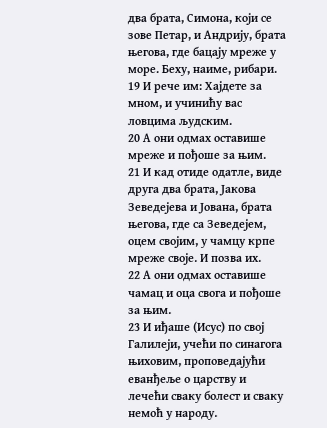два брата, Симона, који се зове Петар, и Андрију, брата његова, где бацају мреже у море. Беху, наиме, рибари.
19 И рече им: Хајдете за мном, и учинићу вас ловцима људским.
20 А они одмах оставише мреже и пођоше за њим.
21 И кад отиде одатле, виде друга два брата, Јакова Зеведејева и Јована, брата његова, где са Зеведејем, оцем својим, у чамцу крпе мреже своје. И позва их.
22 А они одмах оставише чамац и оца свога и пођоше за њим.
23 И иђаше (Исус) по свој Галилеји, учећи по синагога њиховим, проповедајући еванђеље о царству и лечећи сваку болест и сваку немоћ у народу.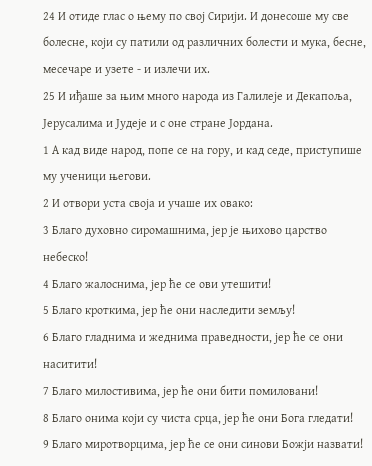24 И отиде глас о њему по свој Сирији. И донесоше му све болесне, који су патили од различних болести и мука, бесне, месечаре и узете - и излечи их.
25 И иђаше за њим много народа из Галилеје и Декапоља, Јерусалима и Јудеје и с оне стране Јордана.
1 А кад виде народ, попе се на гору, и кад седе, приступише му ученици његови.
2 И отвори уста своја и учаше их овако:
3 Благо духовно сиромашнима, јер је њихово царство небеско!
4 Благо жалоснима, јер ће се ови утешити!
5 Благо кроткима, јер ће они наследити земљу!
6 Благо гладнима и жеднима праведности, јер ће се они наситити!
7 Благо милостивима, јер ће они бити помиловани!
8 Благо онима који су чиста срца, јер ће они Бога гледати!
9 Благо миротворцима, јер ће се они синови Божји назвати!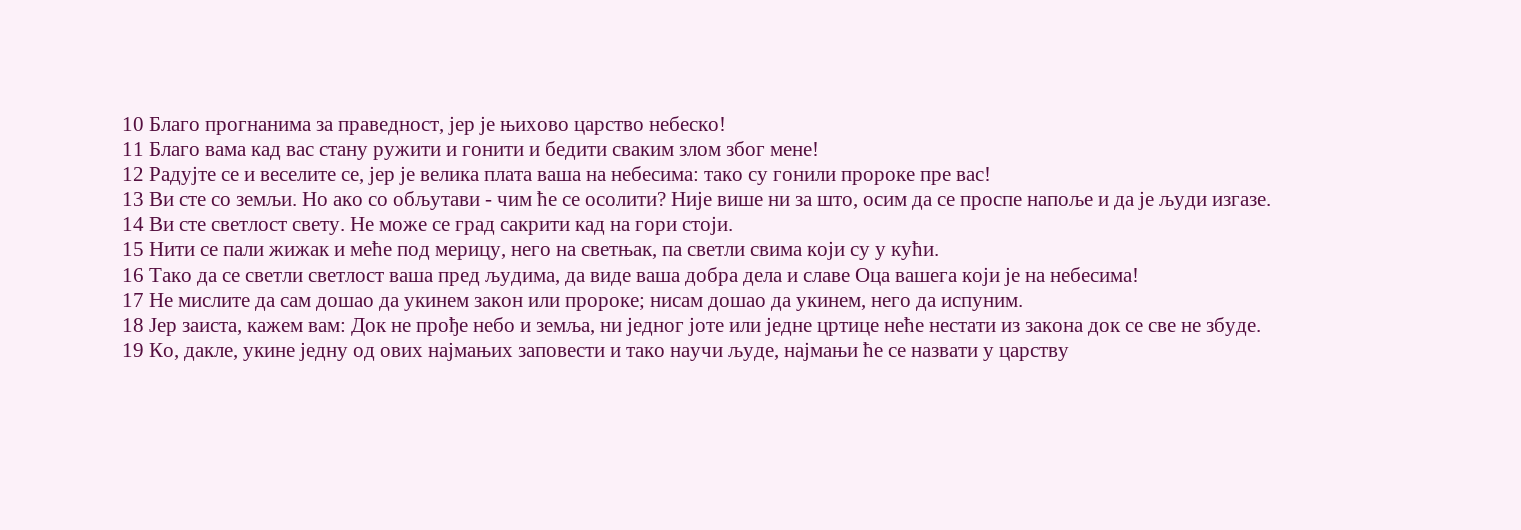10 Благо прогнанима за праведност, јер је њихово царство небеско!
11 Благо вама кад вас стану ружити и гонити и бедити сваким злом због мене!
12 Радујте се и веселите се, јер је велика плата ваша на небесима: тако су гонили пророке пре вас!
13 Ви сте со земљи. Но ако со обљутави - чим ће се осолити? Није више ни за што, осим да се проспе напоље и да је људи изгазе.
14 Ви сте светлост свету. Не може се град сакрити кад на гори стоји.
15 Нити се пали жижак и меће под мерицу, него на светњак, па светли свима који су у кући.
16 Тако да се светли светлост ваша пред људима, да виде ваша добра дела и славе Оца вашега који је на небесима!
17 Не мислите да сам дошао да укинем закон или пророке; нисам дошао да укинем, него да испуним.
18 Јер заиста, кажем вам: Док не прође небо и земља, ни једног јоте или једне цртице неће нестати из закона док се све не збуде.
19 Ко, дакле, укине једну од ових најмањих заповести и тако научи људе, најмањи ће се назвати у царству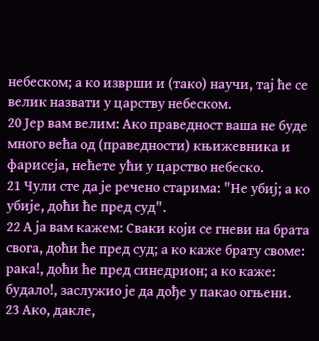небеском; а ко изврши и (тако) научи, тај ће се велик назвати у царству небеском.
20 Јер вам велим: Ако праведност ваша не буде много већа од (праведности) књижевника и фарисеја, нећете ући у царство небеско.
21 Чули сте да је речено старима: "Не убиј; а ко убије, доћи ће пред суд".
22 А ја вам кажем: Сваки који се гневи на брата свога, доћи ће пред суд; а ко каже брату своме: рака!, доћи ће пред синедрион; а ко каже: будало!, заслужио је да дође у пакао огњени.
23 Ако, дакле,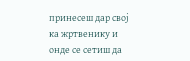принесеш дар свој ка жртвенику и онде се сетиш да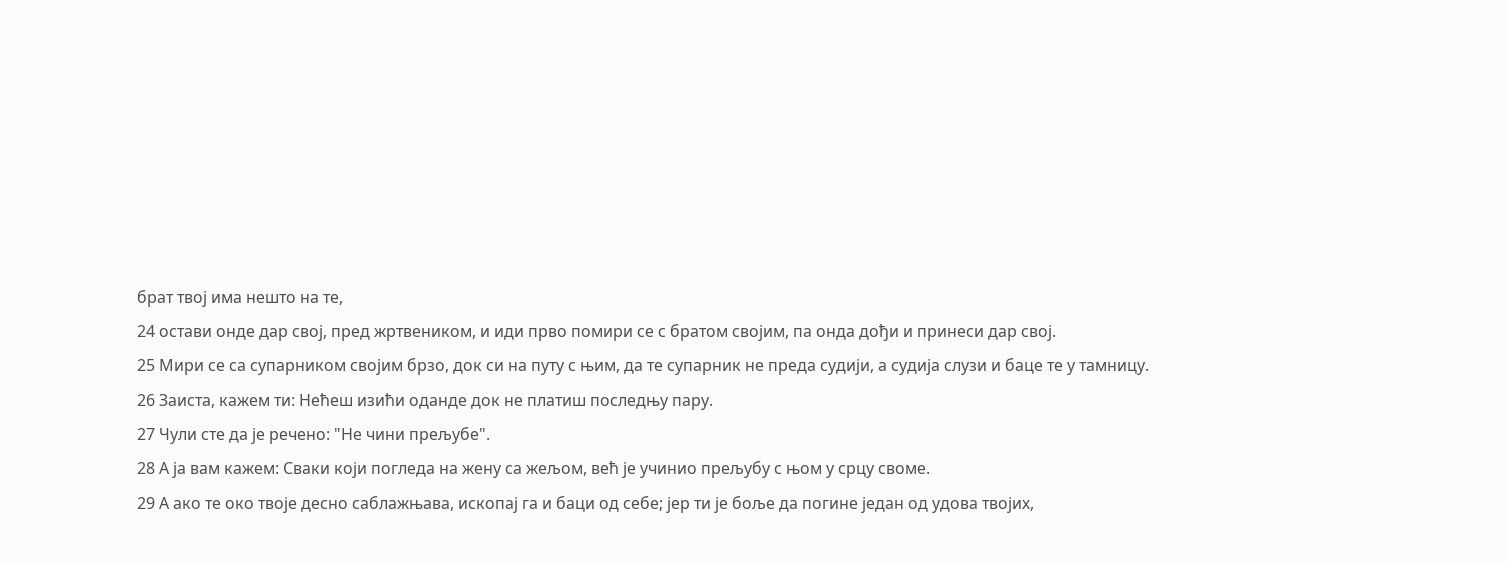брат твој има нешто на те,
24 остави онде дар свој, пред жртвеником, и иди прво помири се с братом својим, па онда дођи и принеси дар свој.
25 Мири се са супарником својим брзо, док си на путу с њим, да те супарник не преда судији, а судија слузи и баце те у тамницу.
26 Заиста, кажем ти: Нећеш изићи оданде док не платиш последњу пару.
27 Чули сте да је речено: "Не чини прељубе".
28 А ја вам кажем: Сваки који погледа на жену са жељом, већ је учинио прељубу с њом у срцу своме.
29 А ако те око твоје десно саблажњава, ископај га и баци од себе; јер ти је боље да погине један од удова твојих,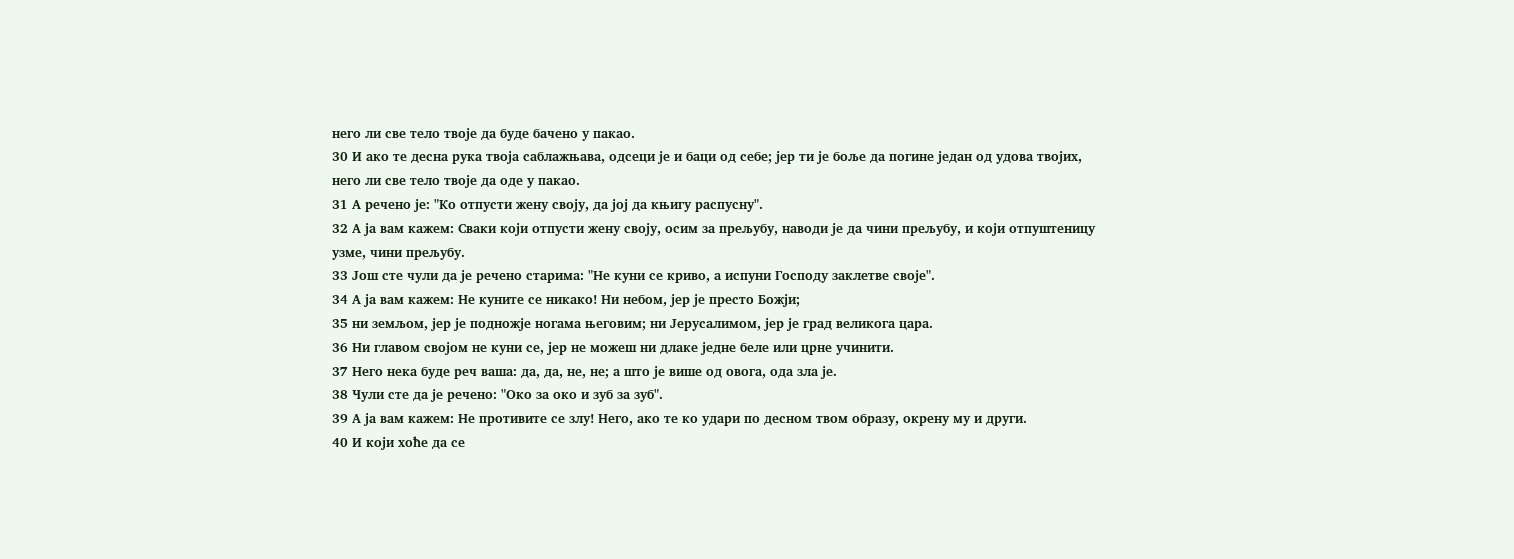него ли све тело твоје да буде бачено у пакао.
30 И ако те десна рука твоја саблажњава, одсеци је и баци од себе; јер ти је боље да погине један од удова твојих, него ли све тело твоје да оде у пакао.
31 А речено је: "Ко отпусти жену своју, да јој да књигу распусну".
32 А ја вам кажем: Сваки који отпусти жену своју, осим за прељубу, наводи је да чини прељубу, и који отпуштеницу узме, чини прељубу.
33 Још сте чули да је речено старима: "Не куни се криво, а испуни Господу заклетве своје".
34 А ја вам кажем: Не куните се никако! Ни небом, јер је престо Божји;
35 ни земљом, јер је подножје ногама његовим; ни Јерусалимом, јер је град великога цара.
36 Ни главом својом не куни се, јер не можеш ни длаке једне беле или црне учинити.
37 Него нека буде реч ваша: да, да, не, не; а што је више од овога, ода зла је.
38 Чули сте да је речено: "Око за око и зуб за зуб".
39 А ја вам кажем: Не противите се злу! Него, ако те ко удари по десном твом образу, окрену му и други.
40 И који хоће да се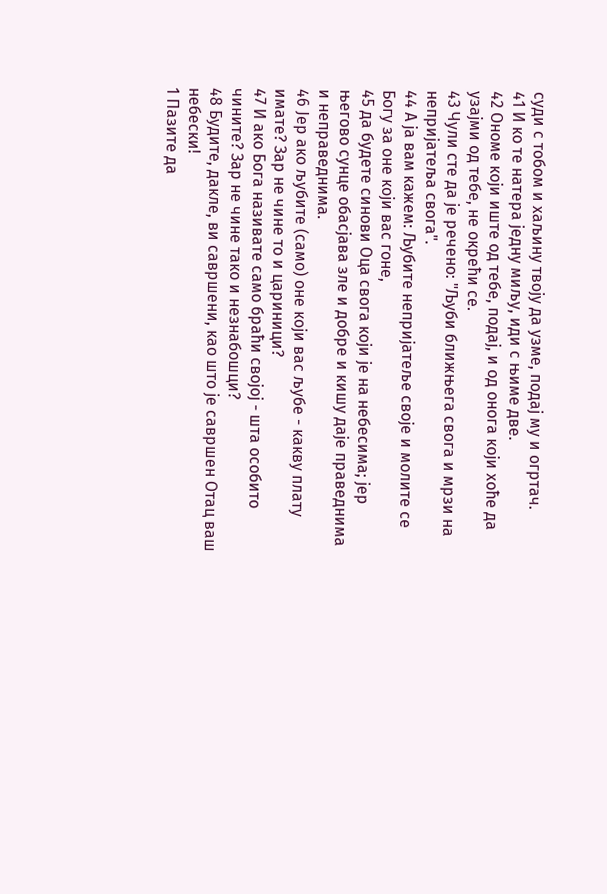суди с тобом и хаљину твоју да узме, подај му и огртач.
41 И ко те натера једну миљу, иди с њиме две.
42 Ономе који иште од тебе, подај, и од онога који хоће да узајми од тебе, не окрећи се.
43 Чули сте да је речено: "Љуби ближњега свога и мрзи на непријатеља свога".
44 А ја вам кажем: Љубите непријатеље своје и молите се Богу за оне који вас гоне,
45 да будете синови Оца свога који је на небесима; јер његово сунце обасјава зле и добре и кишу даје праведнима и неправеднима.
46 Јер ако љубите (само) оне који вас љубе - какву плату имате? Зар не чине то и цариници?
47 И ако Бога називате само браћи својој - шта особито чините? Зар не чине тако и незнабошци?
48 Будите, дакле, ви савршени, као што је савршен Отац ваш небески!
1 Пазите да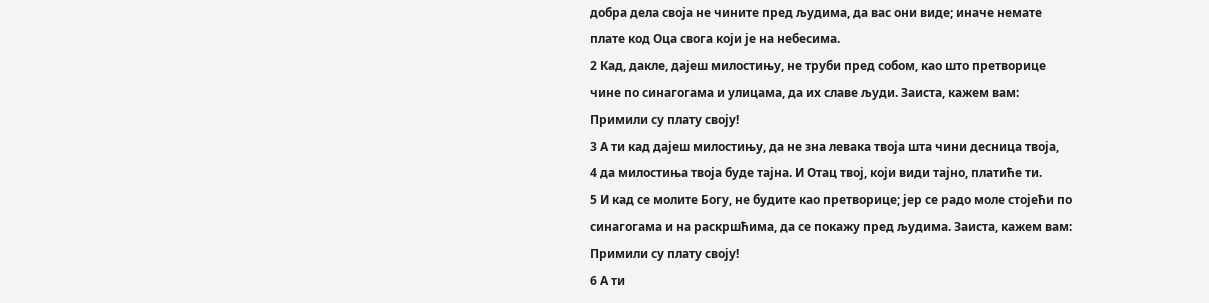добра дела своја не чините пред људима, да вас они виде; иначе немате плате код Оца свога који је на небесима.
2 Кад, дакле, дајеш милостињу, не труби пред собом, као што претворице чине по синагогама и улицама, да их славе људи. Заиста, кажем вам: Примили су плату своју!
3 А ти кад дајеш милостињу, да не зна левака твоја шта чини десница твоја,
4 да милостиња твоја буде тајна. И Отац твој, који види тајно, платиће ти.
5 И кад се молите Богу, не будите као претворице; јер се радо моле стојећи по синагогама и на раскршћима, да се покажу пред људима. Заиста, кажем вам: Примили су плату своју!
6 А ти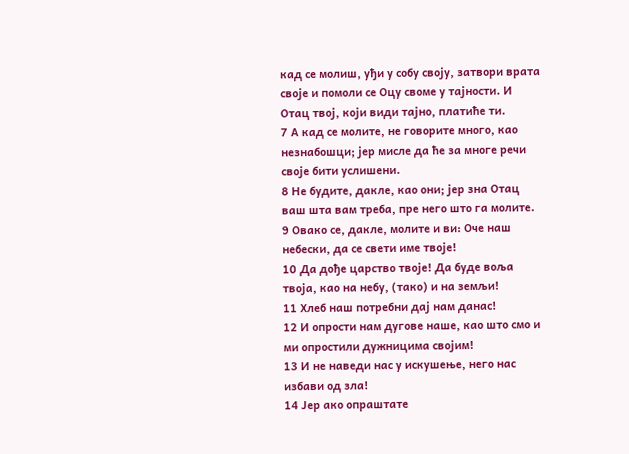кад се молиш, уђи у собу своју, затвори врата своје и помоли се Оцу своме у тајности. И Отац твој, који види тајно, платиће ти.
7 А кад се молите, не говорите много, као незнабошци; јер мисле да ће за многе речи своје бити услишени.
8 Не будите, дакле, као они; јер зна Отац ваш шта вам треба, пре него што га молите.
9 Овако се, дакле, молите и ви: Оче наш небески, да се свети име твоје!
10 Да дође царство твоје! Да буде воља твоја, као на небу, (тако) и на земљи!
11 Хлеб наш потребни дај нам данас!
12 И опрости нам дугове наше, као што смо и ми опростили дужницима својим!
13 И не наведи нас у искушење, него нас избави од зла!
14 Јер ако опраштате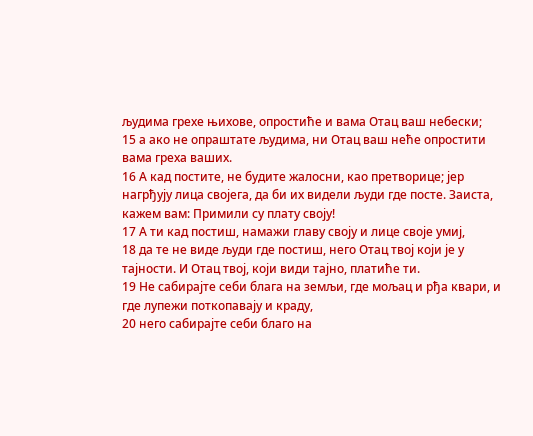људима грехе њихове, опростиће и вама Отац ваш небески;
15 а ако не опраштате људима, ни Отац ваш неће опростити вама греха ваших.
16 А кад постите, не будите жалосни, као претворице; јер нагрђују лица својега, да би их видели људи где посте. Заиста, кажем вам: Примили су плату своју!
17 А ти кад постиш, намажи главу своју и лице своје умиј,
18 да те не виде људи где постиш, него Отац твој који је у тајности. И Отац твој, који види тајно, платиће ти.
19 Не сабирајте себи блага на земљи, где мољац и рђа квари, и где лупежи поткопавају и краду,
20 него сабирајте себи благо на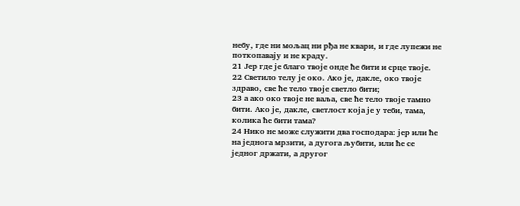небу, где ни мољац ни рђа не квари, и где лупежи не поткопавају и не краду.
21 Јер где је благо твоје онде ће бити и срце твоје.
22 Светило телу је око. Ако је, дакле, око твоје здраво, све ће тело твоје светло бити;
23 а ако око твоје не ваља, све ће тело твоје тамно бити. Ако је, дакле, светлост која је у теби, тама, колика ће бити тама?
24 Нико не може служити два господара: јер или ће на једнога мрзити, а дугога љубити, или ће се једног држати, а другог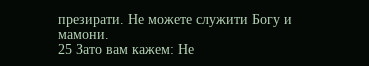презирати. Не можете служити Богу и мамони.
25 Зато вам кажем: Не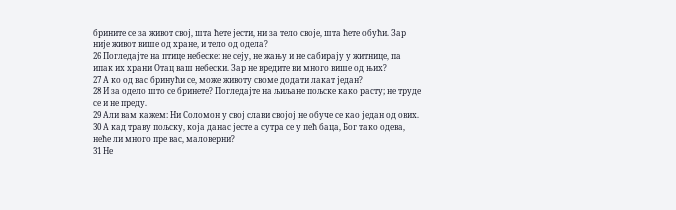брините се за живот свој, шта ћете јести, ни за тело своје, шта ћете обући. Зар није живот више од хране, и тело од одела?
26 Погледајте на птице небеске: не сеју, не жању и не сабирају у житнице, па ипак их храни Отац ваш небески. Зар не вредите ви много више од њих?
27 А ко од вас бринући се, може животу своме додати лакат један?
28 И за одело што се бринете? Погледајте на љиљане пољске како расту; не труде се и не преду.
29 Али вам кажем: Ни Соломон у свој слави својој не обуче се као један од ових.
30 А кад траву пољску, која данас јесте а сутра се у пећ баца, Бог тако одева, неће ли много пре вас, маловерни?
31 Не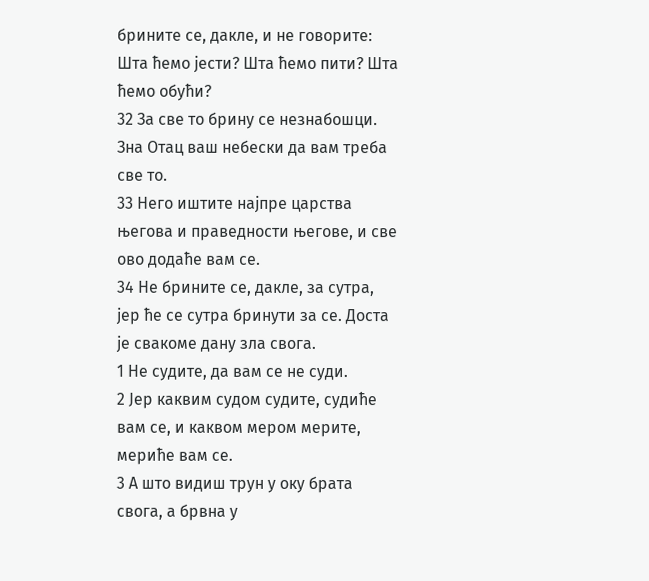брините се, дакле, и не говорите: Шта ћемо јести? Шта ћемо пити? Шта ћемо обући?
32 За све то брину се незнабошци. Зна Отац ваш небески да вам треба све то.
33 Него иштите најпре царства његова и праведности његове, и све ово додаће вам се.
34 Не брините се, дакле, за сутра, јер ће се сутра бринути за се. Доста је свакоме дану зла свога.
1 Не судите, да вам се не суди.
2 Јер каквим судом судите, судиће вам се, и каквом мером мерите, мериће вам се.
3 А што видиш трун у оку брата свога, а брвна у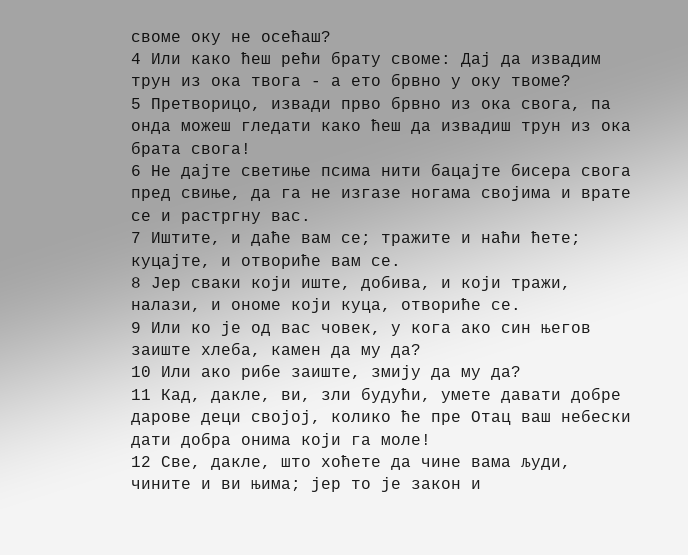своме оку не осећаш?
4 Или како ћеш рећи брату своме: Дај да извадим трун из ока твога - а ето брвно у оку твоме?
5 Претворицо, извади прво брвно из ока свога, па онда можеш гледати како ћеш да извадиш трун из ока брата свога!
6 Не дајте светиње псима нити бацајте бисера свога пред свиње, да га не изгазе ногама својима и врате се и растргну вас.
7 Иштите, и даће вам се; тражите и наћи ћете; куцајте, и отвориће вам се.
8 Јер сваки који иште, добива, и који тражи, налази, и ономе који куца, отвориће се.
9 Или ко је од вас човек, у кога ако син његов заиште хлеба, камен да му да?
10 Или ако рибе заиште, змију да му да?
11 Кад, дакле, ви, зли будући, умете давати добре дарове деци својој, колико ће пре Отац ваш небески дати добра онима који га моле!
12 Све, дакле, што хоћете да чине вама људи, чините и ви њима; јер то је закон и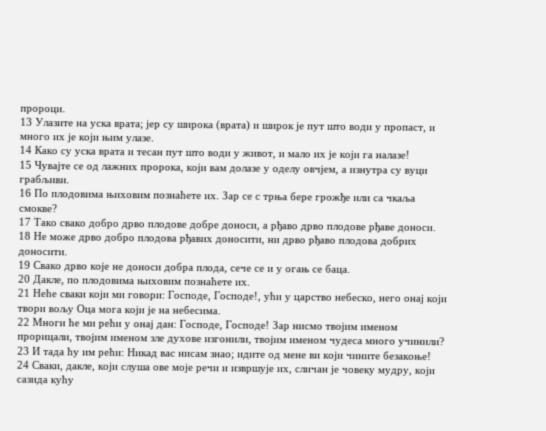пророци.
13 Улазите на уска врата; јер су широка (врата) и широк је пут што води у пропаст, и много их је који њим улазе.
14 Како су уска врата и тесан пут што води у живот, и мало их је који га налазе!
15 Чувајте се од лажних пророка, који вам долазе у оделу овчјем, а изнутра су вуци грабљиви.
16 По плодовима њиховим познаћете их. Зар се с трња бере грожђе или са чкаља смокве?
17 Тако свако добро дрво плодове добре доноси, а рђаво дрво плодове рђаве доноси.
18 Не може дрво добро плодова рђавих доносити, ни дрво рђаво плодова добрих доносити.
19 Свако дрво које не доноси добра плода, сече се и у огањ се баца.
20 Дакле, по плодовима њиховим познаћете их.
21 Неће сваки који ми говори: Господе, Господе!, ући у царство небеско, него онај који твори вољу Оца мога који је на небесима.
22 Многи ће ми рећи у онај дан: Господе, Господе! Зар нисмо твојим именом прорицали, твојим именом зле духове изгонили, твојим именом чудеса много учинили?
23 И тада ћу им рећи: Никад вас нисам знао; идите од мене ви који чините безакоње!
24 Сваки, дакле, који слуша ове моје речи и извршује их, сличан је човеку мудру, који сазида кућу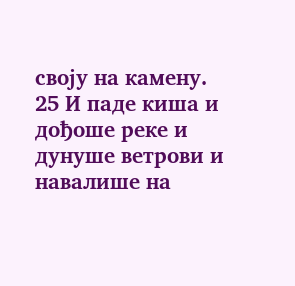своју на камену.
25 И паде киша и дођоше реке и дунуше ветрови и навалише на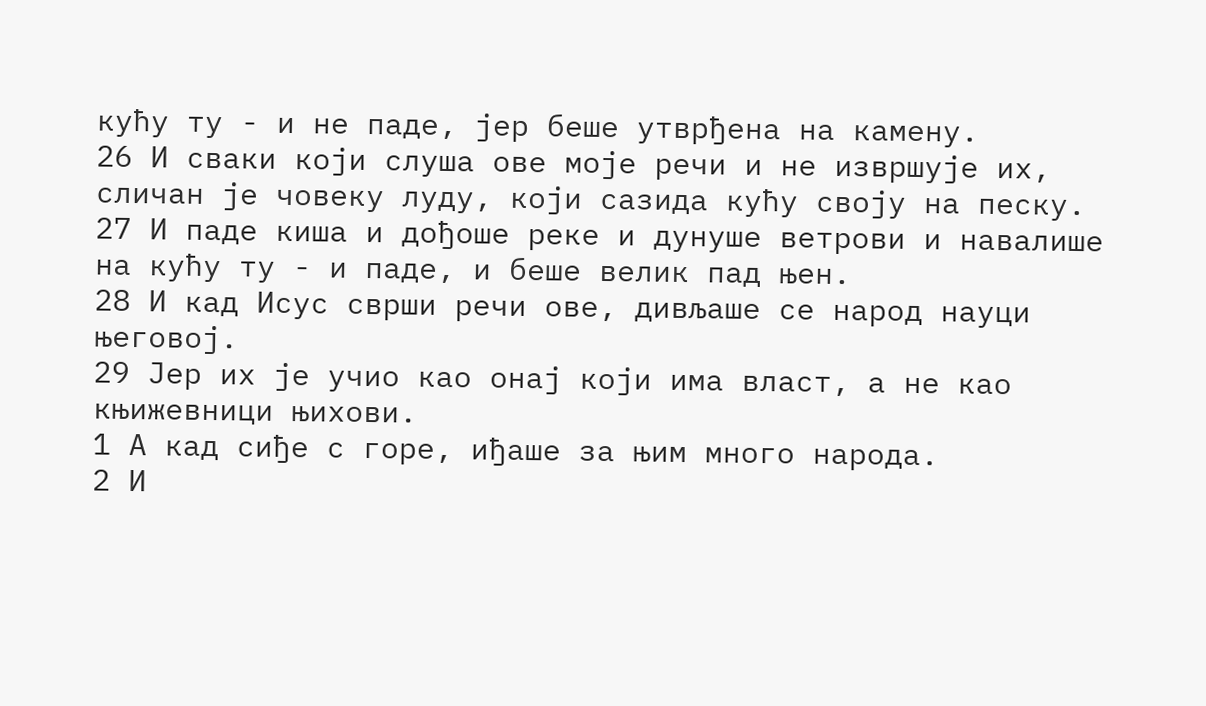кућу ту - и не паде, јер беше утврђена на камену.
26 И сваки који слуша ове моје речи и не извршује их, сличан је човеку луду, који сазида кућу своју на песку.
27 И паде киша и дођоше реке и дунуше ветрови и навалише на кућу ту - и паде, и беше велик пад њен.
28 И кад Исус сврши речи ове, дивљаше се народ науци његовој.
29 Јер их је учио као онај који има власт, а не као књижевници њихови.
1 А кад сиђе с горе, иђаше за њим много народа.
2 И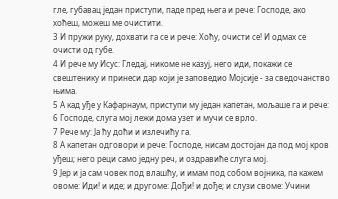гле, губавац један приступи, паде пред њега и рече: Господе, ако хоћеш, можеш ме очистити.
3 И пружи руку, дохвати га се и рече: Хоћу, очисти се! И одмах се очисти од губе.
4 И рече му Исус: Гледај, никоме не казуј, него иди, покажи се свештенику и принеси дар који је заповедио Мојсије - за сведочанство њима.
5 А кад уђе у Кафарнаум, приступи му један капетан, мољаше га и рече:
6 Господе, слуга мој лежи дома узет и мучи се врло.
7 Рече му: Ја ћу доћи и излечићу га.
8 А капетан одговори и рече: Господе, нисам достојан да под мој кров уђеш; него реци само једну реч, и оздравиће слуга мој.
9 Јер и ја сам човек под влашћу, и имам под собом војника, па кажем овоме: Иди! и иде; и другоме: Дођи! и дође; и слузи своме: Учини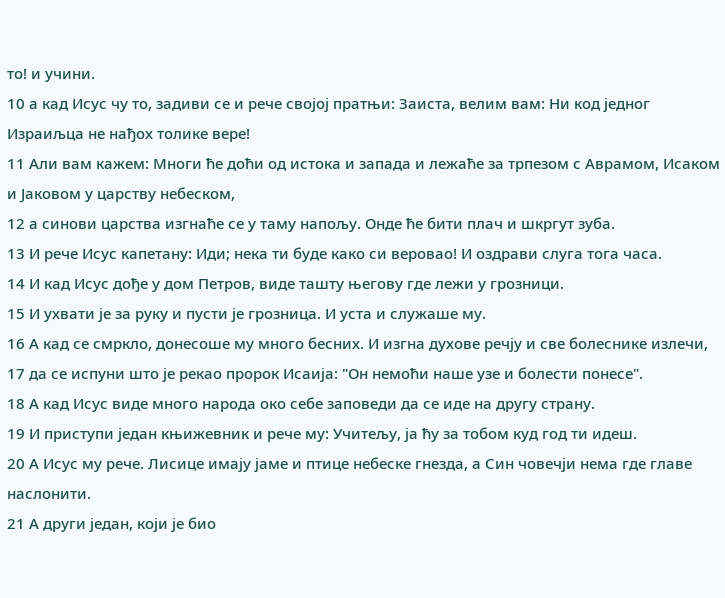то! и учини.
10 а кад Исус чу то, задиви се и рече својој пратњи: Заиста, велим вам: Ни код једног Израиљца не нађох толике вере!
11 Али вам кажем: Многи ће доћи од истока и запада и лежаће за трпезом с Аврамом, Исаком и Јаковом у царству небеском,
12 а синови царства изгнаће се у таму напољу. Онде ће бити плач и шкргут зуба.
13 И рече Исус капетану: Иди; нека ти буде како си веровао! И оздрави слуга тога часа.
14 И кад Исус дође у дом Петров, виде ташту његову где лежи у грозници.
15 И ухвати је за руку и пусти је грозница. И уста и служаше му.
16 А кад се смркло, донесоше му много бесних. И изгна духове речју и све болеснике излечи,
17 да се испуни што је рекао пророк Исаија: "Он немоћи наше узе и болести понесе".
18 А кад Исус виде много народа око себе заповеди да се иде на другу страну.
19 И приступи један књижевник и рече му: Учитељу, ја ћу за тобом куд год ти идеш.
20 А Исус му рече. Лисице имају јаме и птице небеске гнезда, а Син човечји нема где главе наслонити.
21 А други један, који је био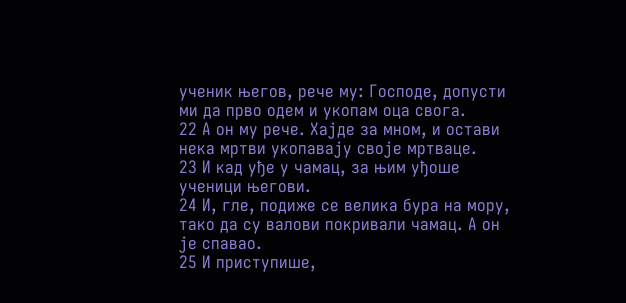ученик његов, рече му: Господе, допусти ми да прво одем и укопам оца свога.
22 А он му рече. Хајде за мном, и остави нека мртви укопавају своје мртваце.
23 И кад уђе у чамац, за њим уђоше ученици његови.
24 И, гле, подиже се велика бура на мору, тако да су валови покривали чамац. А он је спавао.
25 И приступише,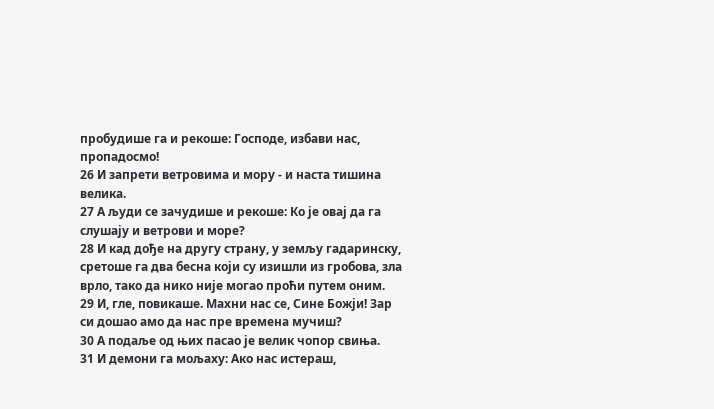пробудише га и рекоше: Господе, избави нас, пропадосмо!
26 И запрети ветровима и мору - и наста тишина велика.
27 А људи се зачудише и рекоше: Ко је овај да га слушају и ветрови и море?
28 И кад дође на другу страну, у земљу гадаринску, сретоше га два бесна који су изишли из гробова, зла врло, тако да нико није могао проћи путем оним.
29 И, гле, повикаше. Махни нас се, Сине Божји! Зар си дошао амо да нас пре времена мучиш?
30 А подаље од њих пасао је велик чопор свиња.
31 И демони га мољаху: Ако нас истераш,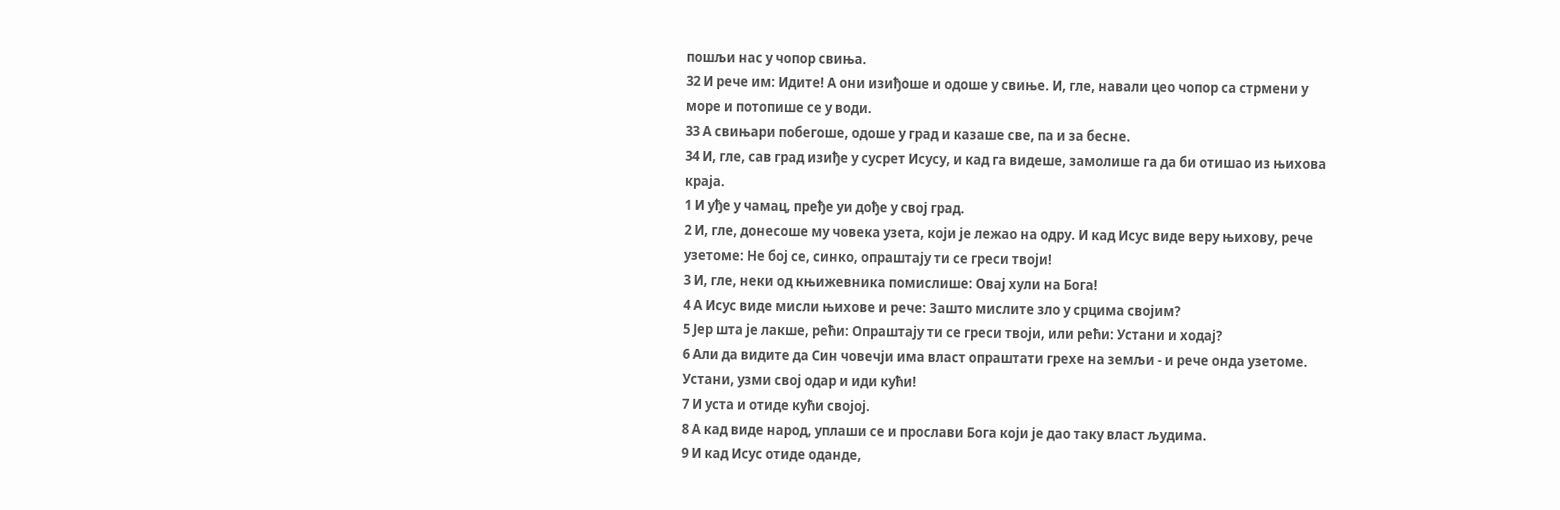пошљи нас у чопор свиња.
32 И рече им: Идите! А они изиђоше и одоше у свиње. И, гле, навали цео чопор са стрмени у море и потопише се у води.
33 А свињари побегоше, одоше у град и казаше све, па и за бесне.
34 И, гле, сав град изиђе у сусрет Исусу, и кад га видеше, замолише га да би отишао из њихова краја.
1 И уђе у чамац, пређе уи дође у свој град.
2 И, гле, донесоше му човека узета, који је лежао на одру. И кад Исус виде веру њихову, рече узетоме: Не бој се, синко, опраштају ти се греси твоји!
3 И, гле, неки од књижевника помислише: Овај хули на Бога!
4 А Исус виде мисли њихове и рече: Зашто мислите зло у срцима својим?
5 Јер шта је лакше, рећи: Опраштају ти се греси твоји, или рећи: Устани и ходај?
6 Али да видите да Син човечји има власт опраштати грехе на земљи - и рече онда узетоме. Устани, узми свој одар и иди кући!
7 И уста и отиде кући својој.
8 А кад виде народ, уплаши се и прослави Бога који је дао таку власт људима.
9 И кад Исус отиде оданде,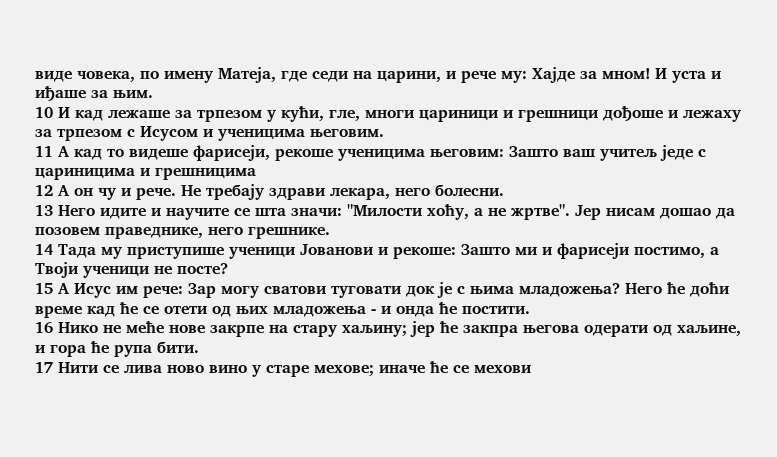виде човека, по имену Матеја, где седи на царини, и рече му: Хајде за мном! И уста и иђаше за њим.
10 И кад лежаше за трпезом у кући, гле, многи цариници и грешници дођоше и лежаху за трпезом с Исусом и ученицима његовим.
11 А кад то видеше фарисеји, рекоше ученицима његовим: Зашто ваш учитељ једе с цариницима и грешницима
12 А он чу и рече. Не требају здрави лекара, него болесни.
13 Него идите и научите се шта значи: "Милости хоћу, а не жртве". Јер нисам дошао да позовем праведнике, него грешнике.
14 Тада му приступише ученици Јованови и рекоше: Зашто ми и фарисеји постимо, а Твоји ученици не посте?
15 А Исус им рече: Зар могу сватови туговати док је с њима младожења? Него ће доћи време кад ће се отети од њих младожења - и онда ће постити.
16 Нико не меће нове закрпе на стару хаљину; јер ће закпра његова одерати од хаљине, и гора ће рупа бити.
17 Нити се лива ново вино у старе мехове; иначе ће се мехови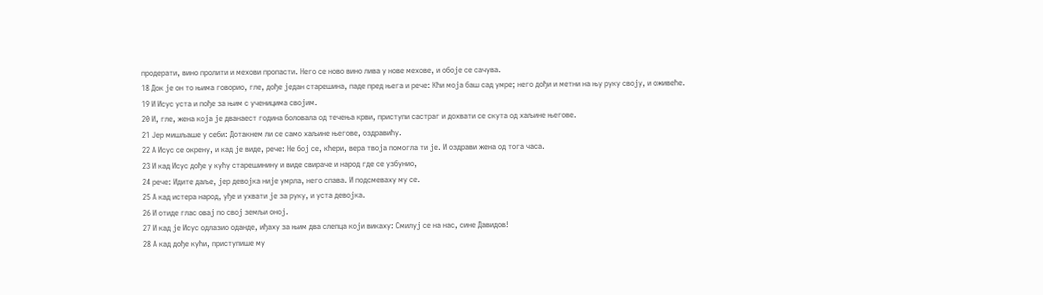продерати, вино пролити и мехови пропасти. Него се ново вино лива у нове мехове, и обоје се сачува.
18 Док је он то њима говорио, гле, дође један старешина, паде пред њега и рече: Кћи моја баш сад умре; него дођи и метни на њу руку своју, и оживеће.
19 И Исус уста и пође за њим с ученицима својим.
20 И, гле, жена која је дванаест година боловала од течења крви, приступи састраг и дохвати се скута од хаљине његове.
21 Јер мишљаше у себи: Дотакнем ли се само хаљине његове, оздравићу.
22 А Исус се окрену, и кад је виде, рече: Не бој се, кћери, вера твоја помогла ти је. И оздрави жена од тога часа.
23 И кад Исус дође у кућу старешинину и виде свираче и народ где се узбунио,
24 рече: Идите даље, јер девојка није умрла, него спава. И подсмеваху му се.
25 А кад истера народ, уђе и ухвати је за руку, и уста девојка.
26 И отиде глас овај по свој земљи оној.
27 И кад је Исус одлазио оданде, иђаху за њим два слепца који викаху: Смилуј се на нас, сине Давидов!
28 А кад дође кући, приступише му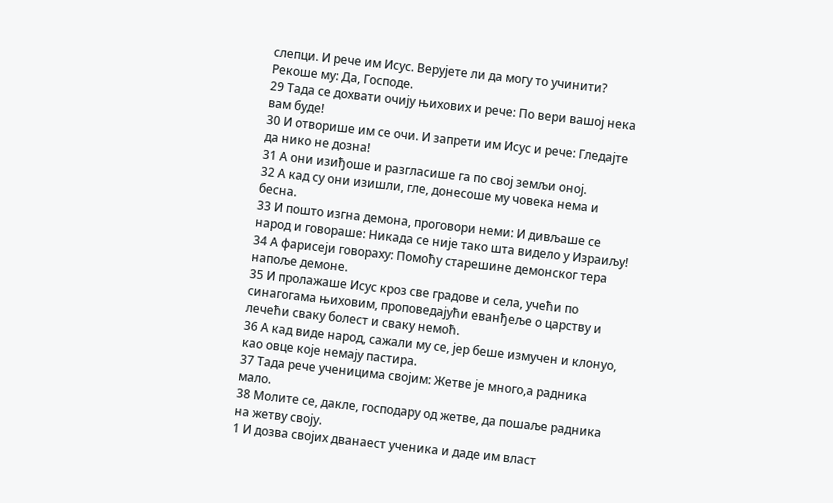слепци. И рече им Исус. Верујете ли да могу то учинити? Рекоше му: Да, Господе.
29 Тада се дохвати очију њихових и рече: По вери вашој нека вам буде!
30 И отворише им се очи. И запрети им Исус и рече: Гледајте да нико не дозна!
31 А они изиђоше и разгласише га по свој земљи оној.
32 А кад су они изишли, гле, донесоше му човека нема и бесна.
33 И пошто изгна демона, проговори неми: И дивљаше се народ и говораше: Никада се није тако шта видело у Израиљу!
34 А фарисеји говораху: Помоћу старешине демонског тера напоље демоне.
35 И пролажаше Исус кроз све градове и села, учећи по синагогама њиховим, проповедајући еванђеље о царству и лечећи сваку болест и сваку немоћ.
36 А кад виде народ, сажали му се, јер беше измучен и клонуо, као овце које немају пастира.
37 Тада рече ученицима својим: Жетве је много,а радника мало.
38 Молите се, дакле, господару од жетве, да пошаље радника на жетву своју.
1 И дозва својих дванаест ученика и даде им власт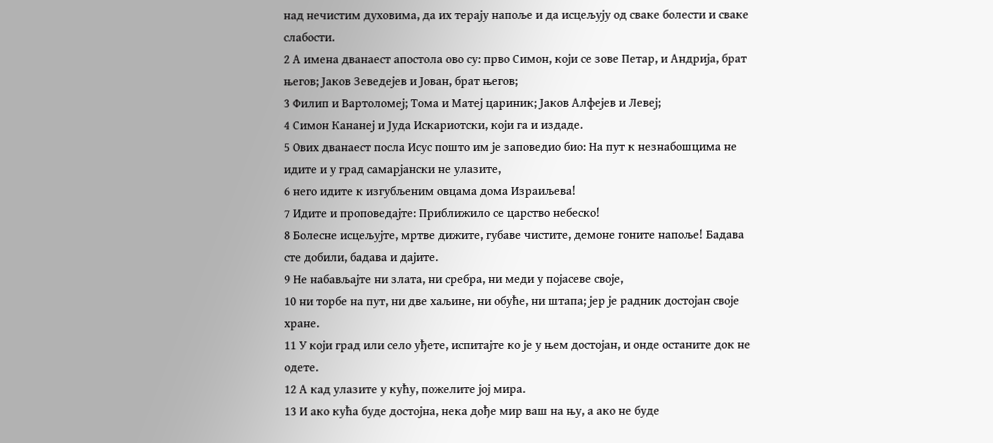над нечистим духовима, да их терају напоље и да исцељују од сваке болести и сваке слабости.
2 А имена дванаест апостола ово су: прво Симон, који се зове Петар, и Андрија, брат његов; Јаков Зеведејев и Јован, брат његов;
3 Филип и Вартоломеј; Тома и Матеј цариник; Јаков Алфејев и Левеј;
4 Симон Кананеј и Јуда Искариотски, који га и издаде.
5 Ових дванаест посла Исус пошто им је заповедио био: На пут к незнабошцима не идите и у град самарјански не улазите,
6 него идите к изгубљеним овцама дома Израиљева!
7 Идите и проповедајте: Приближило се царство небеско!
8 Болесне исцељујте, мртве дижите, губаве чистите, демоне гоните напоље! Бадава сте добили, бадава и дајите.
9 Не набављајте ни злата, ни сребра, ни меди у појасеве своје,
10 ни торбе на пут, ни две хаљине, ни обуће, ни штапа; јер је радник достојан своје хране.
11 У који град или село уђете, испитајте ко је у њем достојан, и онде останите док не одете.
12 А кад улазите у кућу, пожелите јој мира.
13 И ако кућа буде достојна, нека дође мир ваш на њу, а ако не буде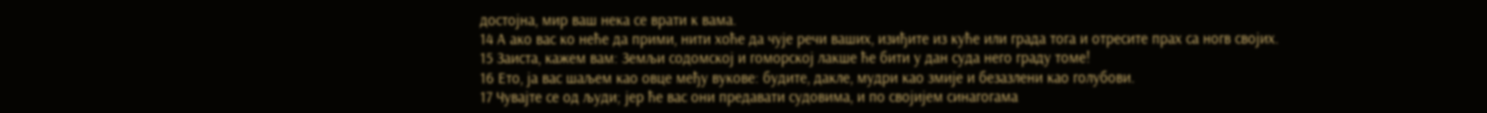достојна, мир ваш нека се врати к вама.
14 А ако вас ко неће да прими, нити хоће да чује речи ваших, изиђите из куће или града тога и отресите прах са ногв својих.
15 Заиста, кажем вам: Земљи содомској и гоморској лакше ће бити у дан суда него граду томе!
16 Ето, ја вас шаљем као овце међу вукове: будите, дакле, мудри као змије и безазлени као голубови.
17 Чувајте се од људи; јер ће вас они предавати судовима, и по својијем синагогама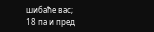шибаће вас;
18 па и пред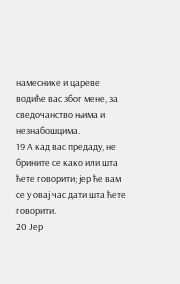намеснике и цареве водиће вас због мене, за сведочанство њима и незнабошцима.
19 А кад вас предаду, не брините се како или шта ћете говорити; јер ће вам се у овај час дати шта ћете говорити.
20 Јер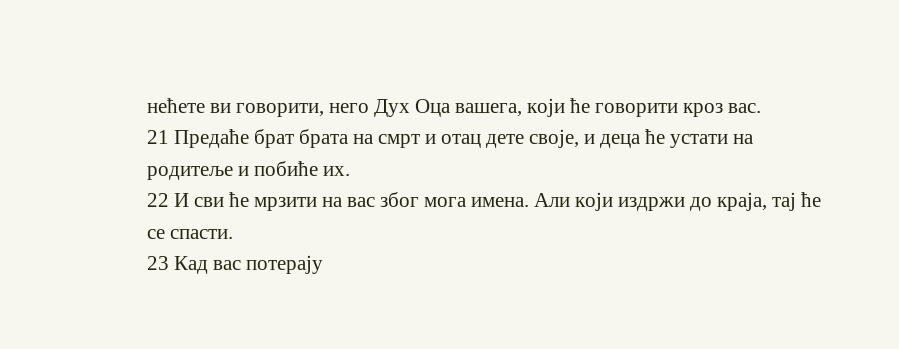нећете ви говорити, него Дух Оца вашега, који ће говорити кроз вас.
21 Предаће брат брата на смрт и отац дете своје, и деца ће устати на родитеље и побиће их.
22 И сви ће мрзити на вас због мога имена. Али који издржи до краја, тај ће се спасти.
23 Кад вас потерају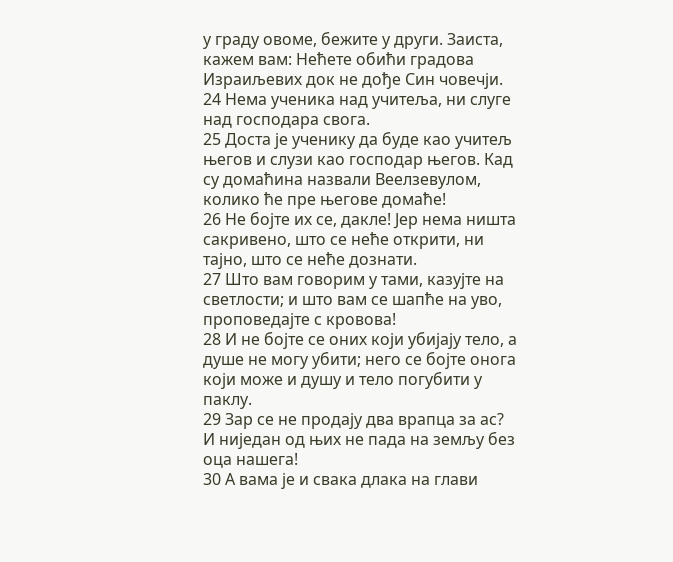у граду овоме, бежите у други. Заиста, кажем вам: Нећете обићи градова Израиљевих док не дође Син човечји.
24 Нема ученика над учитеља, ни слуге над господара свога.
25 Доста је ученику да буде као учитељ његов и слузи као господар његов. Кад су домаћина назвали Веелзевулом, колико ће пре његове домаће!
26 Не бојте их се, дакле! Јер нема ништа сакривено, што се неће открити, ни тајно, што се неће дознати.
27 Што вам говорим у тами, казујте на светлости; и што вам се шапће на уво, проповедајте с кровова!
28 И не бојте се оних који убијају тело, а душе не могу убити; него се бојте онога који може и душу и тело погубити у паклу.
29 Зар се не продају два врапца за ас? И ниједан од њих не пада на земљу без оца нашега!
30 А вама је и свака длака на глави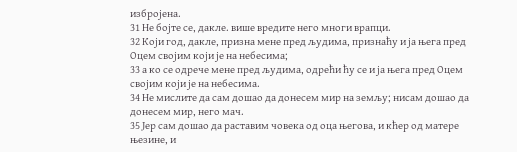избројена.
31 Не бојте се, дакле. више вредите него многи врапци.
32 Који год, дакле, призна мене пред људима, признаћу и ја њега пред Оцем својим који је на небесима;
33 а ко се одрече мене пред људима, одрећи ћу се и ја њега пред Оцем својим који је на небесима.
34 Не мислите да сам дошао да донесем мир на земљу; нисам дошао да донесем мир, него мач.
35 Јер сам дошао да раставим човека од оца његова, и кћер од матере њезине, и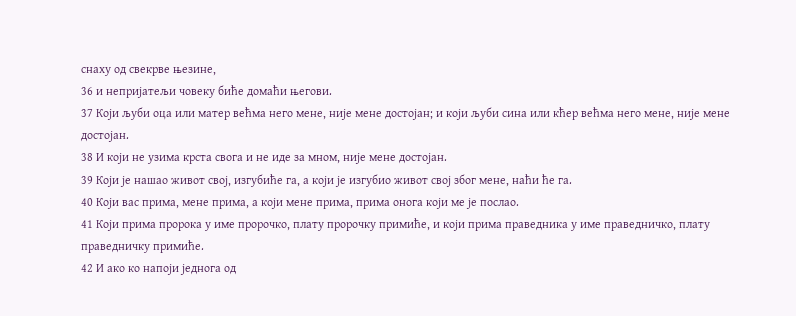снаху од свекрве њезине,
36 и непријатељи човеку биће домаћи његови.
37 Који љуби оца или матер већма него мене, није мене достојан; и који љуби сина или кћер већма него мене, није мене достојан.
38 И који не узима крста свога и не иде за мном, није мене достојан.
39 Који је нашао живот свој, изгубиће га, а који је изгубио живот свој због мене, наћи ће га.
40 Који вас прима, мене прима, а који мене прима, прима онога који ме је послао.
41 Који прима пророка у име пророчко, плату пророчку примиће, и који прима праведника у име праведничко, плату праведничку примиће.
42 И ако ко напоји једнога од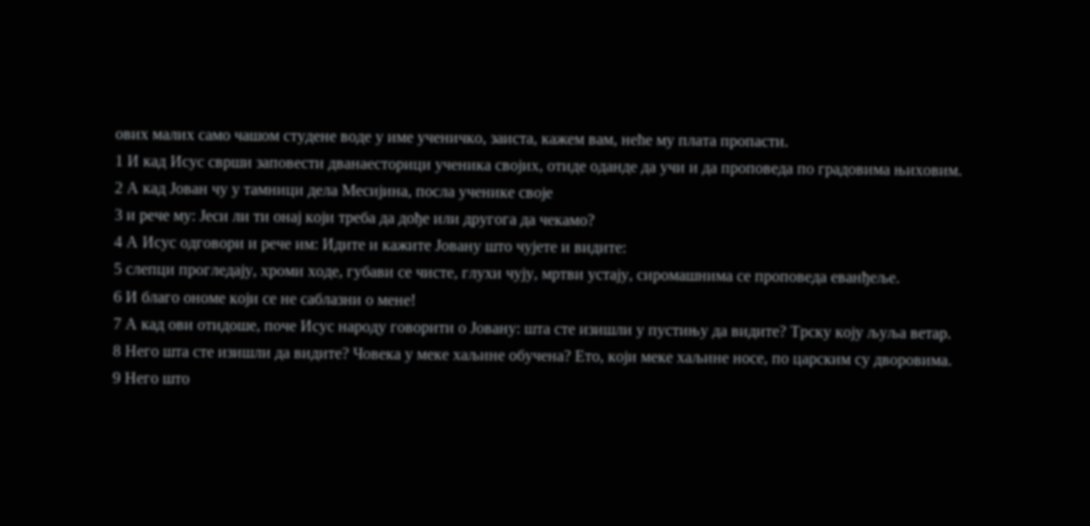ових малих само чашом студене воде у име ученичко, заиста, кажем вам, неће му плата пропасти.
1 И кад Исус сврши заповести дванаесторици ученика својих, отиде оданде да учи и да проповеда по градовима њиховим.
2 А кад Јован чу у тамници дела Месијина, посла ученике своје
3 и рече му: Јеси ли ти онај који треба да дође или другога да чекамо?
4 А Исус одговори и рече им: Идите и кажите Јовану што чујете и видите:
5 слепци прогледају, хроми ходе, губави се чисте, глухи чују, мртви устају, сиромашнима се проповеда еванђеље.
6 И благо ономе који се не саблазни о мене!
7 А кад ови отидоше, поче Исус народу говорити о Јовану: шта сте изишли у пустињу да видите? Трску коју љуља ветар.
8 Него шта сте изишли да видите? Човека у меке хаљине обучена? Ето, који меке хаљине носе, по царским су дворовима.
9 Него што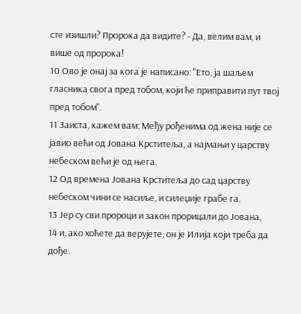сте изишли? Пророка да видите? - Да, велим вам, и више од пророка!
10 Ово је онај за кога је написано: "Ето, ја шаљем гласника свога пред тобом, који ће приправити пут твој пред тобом".
11 Заиста, кажем вам: Међу рођенима од жена није се јавио већи од Јована Крститеља, а најмањи у царству небеском већи је од њега.
12 Од времена Јована Крститеља до сад царству небеском чини се насиље, и силеџије грабе га.
13 Јер су сви пророци и закон прорицали до Јована,
14 и, ако хоћете да верујете; он је Илија који треба да дође.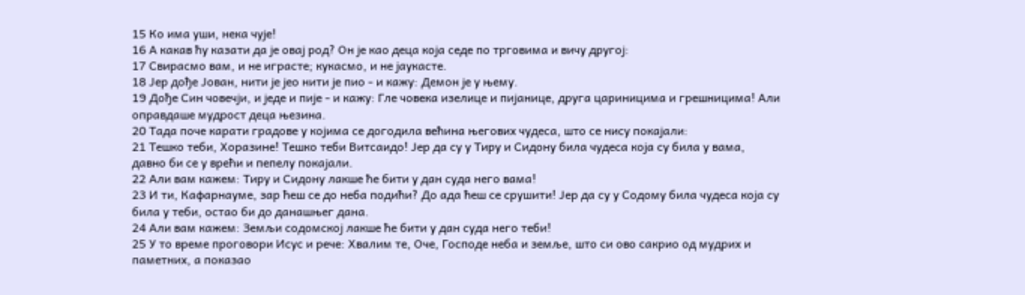15 Ко има уши, нека чује!
16 А какав ћу казати да је овај род? Он је као деца која седе по трговима и вичу другој:
17 Свирасмо вам, и не играсте; кукасмо, и не јаукасте.
18 Јер дође Јован, нити је јео нити је пио - и кажу: Демон је у њему.
19 Дође Син човечји, и једе и пије - и кажу: Гле човека изелице и пијанице, друга цариницима и грешницима! Али оправдаше мудрост деца њезина.
20 Тада поче карати градове у којима се догодила већина његових чудеса, што се нису покајали:
21 Тешко теби, Хоразине! Тешко теби Витсаидо! Јер да су у Тиру и Сидону била чудеса која су била у вама, давно би се у врећи и пепелу покајали.
22 Али вам кажем: Тиру и Сидону лакше ће бити у дан суда него вама!
23 И ти, Кафарнауме, зар ћеш се до неба подићи? До ада ћеш се срушити! Јер да су у Содому била чудеса која су била у теби, остао би до данашњег дана.
24 Али вам кажем: Земљи содомској лакше ће бити у дан суда него теби!
25 У то време проговори Исус и рече: Хвалим те, Оче, Господе неба и земље, што си ово сакрио од мудрих и паметних, а показао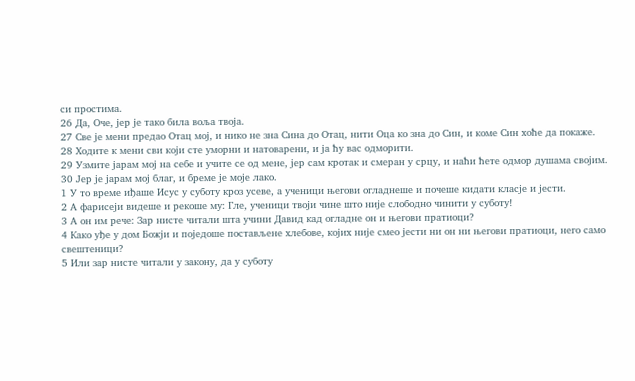си простима.
26 Да, Оче, јер је тако била воља твоја.
27 Све је мени предао Отац мој, и нико не зна Сина до Отац, нити Оца ко зна до Син, и коме Син хоће да покаже.
28 Ходите к мени сви који сте уморни и натоварени, и ја ћу вас одморити.
29 Узмите јарам мој на себе и учите се од мене, јер сам кротак и смеран у срцу, и наћи ћете одмор душама својим.
30 Јер је јарам мој благ, и бреме је моје лако.
1 У то време иђаше Исус у суботу кроз усеве, а ученици његови огладнеше и почеше кидати класје и јести.
2 А фарисеји видеше и рекоше му: Гле, ученици твоји чине што није слободно чинити у суботу!
3 А он им рече: Зар нисте читали шта учини Давид кад огладне он и његови пратиоци?
4 Како уђе у дом Божји и поједоше постављене хлебове, којих није смео јести ни он ни његови пратиоци, него само свештеници?
5 Или зар нисте читали у закону, да у суботу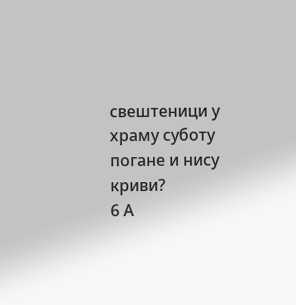свештеници у храму суботу погане и нису криви?
6 А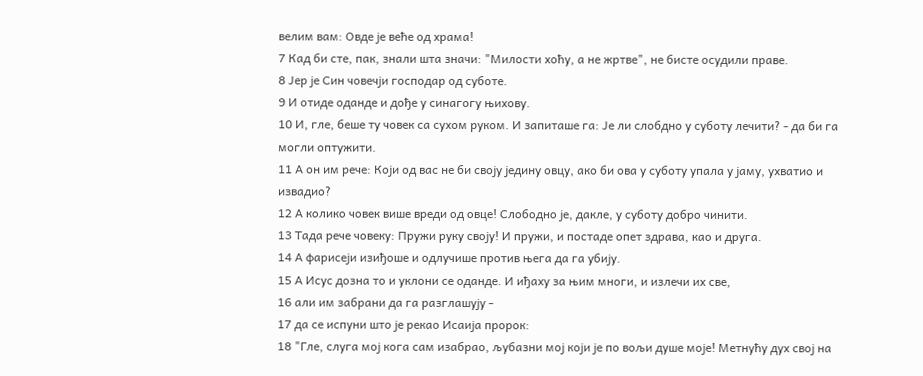велим вам: Овде је веће од храма!
7 Кад би сте, пак, знали шта значи: "Милости хоћу, а не жртве", не бисте осудили праве.
8 Јер је Син човечји господар од суботе.
9 И отиде оданде и дође у синагогу њихову.
10 И, гле, беше ту човек са сухом руком. И запиташе га: Је ли слобдно у суботу лечити? - да би га могли оптужити.
11 А он им рече: Који од вас не би своју једину овцу, ако би ова у суботу упала у јаму, ухватио и извадио?
12 А колико човек више вреди од овце! Слободно је, дакле, у суботу добро чинити.
13 Тада рече човеку: Пружи руку своју! И пружи, и постаде опет здрава, као и друга.
14 А фарисеји изиђоше и одлучише против њега да га убију.
15 А Исус дозна то и уклони се оданде. И иђаху за њим многи, и излечи их све,
16 али им забрани да га разглашују -
17 да се испуни што је рекао Исаија пророк:
18 "Гле, слуга мој кога сам изабрао, љубазни мој који је по вољи душе моје! Метнућу дух свој на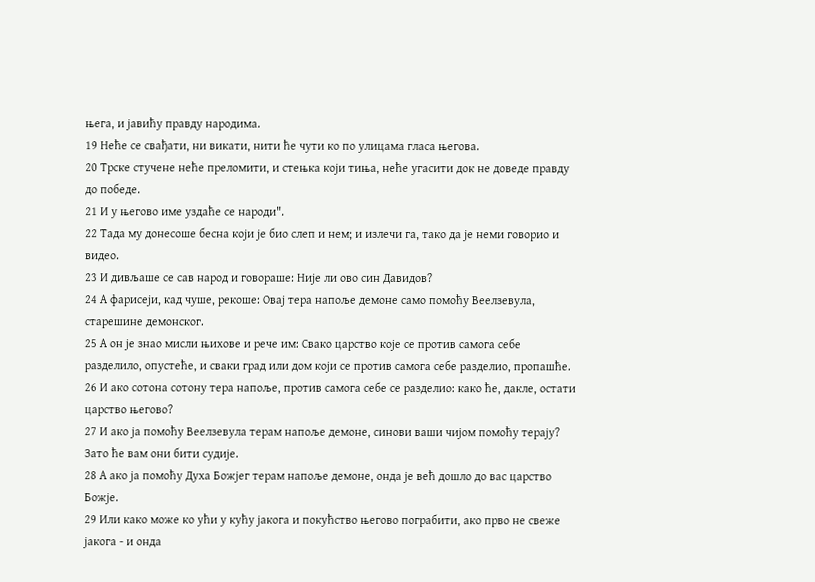њега, и јавићу правду народима.
19 Неће се свађати, ни викати, нити ће чути ко по улицама гласа његова.
20 Трске стучене неће преломити, и стењка који тиња, неће угасити док не доведе правду до победе.
21 И у његово име уздаће се народи".
22 Тада му донесоше бесна који је био слеп и нем; и излечи га, тако да је неми говорио и видео.
23 И дивљаше се сав народ и говораше: Није ли ово син Давидов?
24 А фарисеји, кад чуше, рекоше: Овај тера напоље демоне само помоћу Веелзевула, старешине демонског.
25 А он је знао мисли њихове и рече им: Свако царство које се против самога себе разделило, опустеће, и сваки град или дом који се против самога себе разделио, пропашће.
26 И ако сотона сотону тера напоље, против самога себе се разделио: како ће, дакле, остати царство његово?
27 И ако ја помоћу Веелзевула терам напоље демоне, синови ваши чијом помоћу терају? Зато ће вам они бити судије.
28 А ако ја помоћу Духа Божјег терам напоље демоне, онда је већ дошло до вас царство Божје.
29 Или како може ко ући у кућу јакога и покућство његово пограбити, ако прво не свеже јакога - и онда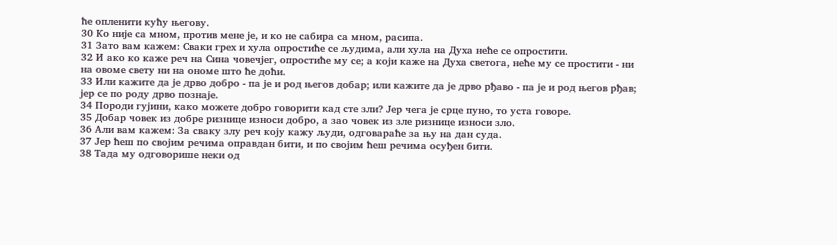ће опленити кућу његову.
30 Ко није са мном, против мене је, и ко не сабира са мном, расипа.
31 Зато вам кажем: Сваки грех и хула опростиће се људима, али хула на Духа неће се опростити.
32 И ако ко каже реч на Сина човечјег, опростиће му се; а који каже на Духа светога, неће му се простити - ни на овоме свету ни на ономе што ће доћи.
33 Или кажите да је дрво добро - па је и род његов добар; или кажите да је дрво рђаво - па је и род његов рђав; јер се по роду дрво познаје.
34 Породи гујини, како можете добро говорити кад сте зли? Јер чега је срце пуно, то уста говоре.
35 Добар човек из добре ризнице износи добро, а зао човек из зле ризнице износи зло.
36 Али вам кажем: За сваку злу реч коју кажу људи, одговараће за њу на дан суда.
37 Јер ћеш по својим речима оправдан бити, и по својим ћеш речима осуђен бити.
38 Тада му одговорише неки од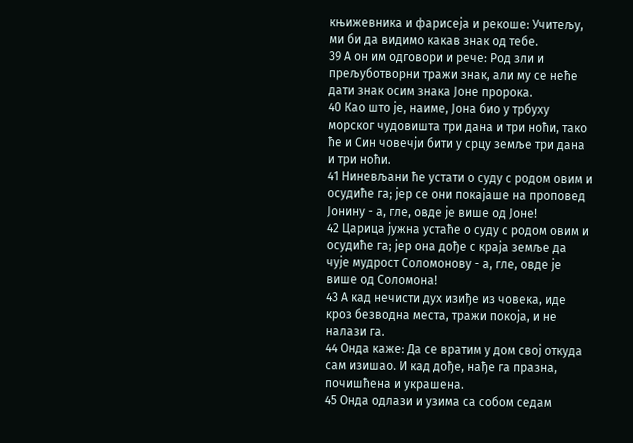књижевника и фарисеја и рекоше: Учитељу, ми би да видимо какав знак од тебе.
39 А он им одговори и рече: Род зли и прељуботворни тражи знак, али му се неће дати знак осим знака Јоне пророка.
40 Као што је, наиме, Јона био у трбуху морског чудовишта три дана и три ноћи, тако ће и Син човечји бити у срцу земље три дана и три ноћи.
41 Ниневљани ће устати о суду с родом овим и осудиће га; јер се они покајаше на проповед Јонину - а, гле, овде је више од Јоне!
42 Царица јужна устаће о суду с родом овим и осудиће га; јер она дође с краја земље да чује мудрост Соломонову - а, гле, овде је више од Соломона!
43 А кад нечисти дух изиђе из човека, иде кроз безводна места, тражи покоја, и не налази га.
44 Онда каже: Да се вратим у дом свој откуда сам изишао. И кад дође, нађе га празна, почишћена и украшена.
45 Онда одлази и узима са собом седам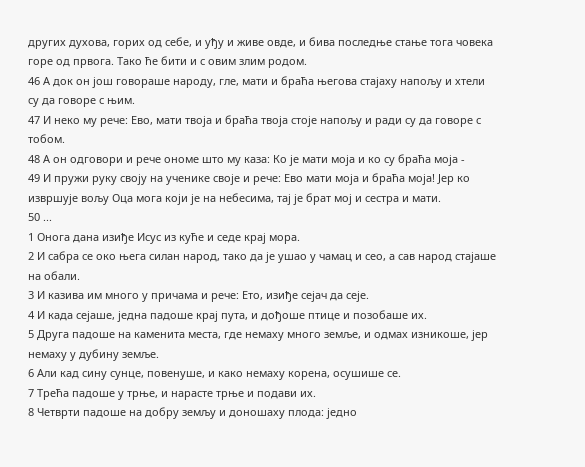других духова, горих од себе, и уђу и живе овде, и бива последње стање тога човека горе од првога. Тако ће бити и с овим злим родом.
46 А док он још говораше народу, гле, мати и браћа његова стајаху напољу и хтели су да говоре с њим.
47 И неко му рече: Ево, мати твоја и браћа твоја стоје напољу и ради су да говоре с тобом.
48 А он одговори и рече ономе што му каза: Ко је мати моја и ко су браћа моја -
49 И пружи руку своју на ученике своје и рече: Ево мати моја и браћа моја! Јер ко извршује вољу Оца мога који је на небесима, тај је брат мој и сестра и мати.
50 ...
1 Онога дана изиђе Исус из куће и седе крај мора.
2 И сабра се око њега силан народ, тако да је ушао у чамац и сео, а сав народ стајаше на обали.
3 И казива им много у причама и рече: Ето, изиђе сејач да сеје.
4 И када сејаше, једна падоше крај пута, и дођоше птице и позобаше их.
5 Друга падоше на каменита места, где немаху много земље, и одмах изникоше, јер немаху у дубину земље.
6 Али кад сину сунце, повенуше, и како немаху корена, осушише се.
7 Трећа падоше у трње, и нарасте трње и подави их.
8 Четврти падоше на добру земљу и доношаху плода: једно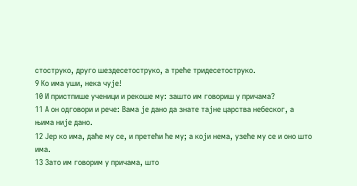стоструко, друго шездесетоструко, а треће тридесетоструко.
9 Ко има уши, нека чује!
10 И пристпише ученици и рекоше му: зашто им говориш у причама?
11 А он одговори и рече: Вама је дано да знате тајне царства небеског, а њима није дано.
12 Јер ко има, даће му се, и претећи ће му; а који нема, узеће му се и оно што има.
13 Зато им говорим у причама, што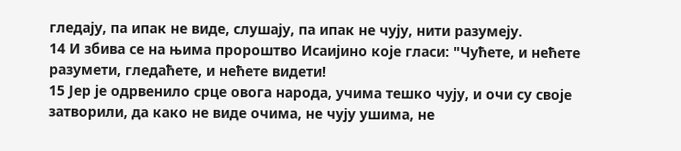гледају, па ипак не виде, слушају, па ипак не чују, нити разумеју.
14 И збива се на њима пророштво Исаијино које гласи: "Чућете, и нећете разумети, гледаћете, и нећете видети!
15 Јер је одрвенило срце овога народа, учима тешко чују, и очи су своје затворили, да како не виде очима, не чују ушима, не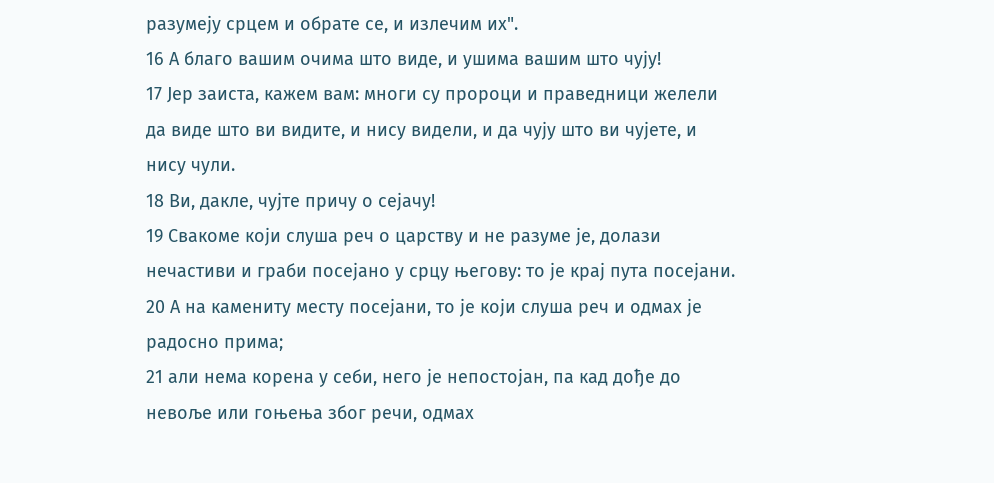разумеју срцем и обрате се, и излечим их".
16 А благо вашим очима што виде, и ушима вашим што чују!
17 Јер заиста, кажем вам: многи су пророци и праведници желели да виде што ви видите, и нису видели, и да чују што ви чујете, и нису чули.
18 Ви, дакле, чујте причу о сејачу!
19 Свакоме који слуша реч о царству и не разуме је, долази нечастиви и граби посејано у срцу његову: то је крај пута посејани.
20 А на камениту месту посејани, то је који слуша реч и одмах је радосно прима;
21 али нема корена у себи, него је непостојан, па кад дође до невоље или гоњења због речи, одмах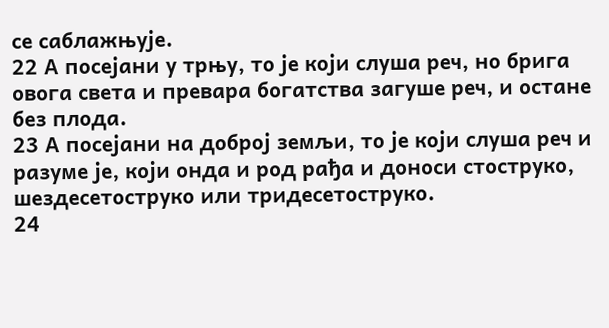се саблажњује.
22 А посејани у трњу, то је који слуша реч, но брига овога света и превара богатства загуше реч, и остане без плода.
23 А посејани на доброј земљи, то је који слуша реч и разуме је, који онда и род рађа и доноси стоструко, шездесетоструко или тридесетоструко.
24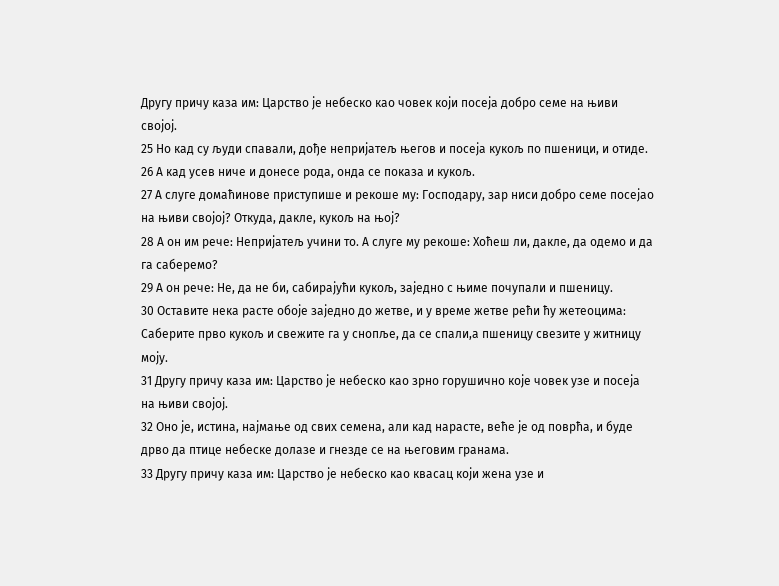Другу причу каза им: Царство је небеско као човек који посеја добро семе на њиви својој.
25 Но кад су људи спавали, дође непријатељ његов и посеја кукољ по пшеници, и отиде.
26 А кад усев ниче и донесе рода, онда се показа и кукољ.
27 А слуге домаћинове приступише и рекоше му: Господару, зар ниси добро семе посејао на њиви својој? Откуда, дакле, кукољ на њој?
28 А он им рече: Непријатељ учини то. А слуге му рекоше: Хоћеш ли, дакле, да одемо и да га саберемо?
29 А он рече: Не, да не би, сабирајући кукољ, заједно с њиме почупали и пшеницу.
30 Оставите нека расте обоје заједно до жетве, и у време жетве рећи ћу жетеоцима: Саберите прво кукољ и свежите га у снопље, да се спали,а пшеницу свезите у житницу моју.
31 Другу причу каза им: Царство је небеско као зрно горушично које човек узе и посеја на њиви својој.
32 Оно је, истина, најмање од свих семена, али кад нарасте, веће је од поврћа, и буде дрво да птице небеске долазе и гнезде се на његовим гранама.
33 Другу причу каза им: Царство је небеско као квасац који жена узе и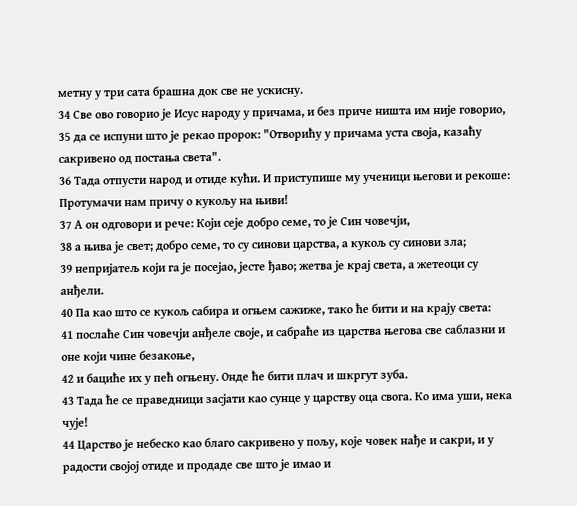метну у три сата брашна док све не ускисну.
34 Све ово говорио је Исус народу у причама, и без приче ништа им није говорио,
35 да се испуни што је рекао пророк: "Отворићу у причама уста своја, казаћу сакривено од постања света".
36 Тада отпусти народ и отиде кући. И приступише му ученици његови и рекоше: Протумачи нам причу о кукољу на њиви!
37 А он одговори и рече: Који сеје добро семе, то је Син човечји,
38 а њива је свет; добро семе, то су синови царства, а кукољ су синови зла;
39 непријатељ који га је посејао, јесте ђаво; жетва је крај света, а жетеоци су анђели.
40 Па као што се кукољ сабира и огњем сажиже, тако ће бити и на крају света:
41 послаће Син човечји анђеле своје, и сабраће из царства његова све саблазни и оне који чине безакоње,
42 и бациће их у пећ огњену. Онде ће бити плач и шкргут зуба.
43 Тада ће се праведници засјати као сунце у царству оца свога. Ко има уши, нека чује!
44 Царство је небеско као благо сакривено у пољу, које човек нађе и сакри, и у радости својој отиде и продаде све што је имао и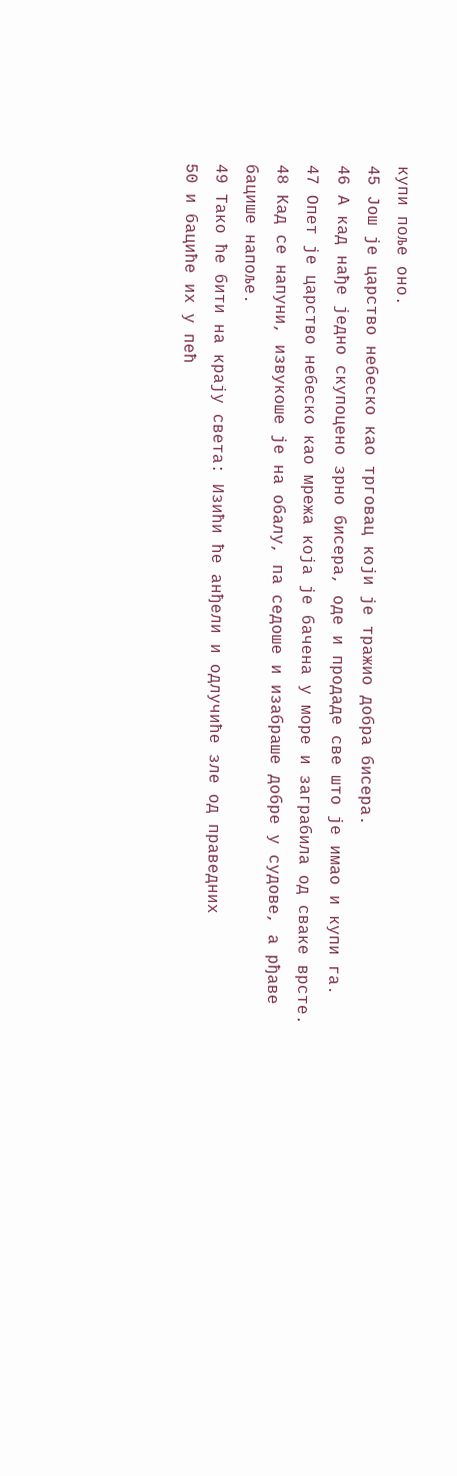купи поље оно.
45 Још је царство небеско као трговац који је тражио добра бисера.
46 А кад нађе једно скупоцено зрно бисера, оде и продаде све што је имао и купи га.
47 Опет је царство небеско као мрежа која је бачена у море и заграбила од сваке врсте.
48 Кад се напуни, извукоше је на обалу, па седоше и изабраше добре у судове, а рђаве бацише напоље.
49 Тако ће бити на крају света: Изићи ће анђели и одлучиће зле од праведних
50 и бациће их у пећ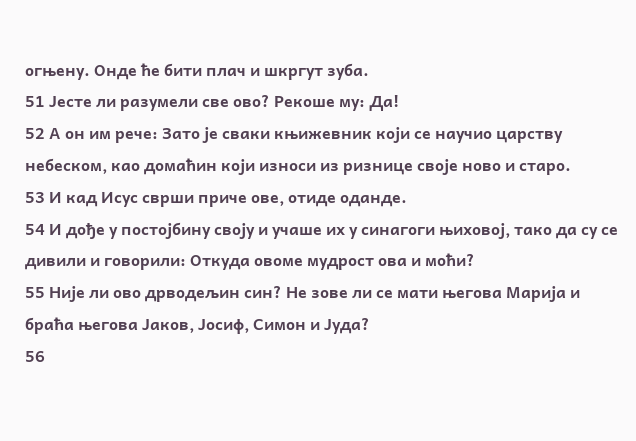огњену. Онде ће бити плач и шкргут зуба.
51 Јесте ли разумели све ово? Рекоше му: Да!
52 А он им рече: Зато је сваки књижевник који се научио царству небеском, као домаћин који износи из ризнице своје ново и старо.
53 И кад Исус сврши приче ове, отиде оданде.
54 И дође у постојбину своју и учаше их у синагоги њиховој, тако да су се дивили и говорили: Откуда овоме мудрост ова и моћи?
55 Није ли ово дрводељин син? Не зове ли се мати његова Марија и браћа његова Јаков, Јосиф, Симон и Јуда?
56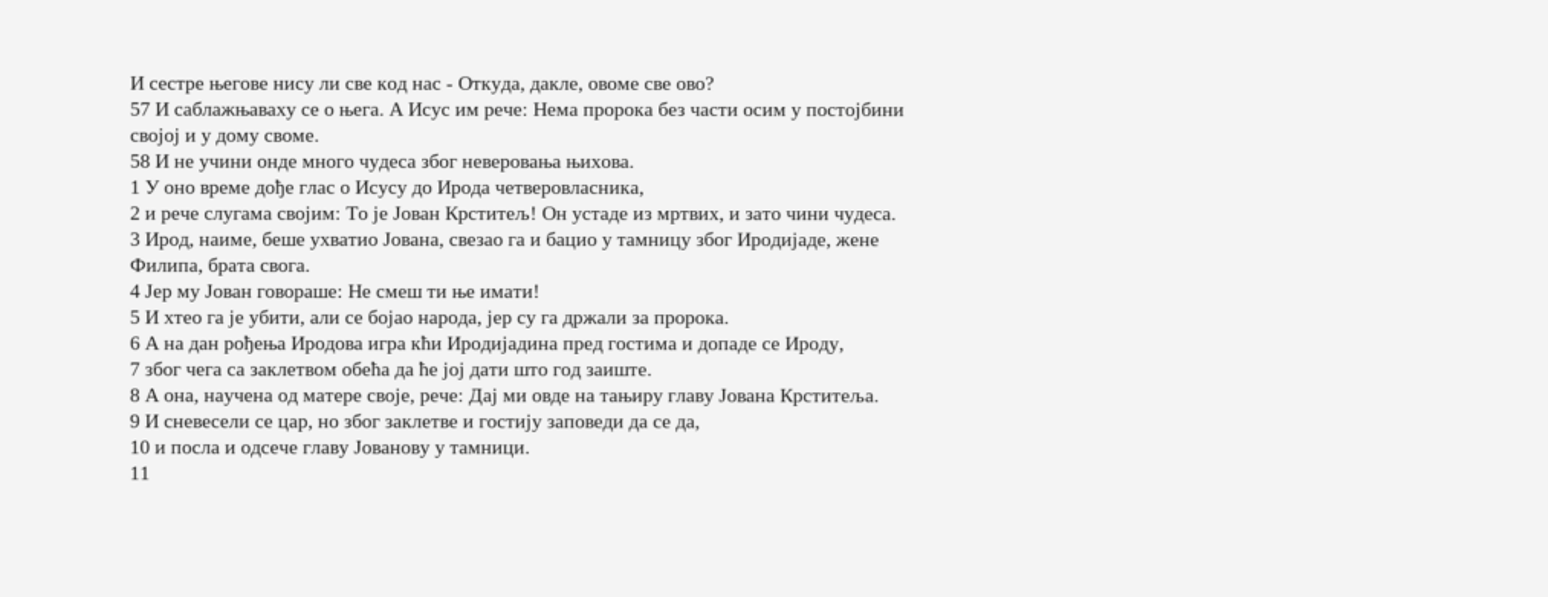И сестре његове нису ли све код нас - Откуда, дакле, овоме све ово?
57 И саблажњаваху се о њега. А Исус им рече: Нема пророка без части осим у постојбини својој и у дому своме.
58 И не учини онде много чудеса због неверовања њихова.
1 У оно време дође глас о Исусу до Ирода четверовласника,
2 и рече слугама својим: То је Јован Крститељ! Он устаде из мртвих, и зато чини чудеса.
3 Ирод, наиме, беше ухватио Јована, свезао га и бацио у тамницу због Иродијаде, жене Филипа, брата свога.
4 Јер му Јован говораше: Не смеш ти ње имати!
5 И хтео га је убити, али се бојао народа, јер су га држали за пророка.
6 А на дан рођења Иродова игра кћи Иродијадина пред гостима и допаде се Ироду,
7 због чега са заклетвом обећа да ће јој дати што год заиште.
8 А она, научена од матере своје, рече: Дај ми овде на тањиру главу Јована Крститеља.
9 И сневесели се цар, но због заклетве и гостију заповеди да се да,
10 и посла и одсече главу Јованову у тамници.
11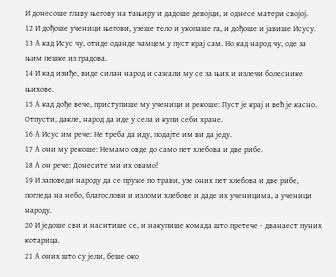И донесоше главу његову на тањиру и дадоше девојци, и однесе матери својој.
12 И дођоше ученици његови, узеше тело и укопаше га, и дођоше и јавише Исусу.
13 А кад Исус чу, отиде оданде чамцем у пуст крај сам. Но кад народ чу, оде за њим пешке из градова.
14 И кад изиђе, виде силан народ и сажали му се за њих и излечи болеснике њихове.
15 А кад дође вече, приступише му ученици и рекоше: Пуст је крај и већ је касно. Отпусти, дакле, народ да иде у села и купи себи хране.
16 А Исус им рече: Не треба да иду, подајте им ви да једу.
17 А они му рекоше: Немамо овде до само пет хлебова и две рибе.
18 А он рече: Донесите ми их овамо!
19 И заповеди народу да се пруже по трави, узе оних пет хлебова и две рибе, погледа на небо, благослови и изломи хлебове и даде их ученицима, а ученици народу.
20 И једоше сви и наситише се, и накупише комада што претече - дванаест пуних котарица.
21 А оних што су јели, беше око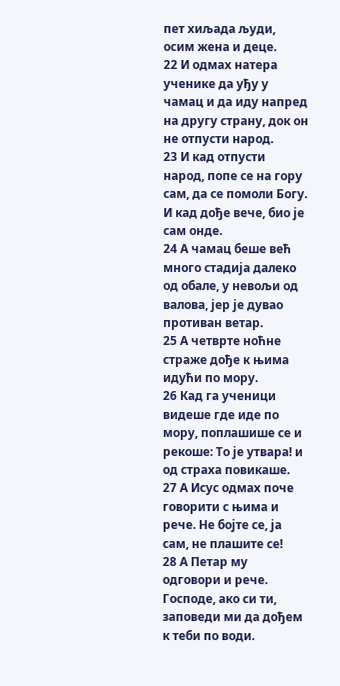пет хиљада људи, осим жена и деце.
22 И одмах натера ученике да уђу у чамац и да иду напред на другу страну, док он не отпусти народ.
23 И кад отпусти народ, попе се на гору сам, да се помоли Богу. И кад дође вече, био је сам онде.
24 А чамац беше већ много стадија далеко од обале, у невољи од валова, јер је дувао противан ветар.
25 А четврте ноћне страже дође к њима идући по мору.
26 Кад га ученици видеше где иде по мору, поплашише се и рекоше: То је утвара! и од страха повикаше.
27 А Исус одмах поче говорити с њима и рече. Не бојте се, ја сам, не плашите се!
28 А Петар му одговори и рече. Господе, ако си ти, заповеди ми да дођем к теби по води.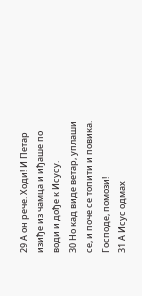29 А он рече. Ходи! И Петар изиђе из чамца и иђаше по води и дође к Исусу.
30 Но кад виде ветар, уплаши се, и поче се топити и повика. Господе, помози!
31 А Исус одмах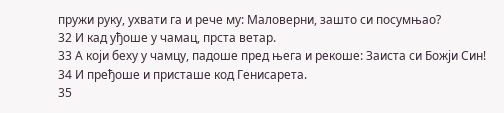пружи руку, ухвати га и рече му: Маловерни, зашто си посумњао?
32 И кад уђоше у чамац, прста ветар.
33 А који беху у чамцу, падоше пред њега и рекоше: Заиста си Божји Син!
34 И пређоше и присташе код Генисарета.
35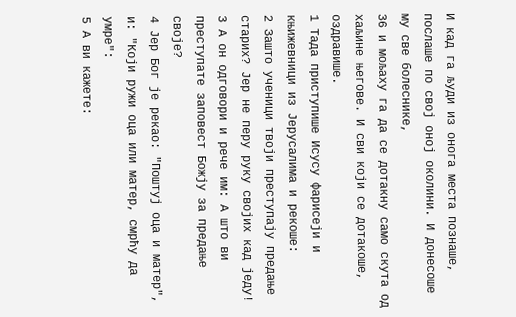И кад га људи из онога места познаше, послаше по свој оној околини. И донесоше му све болеснике,
36 и мољаху га да се дотакну само скута од хаљине његове. И сви који се дотакоше, оздравише.
1 Тада приступише Исусу фарисеји и књижевници из Јерусалима и рекоше:
2 Зашто ученици твоји преступају предање старих? Јер не перу руку својих кад једу!
3 А он одговори и рече им: А што ви преступате заповест Божју за предање своје?
4 Јер Бог је рекао: "Поштуј оца и матер", и: "Који ружи оца или матер, смрћу да умре":
5 А ви кажете: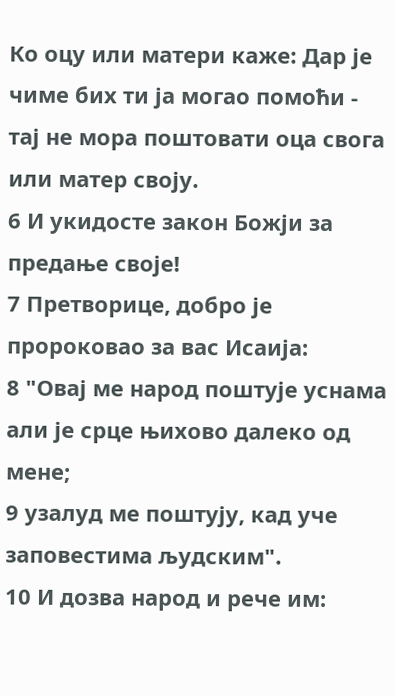Ко оцу или матери каже: Дар је чиме бих ти ја могао помоћи - тај не мора поштовати оца свога или матер своју.
6 И укидосте закон Божји за предање своје!
7 Претворице, добро је пророковао за вас Исаија:
8 "Овај ме народ поштује уснама али је срце њихово далеко од мене;
9 узалуд ме поштују, кад уче заповестима људским".
10 И дозва народ и рече им: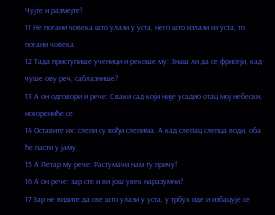Чујте и размејте!
11 Не погани човека што улази у уста, него што излази из уста, то погани човека.
12 Тада приступише ученици и рекоше му: Знаш ли да се фрисеји, кад чуше ову реч, саблазнише?
13 А он одговори и рече: Сваки сад који није усадио отац мој небески, искорениће се.
14 Оставите их: слепи су вођи слепима. А кад слепац слепца води, оба ће пасти у јаму.
15 А Петар му рече: Растумачи нам ту причу!
16 А он рече: зар сте и ви још увек наразумни?
17 Зар не видите да све што улази у уста, у трбух иде и избацује се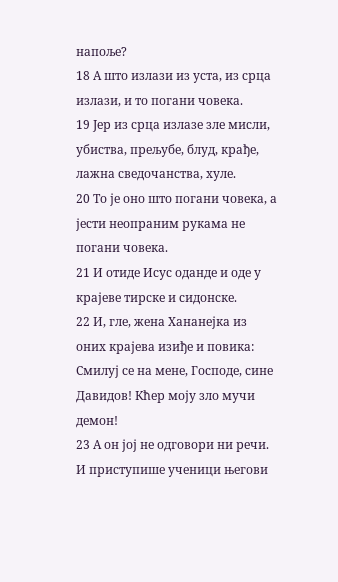напоље?
18 А што излази из уста, из срца излази, и то погани човека.
19 Јер из срца излазе зле мисли, убиства, прељубе, блуд, крађе, лажна сведочанства, хуле.
20 То је оно што погани човека, а јести неопраним рукама не погани човека.
21 И отиде Исус оданде и оде у крајеве тирске и сидонске.
22 И, гле, жена Хананејка из оних крајева изиђе и повика: Смилуј се на мене, Господе, сине Давидов! Кћер моју зло мучи демон!
23 А он јој не одговори ни речи. И приступише ученици његови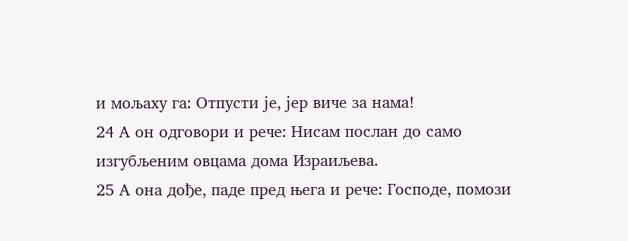и мољаху га: Отпусти је, јер виче за нама!
24 А он одговори и рече: Нисам послан до само изгубљеним овцама дома Израиљева.
25 А она дође, паде пред њега и рече: Господе, помози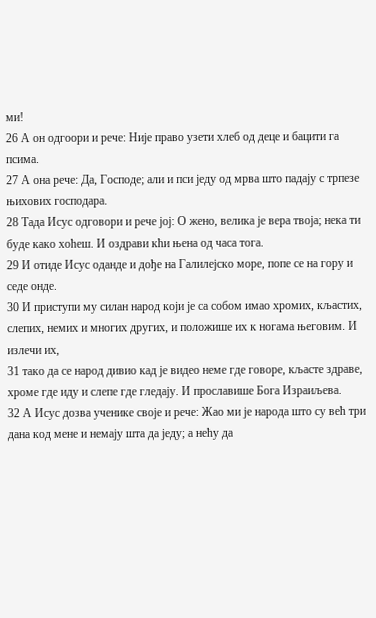ми!
26 А он одгоори и рече: Није право узети хлеб од деце и бацити га псима.
27 А она рече: Да, Господе; али и пси једу од мрва што падају с трпезе њихових господара.
28 Тада Исус одговори и рече јој: О жено, велика је вера твоја; нека ти буде како хоћеш. И оздрави кћи њена од часа тога.
29 И отиде Исус оданде и дође на Галилејско море, попе се на гору и седе онде.
30 И приступи му силан народ који је са собом имао хромих, кљастих, слепих, немих и многих других, и положише их к ногама његовим. И излечи их,
31 тако да се народ дивио кад је видео неме где говоре, кљасте здраве, хроме где иду и слепе где гледају. И прославише Бога Израиљева.
32 А Исус дозва ученике своје и рече: Жао ми је народа што су већ три дана код мене и немају шта да једу; а нећу да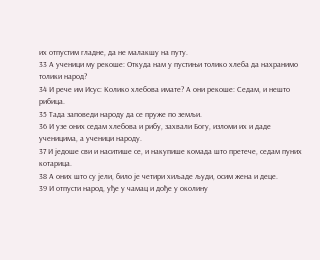их отпустим гладне, да не малакшу на путу.
33 А ученици му рекоше: Откуда нам у пустињи толико хлеба да нахранимо толики народ?
34 И рече им Исус: Колико хлебова имате? А они рекоше: Седам, и нешто рибица.
35 Тада заповеди народу да се пруже по земљи.
36 И узе оних седам хлебова и рибу, захвали Богу, изломи их и даде ученицима, а ученици народу.
37 И једоше сви и наситише се, и накупише комада што претече, седам пуних котарица.
38 А оних што су јели, било је четири хиљаде људи, осим жена и деце.
39 И отпусти народ, уђе у чамац и дође у околину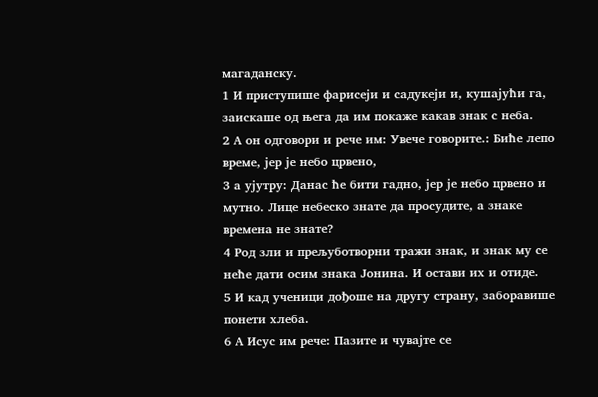магаданску.
1 И приступише фарисеји и садукеји и, кушајући га, заискаше од њега да им покаже какав знак с неба.
2 А он одговори и рече им: Увече говорите.: Биће лепо време, јер је небо црвено,
3 а ујутру: Данас ће бити гадно, јер је небо црвено и мутно. Лице небеско знате да просудите, а знаке времена не знате?
4 Род зли и прељуботворни тражи знак, и знак му се неће дати осим знака Јонина. И остави их и отиде.
5 И кад ученици дођоше на другу страну, заборавише понети хлеба.
6 А Исус им рече: Пазите и чувајте се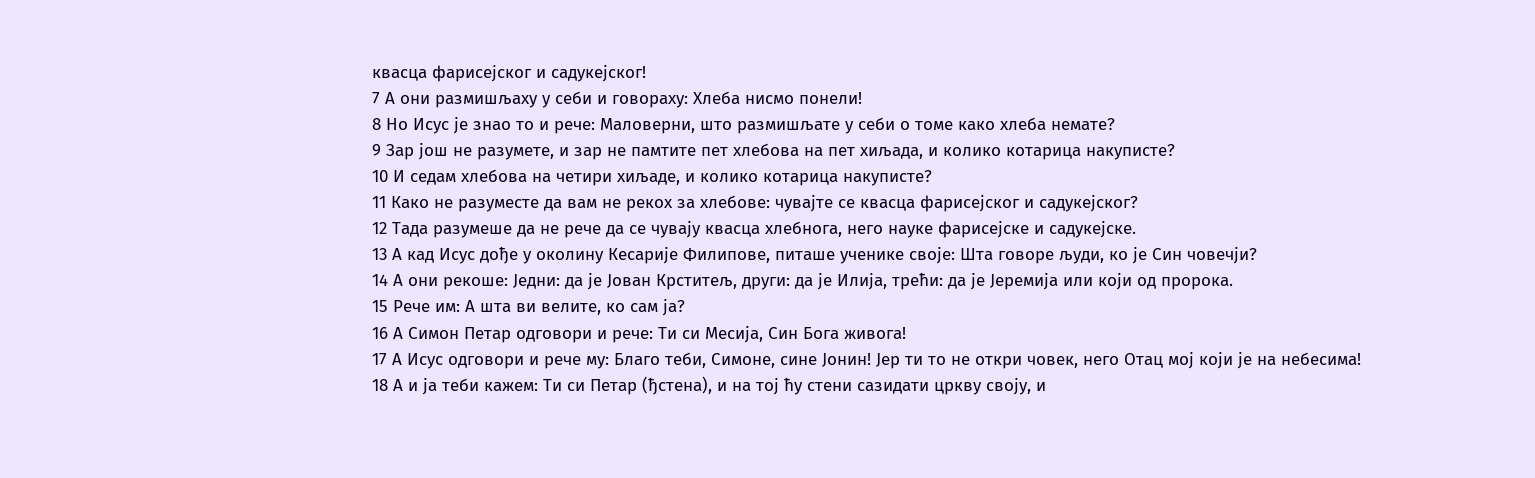квасца фарисејског и садукејског!
7 А они размишљаху у себи и говораху: Хлеба нисмо понели!
8 Но Исус је знао то и рече: Маловерни, што размишљате у себи о томе како хлеба немате?
9 Зар још не разумете, и зар не памтите пет хлебова на пет хиљада, и колико котарица накуписте?
10 И седам хлебова на четири хиљаде, и колико котарица накуписте?
11 Како не разуместе да вам не рекох за хлебове: чувајте се квасца фарисејског и садукејског?
12 Тада разумеше да не рече да се чувају квасца хлебнога, него науке фарисејске и садукејске.
13 А кад Исус дође у околину Кесарије Филипове, питаше ученике своје: Шта говоре људи, ко је Син човечји?
14 А они рекоше: Једни: да је Јован Крститељ, други: да је Илија, трећи: да је Јеремија или који од пророка.
15 Рече им: А шта ви велите, ко сам ја?
16 А Симон Петар одговори и рече: Ти си Месија, Син Бога живога!
17 А Исус одговори и рече му: Благо теби, Симоне, сине Јонин! Јер ти то не откри човек, него Отац мој који је на небесима!
18 А и ја теби кажем: Ти си Петар (ђстена), и на тој ћу стени сазидати цркву своју, и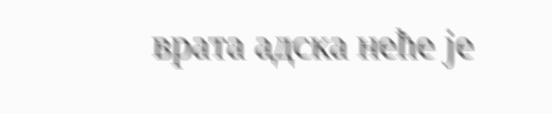врата адска неће је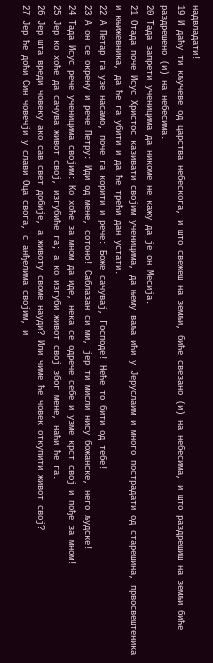надвладати!
19 И даћу ти кључеве од царства небескога, и што свежеш на земљи, биће свезано (и) на небесима, и што раздрешиш на земљи биће раздрешено (и) на небесима.
20 Тада запрети ученицима да никоме не кажу да је он Месија.
21 Отада поче Исус Христос казивати својим ученицима, да њему ваља ићи у Јеруслаим и много пострадати од старешина, првосвештеника и књижевника, да ће га убити и да ће трећи дан устати.
22 А Петар га узе насамо, поче га корити и рече: Боже сачувај, Господе! Неће то бити од тебе!
23 А он се окрену и рече Петру: Иди од мене, сотоно! Саблазан си ми, јер ти мисли нису божанске, него људске!
24 Тада Исус рече ученицима својим: Ко хоће за мном да иде, нека се одрече себе и узме крст свој и пође за мном!
25 Јер ко хоће да сачува живот свој, изгубиће га; а ко изгуби живот свој због мене, наћи ће га.
26 Јер шта вреди човеку ако сав свет добије, а животу своме науди? Или чиме ће човек откупити живот свој?
27 Јер ће доћи Син човечји у слави Оца свога, с анђелима својим, и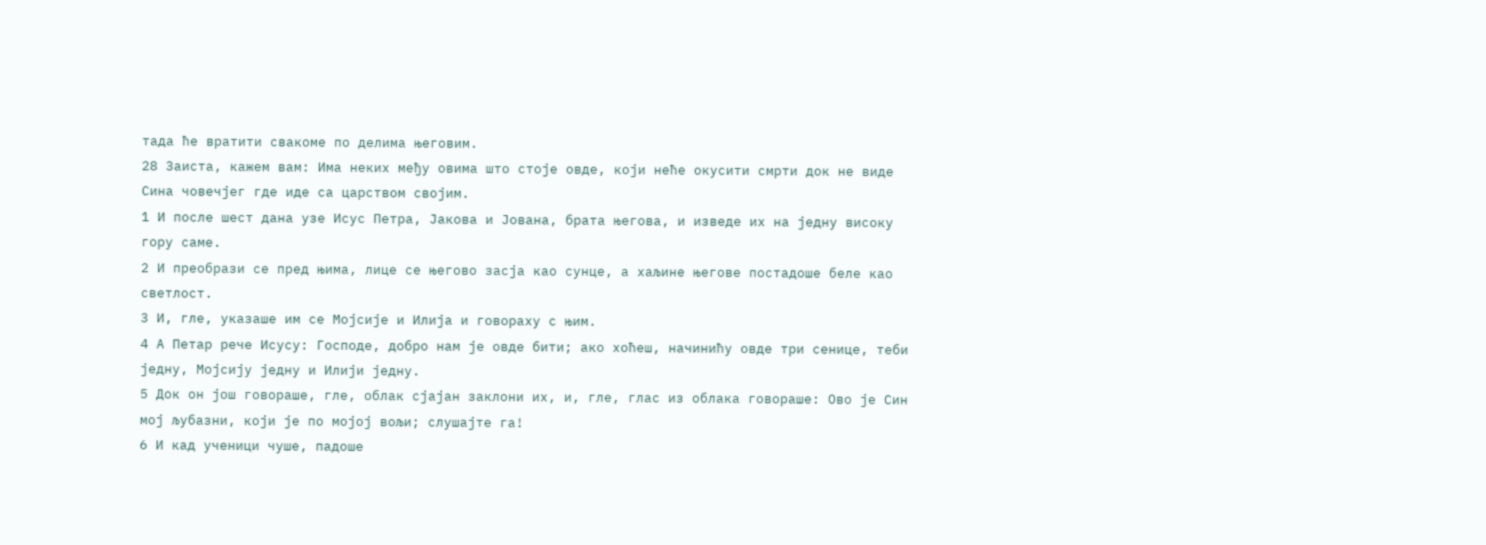тада ће вратити свакоме по делима његовим.
28 Заиста, кажем вам: Има неких међу овима што стоје овде, који неће окусити смрти док не виде Сина човечјег где иде са царством својим.
1 И после шест дана узе Исус Петра, Јакова и Јована, брата његова, и изведе их на једну високу гору саме.
2 И преобрази се пред њима, лице се његово засја као сунце, а хаљине његове постадоше беле као светлост.
3 И, гле, указаше им се Мојсије и Илија и говораху с њим.
4 А Петар рече Исусу: Господе, добро нам је овде бити; ако хоћеш, начинићу овде три сенице, теби једну, Мојсију једну и Илији једну.
5 Док он још говораше, гле, облак сјајан заклони их, и, гле, глас из облака говораше: Ово је Син мој љубазни, који је по мојој вољи; слушајте га!
6 И кад ученици чуше, падоше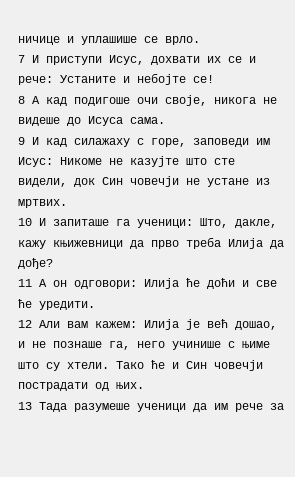ничице и уплашише се врло.
7 И приступи Исус, дохвати их се и рече: Устаните и небојте се!
8 А кад подигоше очи своје, никога не видеше до Исуса сама.
9 И кад силажаху с горе, заповеди им Исус: Никоме не казујте што сте видели, док Син човечји не устане из мртвих.
10 И запиташе га ученици: Што, дакле, кажу књижевници да прво треба Илија да дође?
11 А он одговори: Илија ће доћи и све ће уредити.
12 Али вам кажем: Илија је већ дошао, и не познаше га, него учинише с њиме што су хтели. Тако ће и Син човечји пострадати од њих.
13 Тада разумеше ученици да им рече за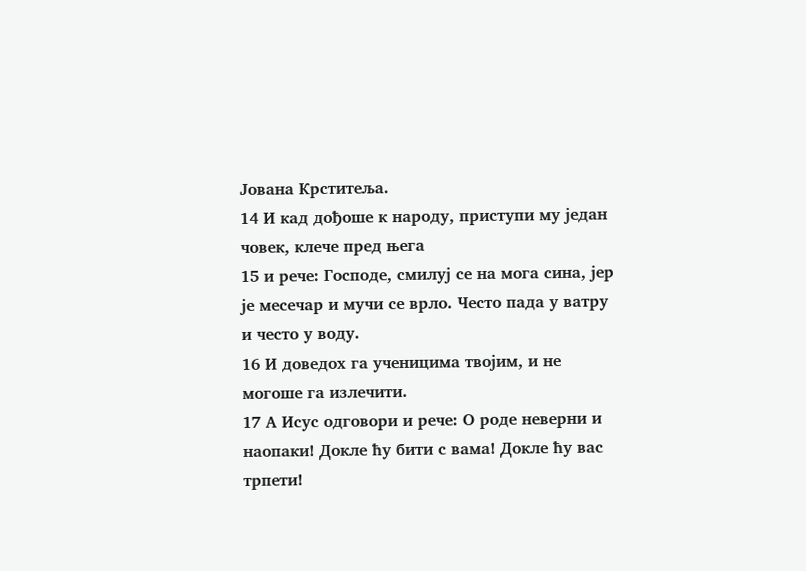Јована Крститеља.
14 И кад дођоше к народу, приступи му један човек, клече пред њега
15 и рече: Господе, смилуј се на мога сина, јер је месечар и мучи се врло. Често пада у ватру и често у воду.
16 И доведох га ученицима твојим, и не могоше га излечити.
17 А Исус одговори и рече: О роде неверни и наопаки! Докле ћу бити с вама! Докле ћу вас трпети!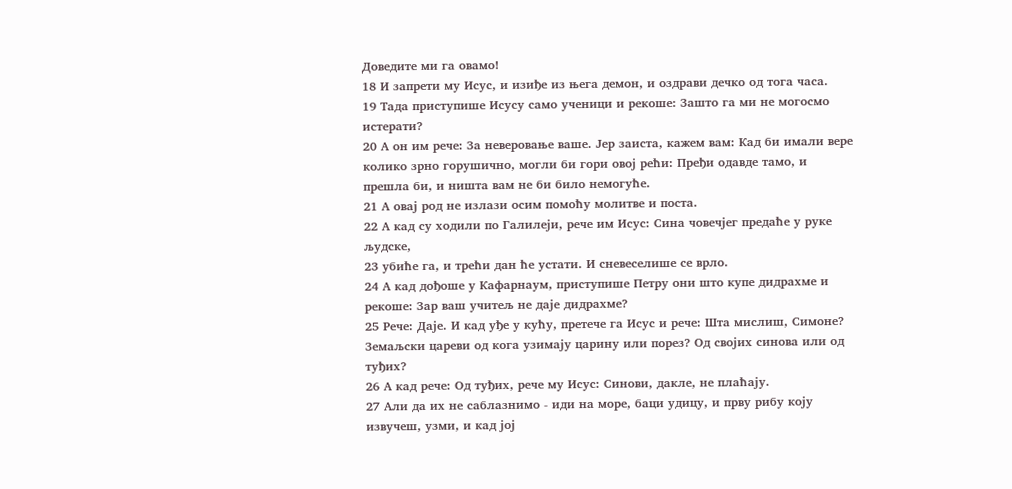Доведите ми га овамо!
18 И запрети му Исус, и изиђе из њега демон, и оздрави дечко од тога часа.
19 Тада приступише Исусу само ученици и рекоше: Зашто га ми не могосмо истерати?
20 А он им рече: За неверовање ваше. Јер заиста, кажем вам: Кад би имали вере колико зрно горушично, могли би гори овој рећи: Пређи одавде тамо, и прешла би, и ништа вам не би било немогуће.
21 А овај род не излази осим помоћу молитве и поста.
22 А кад су ходили по Галилеји, рече им Исус: Сина човечјег предаће у руке људске,
23 убиће га, и трећи дан ће устати. И сневеселише се врло.
24 А кад дођоше у Кафарнаум, приступише Петру они што купе дидрахме и рекоше: Зар ваш учитељ не даје дидрахме?
25 Рече: Даје. И кад уђе у кућу, претече га Исус и рече: Шта мислиш, Симоне? Земаљски цареви од кога узимају царину или порез? Од својих синова или од туђих?
26 А кад рече: Од туђих, рече му Исус: Синови, дакле, не плаћају.
27 Али да их не саблазнимо - иди на море, баци удицу, и прву рибу коју извучеш, узми, и кад јој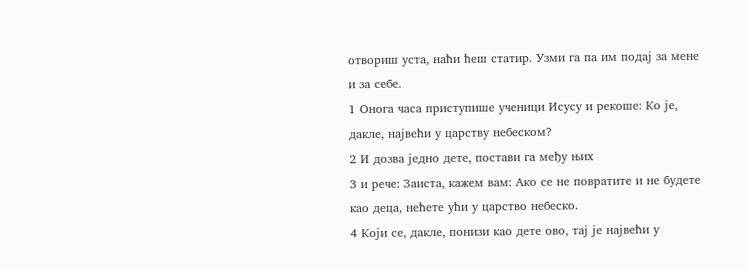отвориш уста, наћи ћеш статир. Узми га па им подај за мене и за себе.
1 Онога часа приступише ученици Исусу и рекоше: Ко је, дакле, највећи у царству небеском?
2 И дозва једно дете, постави га међу њих
3 и рече: Заиста, кажем вам: Ако се не повратите и не будете као деца, нећете ући у царство небеско.
4 Који се, дакле, понизи као дете ово, тај је највећи у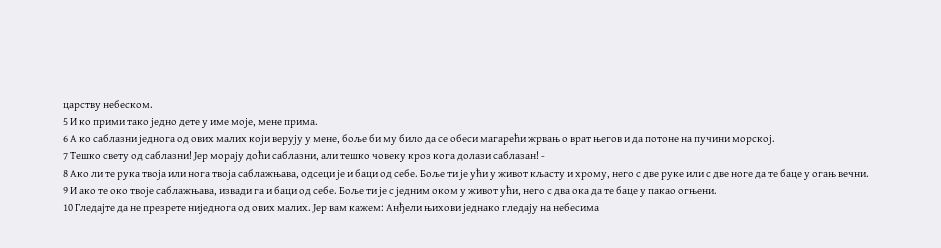царству небеском.
5 И ко прими тако једно дете у име моје, мене прима.
6 А ко саблазни једнога од ових малих који верују у мене, боље би му било да се обеси магарећи жрвањ о врат његов и да потоне на пучини морској.
7 Тешко свету од саблазни! Јер морају доћи саблазни, али тешко човеку кроз кога долази саблазан! -
8 Ако ли те рука твоја или нога твоја саблажњава, одсеци је и баци од себе. Боље ти је ући у живот кљасту и хрому, него с две руке или с две ноге да те баце у огањ вечни.
9 И ако те око твоје саблажњава, извади га и баци од себе. Боље ти је с једним оком у живот ући, него с два ока да те баце у пакао огњени.
10 Гледајте да не презрете ниједнога од ових малих. Јер вам кажем: Анђели њихови једнако гледају на небесима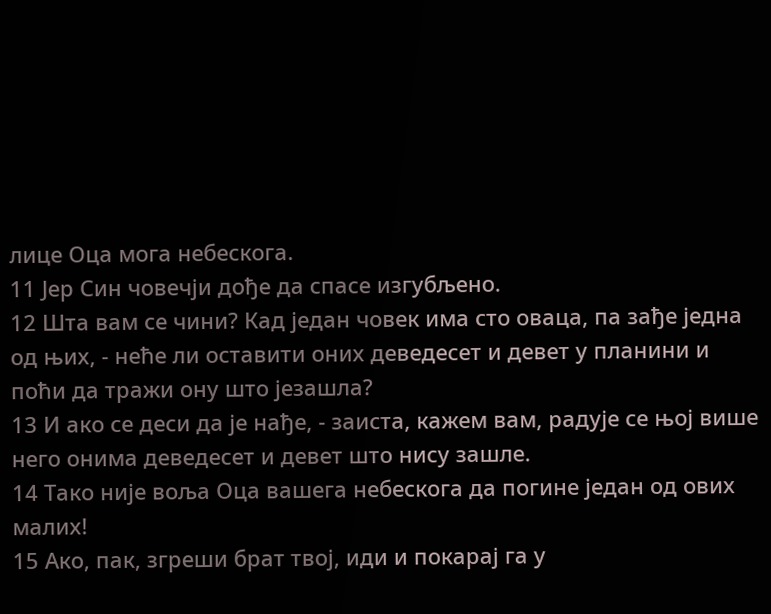лице Оца мога небескога.
11 Јер Син човечји дође да спасе изгубљено.
12 Шта вам се чини? Кад један човек има сто оваца, па зађе једна од њих, - неће ли оставити оних деведесет и девет у планини и поћи да тражи ону што језашла?
13 И ако се деси да је нађе, - заиста, кажем вам, радује се њој више него онима деведесет и девет што нису зашле.
14 Тако није воља Оца вашега небескога да погине један од ових малих!
15 Ако, пак, згреши брат твој, иди и покарај га у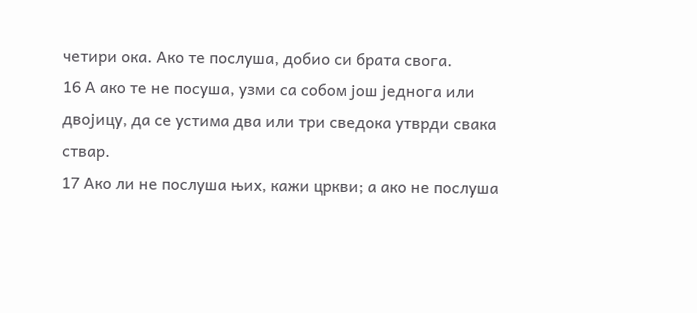четири ока. Ако те послуша, добио си брата свога.
16 А ако те не посуша, узми са собом још једнога или двојицу, да се устима два или три сведока утврди свака ствар.
17 Ако ли не послуша њих, кажи цркви; а ако не послуша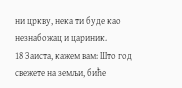ни цркву, нека ти буде као незнабожац и цариник.
18 Заиста, кажем вам: Што год свежете на земљи, биће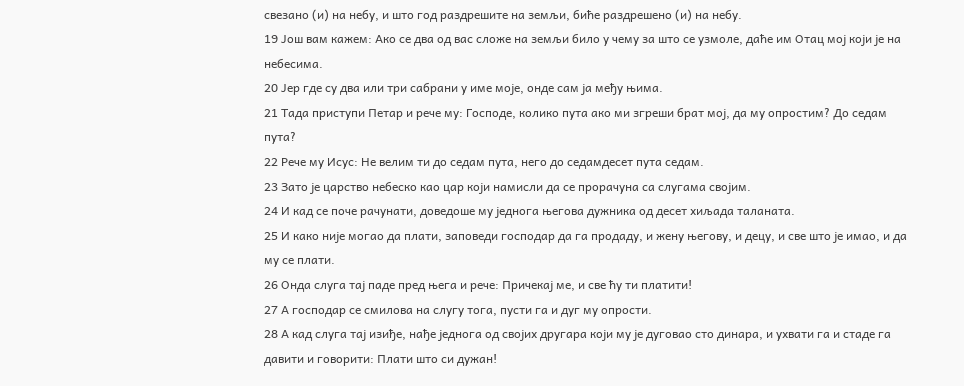свезано (и) на небу, и што год раздрешите на земљи, биће раздрешено (и) на небу.
19 Још вам кажем: Ако се два од вас сложе на земљи било у чему за што се узмоле, даће им Отац мој који је на небесима.
20 Јер где су два или три сабрани у име моје, онде сам ја међу њима.
21 Тада приступи Петар и рече му: Господе, колико пута ако ми згреши брат мој, да му опростим? До седам пута?
22 Рече му Исус: Не велим ти до седам пута, него до седамдесет пута седам.
23 Зато је царство небеско као цар који намисли да се прорачуна са слугама својим.
24 И кад се поче рачунати, доведоше му једнога његова дужника од десет хиљада таланата.
25 И како није могао да плати, заповеди господар да га продаду, и жену његову, и децу, и све што је имао, и да му се плати.
26 Онда слуга тај паде пред њега и рече: Причекај ме, и све ћу ти платити!
27 А господар се смилова на слугу тога, пусти га и дуг му опрости.
28 А кад слуга тај изиђе, нађе једнога од својих другара који му је дуговао сто динара, и ухвати га и стаде га давити и говорити: Плати што си дужан!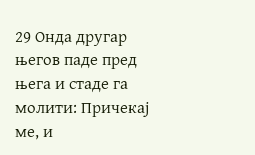29 Онда другар његов паде пред њега и стаде га молити: Причекај ме, и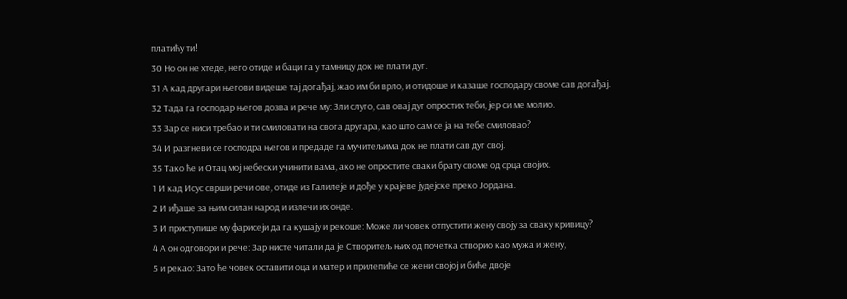платићу ти!
30 Но он не хтеде, него отиде и баци га у тамницу док не плати дуг.
31 А кад другари његови видеше тај догађај, жао им би врло, и отидоше и казаше господару своме сав догађај.
32 Тада га господар његов дозва и рече му: Зли слуго, сав овај дуг опростих теби, јер си ме молио.
33 Зар се ниси требао и ти смиловати на свога другара, као што сам се ја на тебе смиловао?
34 И разгневи се господра његов и предаде га мучитељима док не плати сав дуг свој.
35 Тако ће и Отац мој небески учинити вама, ако не опростите сваки брату своме од срца својих.
1 И кад Исус сврши речи ове, отиде из Галилеје и дође у крајеве јудејске преко Јордана.
2 И иђаше за њим силан народ и излечи их онде.
3 И приступише му фарисеји да га кушају и рекоше: Може ли човек отпустити жену своју за сваку кривицу?
4 А он одговори и рече: Зар нисте читали да је Створитељ њих од почетка створио као мужа и жену,
5 и рекао: Зато ће човек оставити оца и матер и прилепиће се жени својој и биће двоје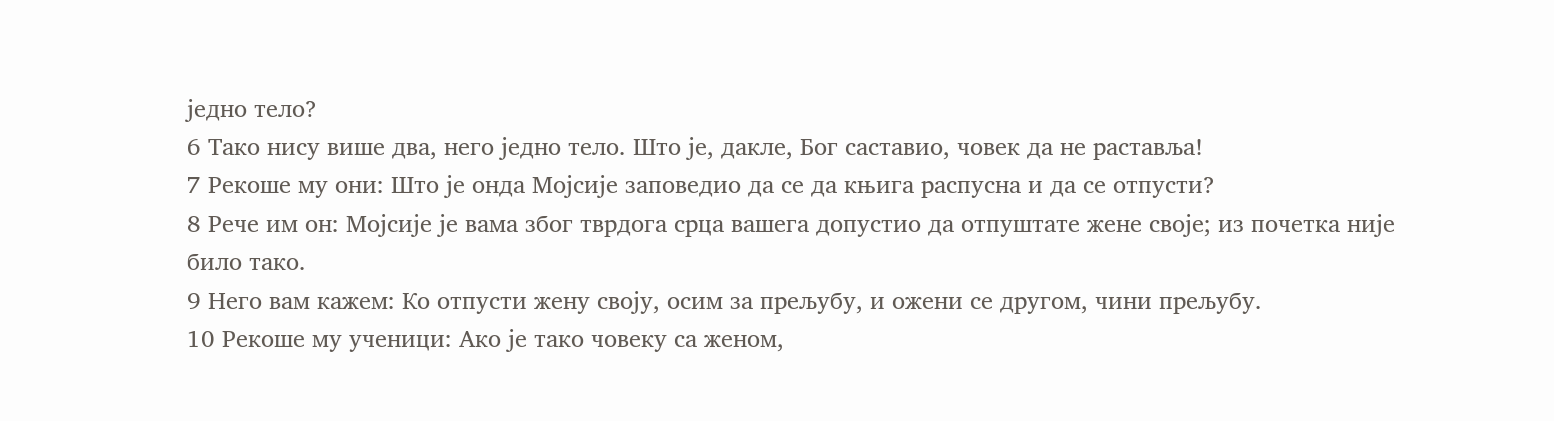једно тело?
6 Тако нису више два, него једно тело. Што је, дакле, Бог саставио, човек да не раставља!
7 Рекоше му они: Што је онда Мојсије заповедио да се да књига распусна и да се отпусти?
8 Рече им он: Мојсије је вама због тврдога срца вашега допустио да отпуштате жене своје; из почетка није било тако.
9 Него вам кажем: Ко отпусти жену своју, осим за прељубу, и ожени се другом, чини прељубу.
10 Рекоше му ученици: Ако је тако човеку са женом,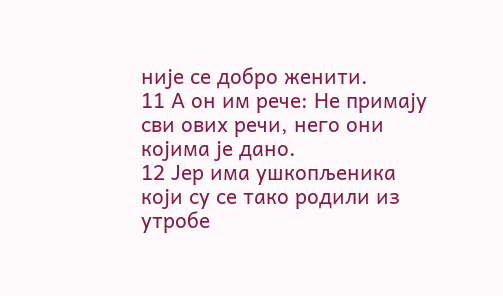није се добро женити.
11 А он им рече: Не примају сви ових речи, него они којима је дано.
12 Јер има ушкопљеника који су се тако родили из утробе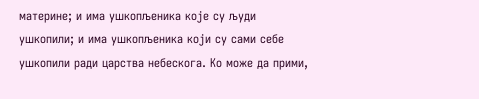материне; и има ушкопљеника које су људи ушкопили; и има ушкопљеника који су сами себе ушкопили ради царства небескога. Ко може да прими,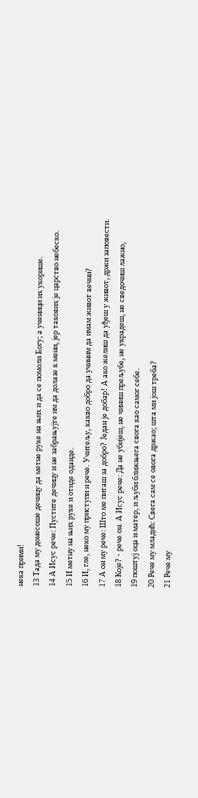нека прими!
13 Тада му донесоше дечицу да метне руке на њих и да се помоли Богу; а ученици их укорише.
14 А Исус рече: Пустите дечицу и не забрањујте им да долазе к мени, јер такових је царство небеско.
15 И метну на њих руке и отиде оданде.
16 И, гле, неко му приступи и рече. Учитељу, какво добро да учиним да имам живот вечни?
17 А он му рече: Што ме питаш за добро? Један је добар! А ако желиш да уђеш у живот, држи заповести.
18 Које? - рече он. А Исус рече: Да не убијеш, не чиниш прељубе, не украдеш, не сведочиш лажно,
19 поштуј оца и матер, и љуби ближњега свога као самог себе.
20 Рече му младић: Свега сам се овога држао; шта ми још треба?
21 Рече му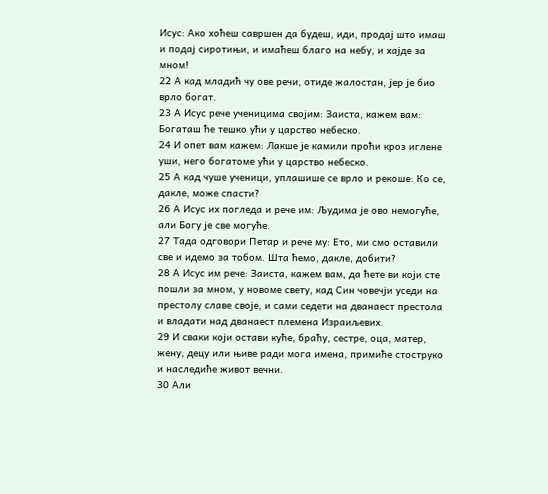Исус: Ако хоћеш савршен да будеш, иди, продај што имаш и подај сиротињи, и имаћеш благо на небу, и хајде за мном!
22 А кад младић чу ове речи, отиде жалостан, јер је био врло богат.
23 А Исус рече ученицима својим: Заиста, кажем вам: Богаташ ће тешко ући у царство небеско.
24 И опет вам кажем: Лакше је камили проћи кроз иглене уши, него богатоме ући у царство небеско.
25 А кад чуше ученици, уплашише се врло и рекоше: Ко се, дакле, може спасти?
26 А Исус их погледа и рече им: Људима је ово немогуће, али Богу је све могуће.
27 Тада одговори Петар и рече му: Ето, ми смо оставили све и идемо за тобом. Шта ћемо, дакле, добити?
28 А Исус им рече: Заиста, кажем вам, да ћете ви који сте пошли за мном, у новоме свету, кад Син човечји уседи на престолу славе своје, и сами седети на дванаест престола и владати над дванаест племена Израиљевих.
29 И сваки који остави куће, браћу, сестре, оца, матер, жену, децу или њиве ради мога имена, примиће стоструко и наследиће живот вечни.
30 Али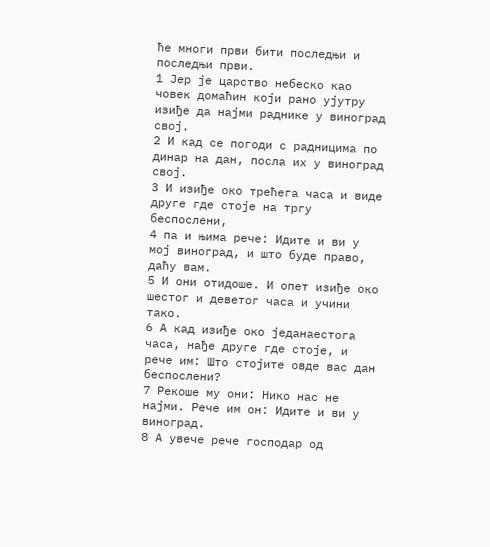ће многи први бити последњи и последњи први.
1 Јер је царство небеско као човек домаћин који рано ујутру изиђе да најми раднике у виноград свој.
2 И кад се погоди с радницима по динар на дан, посла их у виноград свој.
3 И изиђе око трећега часа и виде друге где стоје на тргу беспослени,
4 па и њима рече: Идите и ви у мој виноград, и што буде право, даћу вам.
5 И они отидоше. И опет изиђе око шестог и деветог часа и учини тако.
6 А кад изиђе око једанаестога часа, нађе друге где стоје, и рече им: Што стојите овде вас дан беспослени?
7 Рекоше му они: Нико нас не најми. Рече им он: Идите и ви у виноград.
8 А увече рече господар од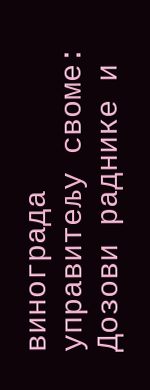винограда управитељу своме: Дозови раднике и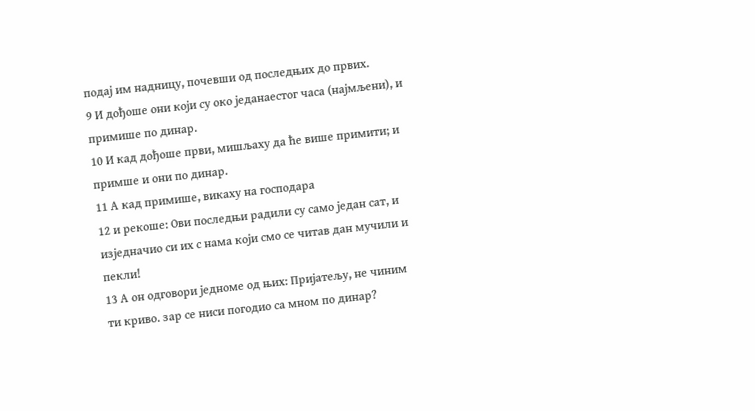подај им надницу, почевши од последњих до првих.
9 И дођоше они који су око једанаестог часа (најмљени), и примише по динар.
10 И кад дођоше први, мишљаху да ће више примити; и примше и они по динар.
11 А кад примише, викаху на господара
12 и рекоше: Ови последњи радили су само један сат, и изједначио си их с нама који смо се читав дан мучили и пекли!
13 А он одговори једноме од њих: Пријатељу, не чиним ти криво. зар се ниси погодио са мном по динар?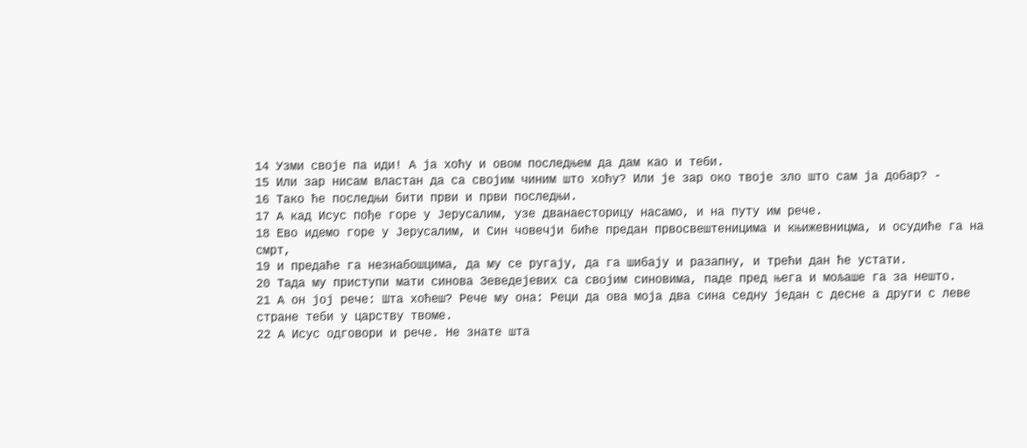14 Узми своје па иди! А ја хоћу и овом последњем да дам као и теби.
15 Или зар нисам властан да са својим чиним што хоћу? Или је зар око твоје зло што сам ја добар? -
16 Тако ће последњи бити први и први последњи.
17 А кад Исус пође горе у Јерусалим, узе дванаесторицу насамо, и на путу им рече.
18 Ево идемо горе у Јерусалим, и Син човечји биће предан првосвештеницима и књижевницма, и осудиће га на смрт,
19 и предаће га незнабошцима, да му се ругају, да га шибају и разапну, и трећи дан ће устати.
20 Тада му приступи мати синова Зеведејевих са својим синовима, паде пред њега и мољаше га за нешто.
21 А он јој рече: Шта хоћеш? Рече му она: Реци да ова моја два сина седну један с десне а други с леве стране теби у царству твоме.
22 А Исус одговори и рече. Не знате шта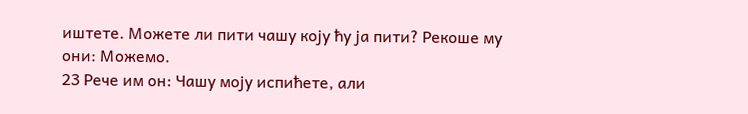иштете. Можете ли пити чашу коју ћу ја пити? Рекоше му они: Можемо.
23 Рече им он: Чашу моју испићете, али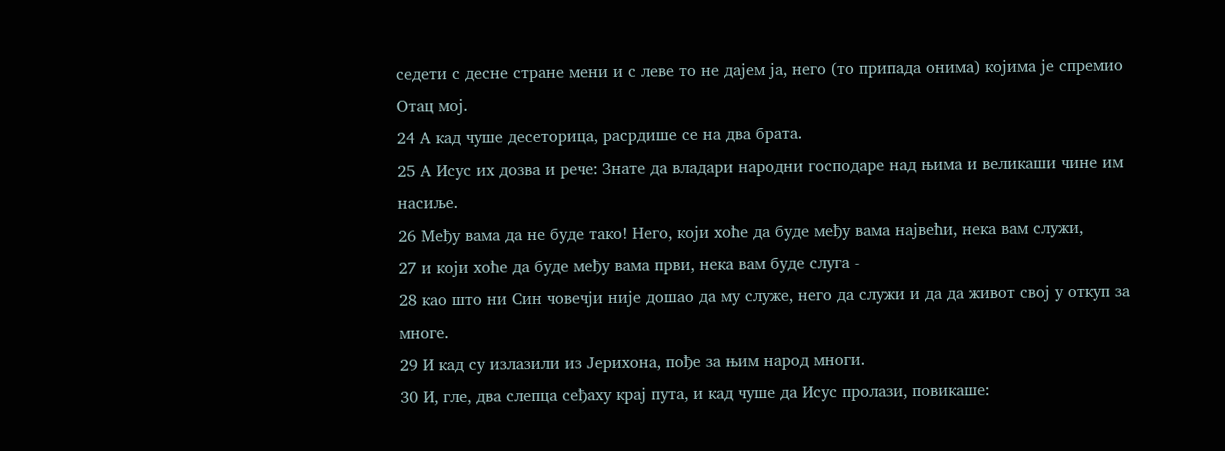седети с десне стране мени и с леве то не дајем ја, него (то припада онима) којима је спремио Отац мој.
24 А кад чуше десеторица, расрдише се на два брата.
25 А Исус их дозва и рече: Знате да владари народни господаре над њима и великаши чине им насиље.
26 Међу вама да не буде тако! Него, који хоће да буде међу вама највећи, нека вам служи,
27 и који хоће да буде међу вама први, нека вам буде слуга -
28 као што ни Син човечји није дошао да му служе, него да служи и да да живот свој у откуп за многе.
29 И кад су излазили из Јерихона, пође за њим народ многи.
30 И, гле, два слепца сеђаху крај пута, и кад чуше да Исус пролази, повикаше: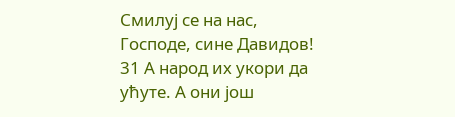Смилуј се на нас, Господе, сине Давидов!
31 А народ их укори да ућуте. А они још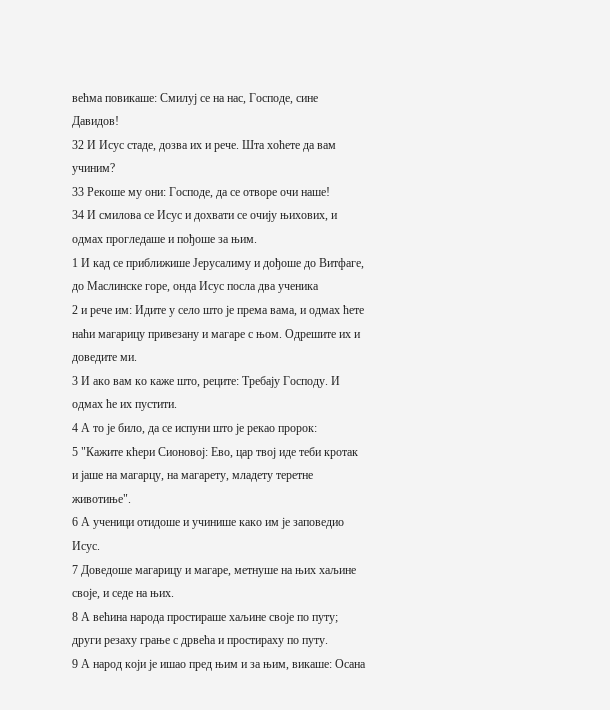већма повикаше: Смилуј се на нас, Господе, сине Давидов!
32 И Исус стаде, дозва их и рече. Шта хоћете да вам учиним?
33 Рекоше му они: Господе, да се отворе очи наше!
34 И смилова се Исус и дохвати се очију њихових, и одмах прогледаше и пођоше за њим.
1 И кад се приближише Јерусалиму и дођоше до Витфаге, до Маслинске горе, онда Исус посла два ученика
2 и рече им: Идите у село што је према вама, и одмах ћете наћи магарицу привезану и магаре с њом. Одрешите их и доведите ми.
3 И ако вам ко каже што, реците: Требају Господу. И одмах ће их пустити.
4 А то је било, да се испуни што је рекао пророк:
5 "Кажите кћери Сионовој: Ево, цар твој иде теби кротак и јаше на магарцу, на магарету, младету теретне животиње".
6 А ученици отидоше и учинише како им је заповедио Исус.
7 Доведоше магарицу и магаре, метнуше на њих хаљине своје, и седе на њих.
8 А већина народа простираше хаљине своје по путу; други резаху грање с дрвећа и простираху по путу.
9 А народ који је ишао пред њим и за њим, викаше: Осана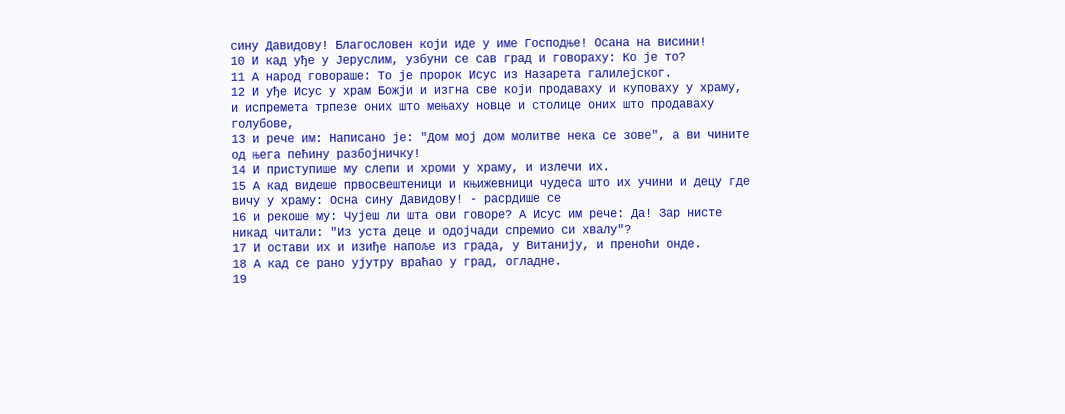сину Давидову! Благословен који иде у име Господње! Осана на висини!
10 И кад уђе у Јеруслим, узбуни се сав град и говораху: Ко је то?
11 А народ говораше: То је пророк Исус из Назарета галилејског.
12 И уђе Исус у храм Божји и изгна све који продаваху и куповаху у храму, и испремета трпезе оних што мењаху новце и столице оних што продаваху голубове,
13 и рече им: Написано је: "Дом мој дом молитве нека се зове", а ви чините од њега пећину разбојничку!
14 И приступише му слепи и хроми у храму, и излечи их.
15 А кад видеше првосвештеници и књижевници чудеса што их учини и децу где вичу у храму: Осна сину Давидову! - расрдише се
16 и рекоше му: Чујеш ли шта ови говоре? А Исус им рече: Да! Зар нисте никад читали: "Из уста деце и одојчади спремио си хвалу"?
17 И остави их и изиђе напоље из града, у Витанију, и преноћи онде.
18 А кад се рано ујутру враћао у град, огладне.
19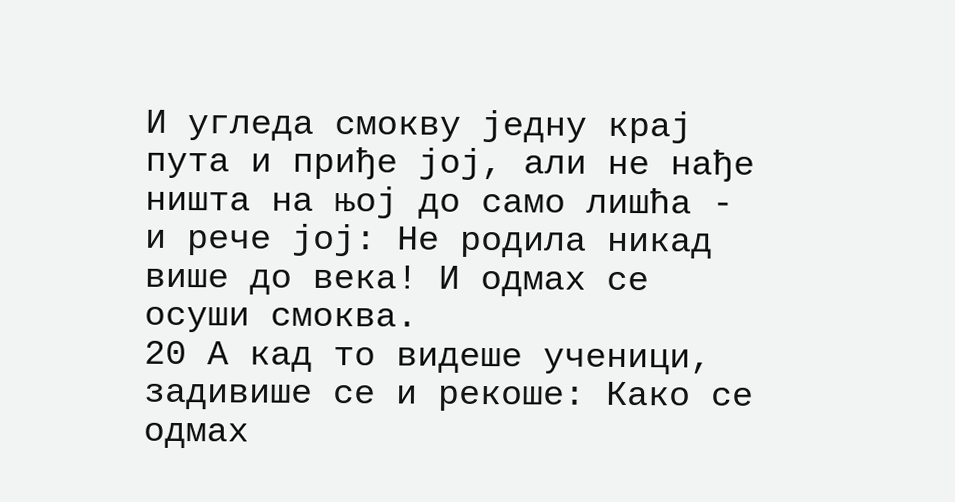И угледа смокву једну крај пута и приђе јој, али не нађе ништа на њој до само лишћа - и рече јој: Не родила никад више до века! И одмах се осуши смоква.
20 А кад то видеше ученици, задивише се и рекоше: Како се одмах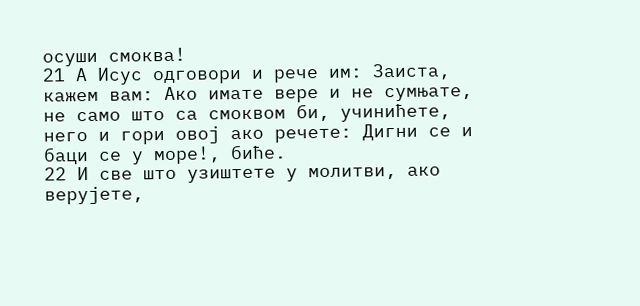осуши смоква!
21 А Исус одговори и рече им: Заиста, кажем вам: Ако имате вере и не сумњате, не само што са смоквом би, учинићете, него и гори овој ако речете: Дигни се и баци се у море!, биће.
22 И све што узиштете у молитви, ако верујете,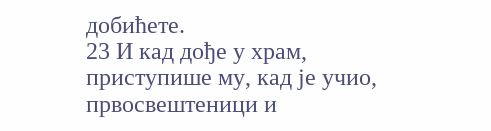добићете.
23 И кад дође у храм, приступише му, кад је учио, првосвештеници и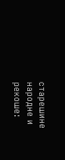старешине народне и рекоше: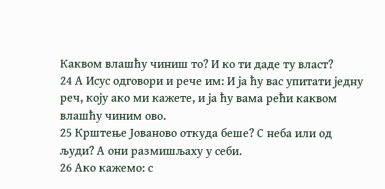Каквом влашћу чиниш то? И ко ти даде ту власт?
24 А Исус одговори и рече им: И ја ћу вас упитати једну реч, коју ако ми кажете, и ја ћу вама рећи каквом влашћу чиним ово.
25 Крштење Јованово откуда беше? С неба или од људи? А они размишљаху у себи.
26 Ако кажемо: с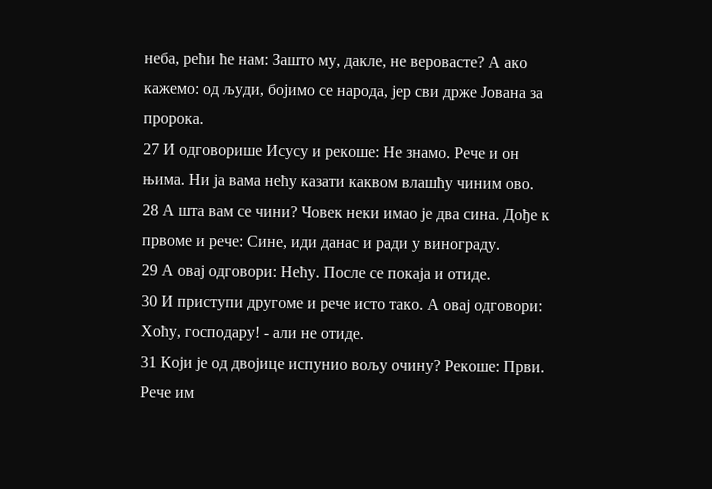неба, рећи ће нам: Зашто му, дакле, не веровасте? А ако кажемо: од људи, бојимо се народа, јер сви држе Јована за пророка.
27 И одговорише Исусу и рекоше: Не знамо. Рече и он њима. Ни ја вама нећу казати каквом влашћу чиним ово.
28 А шта вам се чини? Човек неки имао је два сина. Дође к првоме и рече: Сине, иди данас и ради у винограду.
29 А овај одговори: Нећу. После се покаја и отиде.
30 И приступи другоме и рече исто тако. А овај одговори: Хоћу, господару! - али не отиде.
31 Који је од двојице испунио вољу очину? Рекоше: Први. Рече им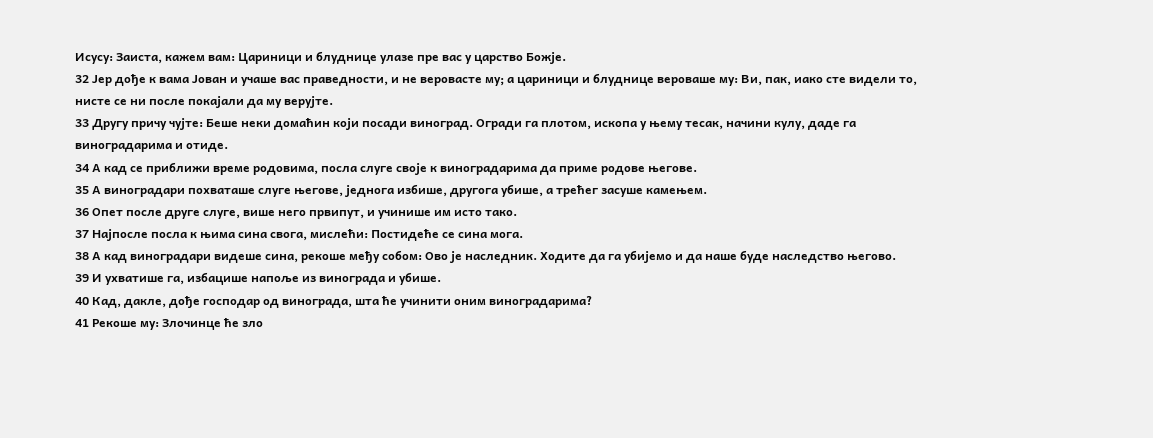Исусу: Заиста, кажем вам: Цариници и блуднице улазе пре вас у царство Божје.
32 Јер дође к вама Јован и учаше вас праведности, и не веровасте му; а цариници и блуднице вероваше му: Ви, пак, иако сте видели то, нисте се ни после покајали да му верујте.
33 Другу причу чујте: Беше неки домаћин који посади виноград. Огради га плотом, ископа у њему тесак, начини кулу, даде га виноградарима и отиде.
34 А кад се приближи време родовима, посла слуге своје к виноградарима да приме родове његове.
35 А виноградари похваташе слуге његове, једнога избише, другога убише, а трећег засуше камењем.
36 Опет после друге слуге, више него првипут, и учинише им исто тако.
37 Најпосле посла к њима сина свога, мислећи: Постидеће се сина мога.
38 А кад виноградари видеше сина, рекоше међу собом: Ово је наследник. Ходите да га убијемо и да наше буде наследство његово.
39 И ухватише га, избацише напоље из винограда и убише.
40 Кад, дакле, дође господар од винограда, шта ће учинити оним виноградарима?
41 Рекоше му: Злочинце ће зло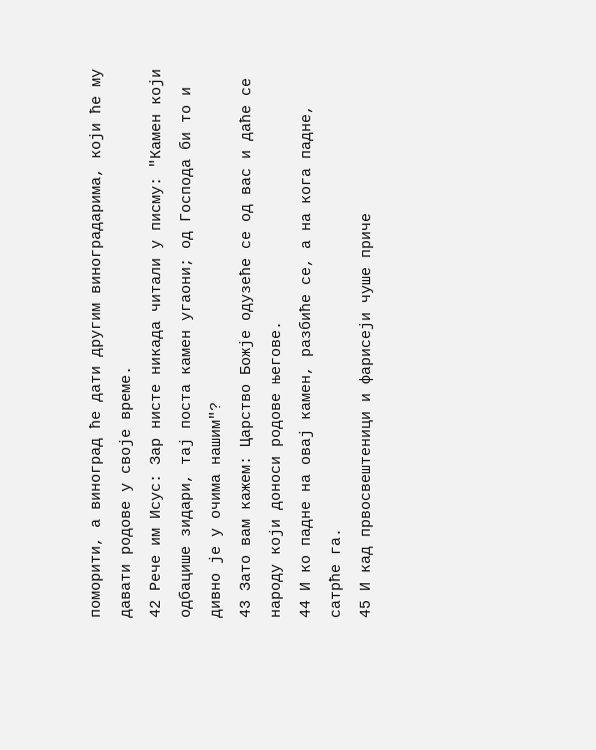поморити, а виноград ће дати другим виноградарима, који ће му давати родове у своје време.
42 Рече им Исус: Зар нисте никада читали у писму: "Камен који одбацише зидари, тај поста камен угаони; од Господа би то и дивно је у очима нашим"?
43 Зато вам кажем: Царство Божје одузеће се од вас и даће се народу који доноси родове његове.
44 И ко падне на овај камен, разбиће се, а на кога падне, сатрће га.
45 И кад првосвештеници и фарисеји чуше приче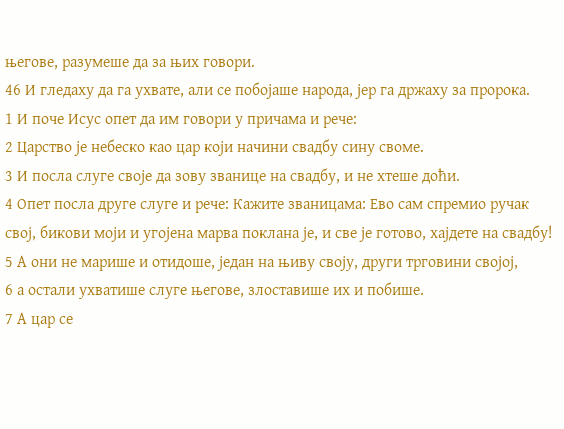његове, разумеше да за њих говори.
46 И гледаху да га ухвате, али се побојаше народа, јер га држаху за пророка.
1 И поче Исус опет да им говори у причама и рече:
2 Царство је небеско као цар који начини свадбу сину своме.
3 И посла слуге своје да зову званице на свадбу, и не хтеше доћи.
4 Опет посла друге слуге и рече: Кажите званицама: Ево сам спремио ручак свој, бикови моји и угојена марва поклана је, и све је готово, хајдете на свадбу!
5 А они не марише и отидоше, један на њиву своју, други трговини својој,
6 а остали ухватише слуге његове, злоставише их и побише.
7 А цар се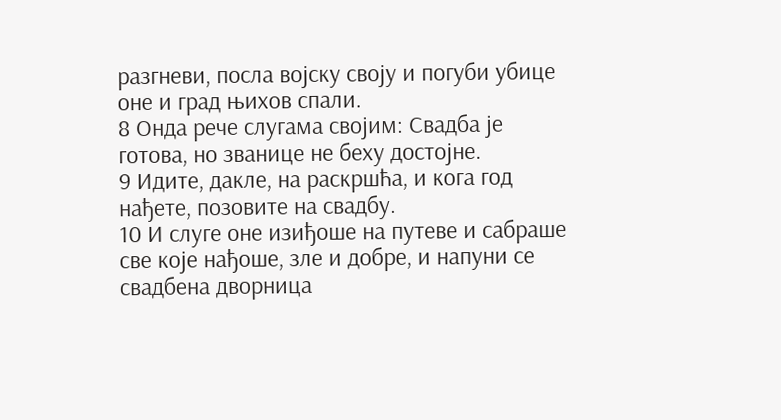разгневи, посла војску своју и погуби убице оне и град њихов спали.
8 Онда рече слугама својим: Свадба је готова, но званице не беху достојне.
9 Идите, дакле, на раскршћа, и кога год нађете, позовите на свадбу.
10 И слуге оне изиђоше на путеве и сабраше све које нађоше, зле и добре, и напуни се свадбена дворница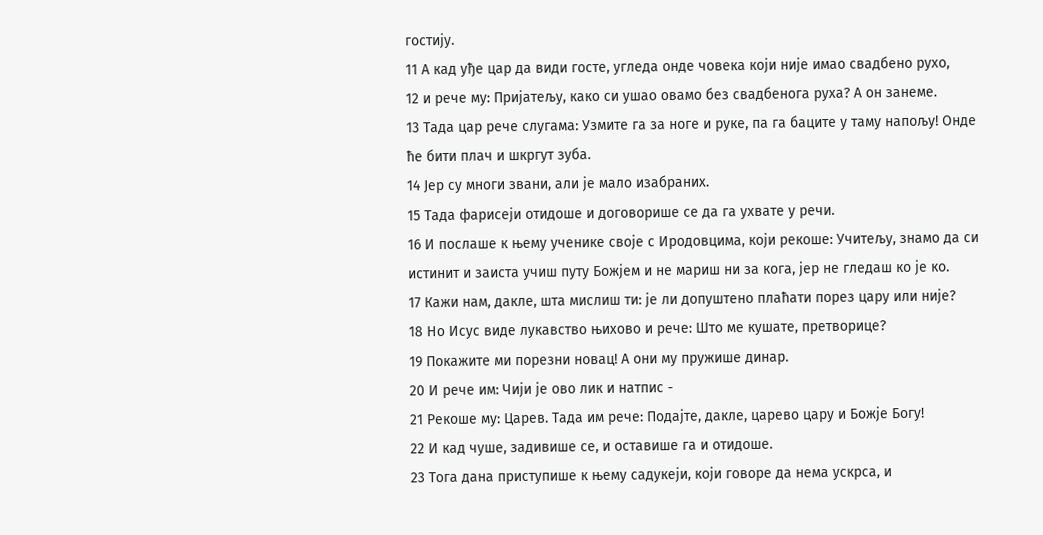гостију.
11 А кад уђе цар да види госте, угледа онде човека који није имао свадбено рухо,
12 и рече му: Пријатељу, како си ушао овамо без свадбенога руха? А он занеме.
13 Тада цар рече слугама: Узмите га за ноге и руке, па га баците у таму напољу! Онде ће бити плач и шкргут зуба.
14 Јер су многи звани, али је мало изабраних.
15 Тада фарисеји отидоше и договорише се да га ухвате у речи.
16 И послаше к њему ученике своје с Иродовцима, који рекоше: Учитељу, знамо да си истинит и заиста учиш путу Божјем и не мариш ни за кога, јер не гледаш ко је ко.
17 Кажи нам, дакле, шта мислиш ти: је ли допуштено плаћати порез цару или није?
18 Но Исус виде лукавство њихово и рече: Што ме кушате, претворице?
19 Покажите ми порезни новац! А они му пружише динар.
20 И рече им: Чији је ово лик и натпис -
21 Рекоше му: Царев. Тада им рече: Подајте, дакле, царево цару и Божје Богу!
22 И кад чуше, задивише се, и оставише га и отидоше.
23 Тога дана приступише к њему садукеји, који говоре да нема ускрса, и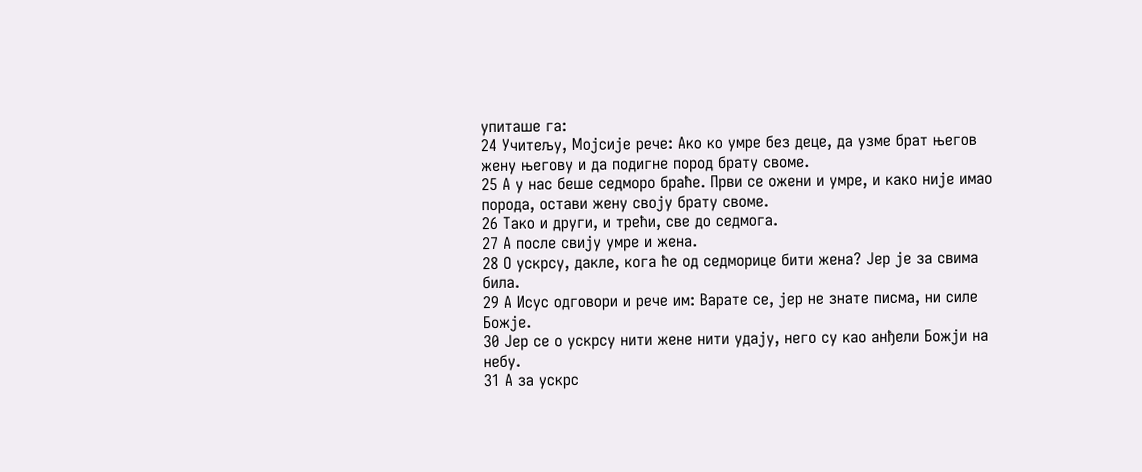упиташе га:
24 Учитељу, Мојсије рече: Ако ко умре без деце, да узме брат његов жену његову и да подигне пород брату своме.
25 А у нас беше седморо браће. Први се ожени и умре, и како није имао порода, остави жену своју брату своме.
26 Тако и други, и трећи, све до седмога.
27 А после свију умре и жена.
28 О ускрсу, дакле, кога ће од седморице бити жена? Јер је за свима била.
29 А Исус одговори и рече им: Варате се, јер не знате писма, ни силе Божје.
30 Јер се о ускрсу нити жене нити удају, него су као анђели Божји на небу.
31 А за ускрс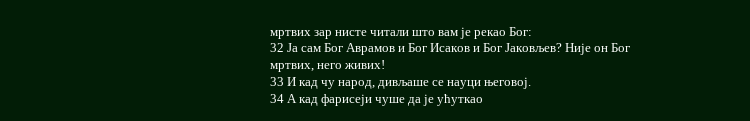мртвих зар нисте читали што вам је рекао Бог:
32 Ја сам Бог Аврамов и Бог Исаков и Бог Јаковљев? Није он Бог мртвих, него живих!
33 И кад чу народ, дивљаше се науци његовој.
34 А кад фарисеји чуше да је ућуткао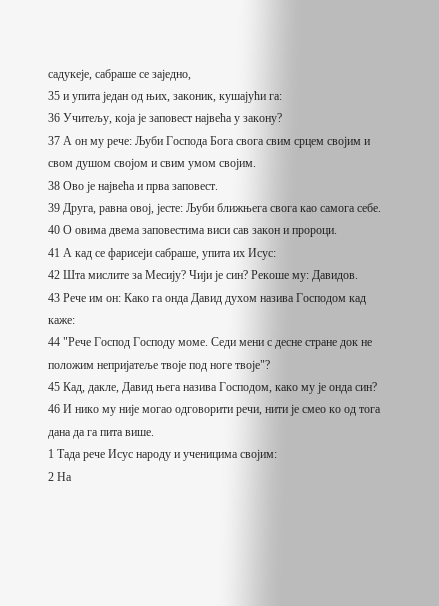садукеје, сабраше се заједно,
35 и упита један од њих, законик, кушајући га:
36 Учитељу, која је заповест највећа у закону?
37 А он му рече: Љуби Господа Бога свога свим срцем својим и свом душом својом и свим умом својим.
38 Ово је највећа и прва заповест.
39 Друга, равна овој, јесте: Љуби ближњега свога као самога себе.
40 О овима двема заповестима виси сав закон и пророци.
41 А кад се фарисеји сабраше, упита их Исус:
42 Шта мислите за Месију? Чији је син? Рекоше му: Давидов.
43 Рече им он: Како га онда Давид духом назива Господом кад каже:
44 "Рече Господ Господу моме. Седи мени с десне стране док не положим непријатеље твоје под ноге твоје"?
45 Кад, дакле, Давид њега назива Господом, како му је онда син?
46 И нико му није могао одговорити речи, нити је смео ко од тога дана да га пита више.
1 Тада рече Исус народу и ученицима својим:
2 На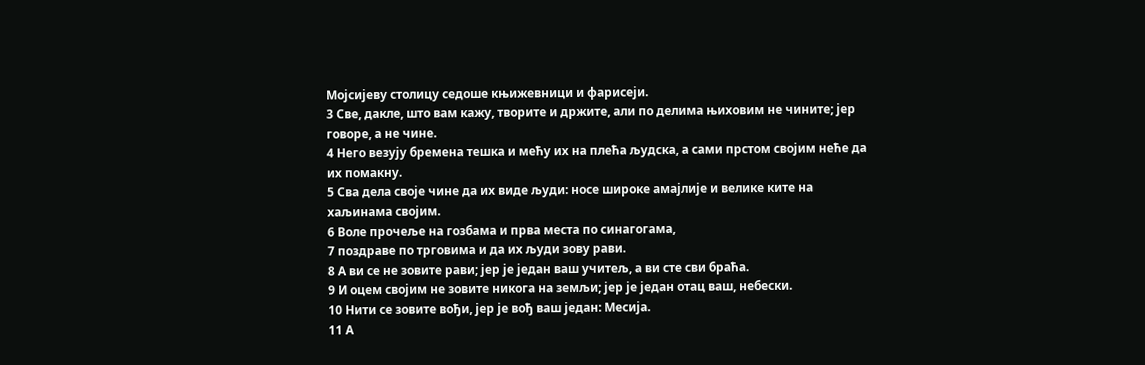Мојсијеву столицу седоше књижевници и фарисеји.
3 Све, дакле, што вам кажу, творите и држите, али по делима њиховим не чините; јер говоре, а не чине.
4 Него везују бремена тешка и мећу их на плећа људска, а сами прстом својим неће да их помакну.
5 Сва дела своје чине да их виде људи: носе широке амајлије и велике ките на хаљинама својим.
6 Воле прочеље на гозбама и прва места по синагогама,
7 поздраве по трговима и да их људи зову рави.
8 А ви се не зовите рави; јер је један ваш учитељ, а ви сте сви браћа.
9 И оцем својим не зовите никога на земљи; јер је један отац ваш, небески.
10 Нити се зовите вођи, јер је вођ ваш један: Месија.
11 А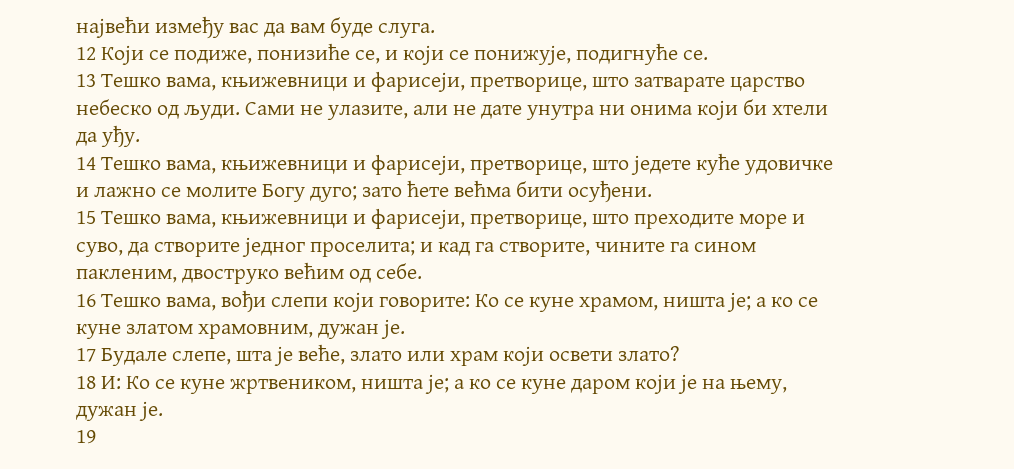највећи између вас да вам буде слуга.
12 Који се подиже, понизиће се, и који се понижује, подигнуће се.
13 Тешко вама, књижевници и фарисеји, претворице, што затварате царство небеско од људи. Сами не улазите, али не дате унутра ни онима који би хтели да уђу.
14 Тешко вама, књижевници и фарисеји, претворице, што једете куће удовичке и лажно се молите Богу дуго; зато ћете већма бити осуђени.
15 Тешко вама, књижевници и фарисеји, претворице, што преходите море и суво, да створите једног проселита; и кад га створите, чините га сином пакленим, двоструко већим од себе.
16 Тешко вама, вођи слепи који говорите: Ко се куне храмом, ништа је; а ко се куне златом храмовним, дужан је.
17 Будале слепе, шта је веће, злато или храм који освети злато?
18 И: Ко се куне жртвеником, ништа је; а ко се куне даром који је на њему, дужан је.
19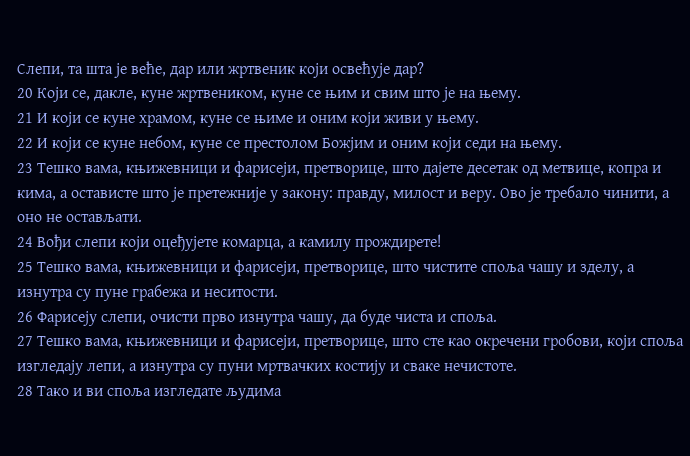Слепи, та шта је веће, дар или жртвеник који освећује дар?
20 Који се, дакле, куне жртвеником, куне се њим и свим што је на њему.
21 И који се куне храмом, куне се њиме и оним који живи у њему.
22 И који се куне небом, куне се престолом Божјим и оним који седи на њему.
23 Тешко вама, књижевници и фарисеји, претворице, што дајете десетак од метвице, копра и кима, а остависте што је претежније у закону: правду, милост и веру. Ово је требало чинити, а оно не остављати.
24 Вођи слепи који оцеђујете комарца, а камилу прождирете!
25 Тешко вама, књижевници и фарисеји, претворице, што чистите споља чашу и зделу, а изнутра су пуне грабежа и неситости.
26 Фарисеју слепи, очисти прво изнутра чашу, да буде чиста и споља.
27 Тешко вама, књижевници и фарисеји, претворице, што сте као окречени гробови, који споља изгледају лепи, а изнутра су пуни мртвачких костију и сваке нечистоте.
28 Тако и ви споља изгледате људима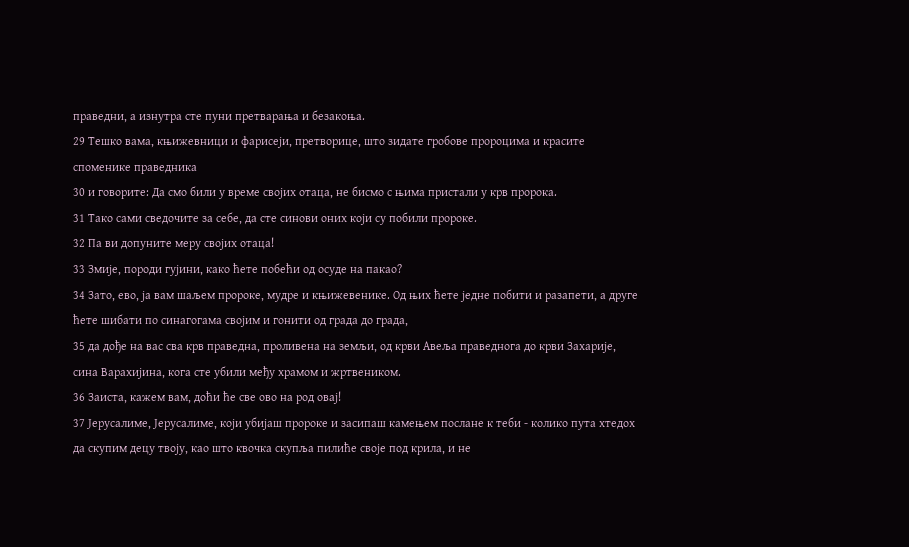праведни, а изнутра сте пуни претварања и безакоња.
29 Тешко вама, књижевници и фарисеји, претворице, што зидате гробове пророцима и красите споменике праведника
30 и говорите: Да смо били у време својих отаца, не бисмо с њима пристали у крв пророка.
31 Тако сами сведочите за себе, да сте синови оних који су побили пророке.
32 Па ви допуните меру својих отаца!
33 Змије, породи гујини, како ћете побећи од осуде на пакао?
34 Зато, ево, ја вам шаљем пророке, мудре и књижевенике. Од њих ћете једне побити и разапети, а друге ћете шибати по синагогама својим и гонити од града до града,
35 да дође на вас сва крв праведна, проливена на земљи, од крви Авеља праведнога до крви Захарије, сина Варахијина, кога сте убили међу храмом и жртвеником.
36 Заиста, кажем вам, доћи ће све ово на род овај!
37 Јерусалиме, Јерусалиме, који убијаш пророке и засипаш камењем послане к теби - колико пута хтедох да скупим децу твоју, као што квочка скупља пилиће своје под крила, и не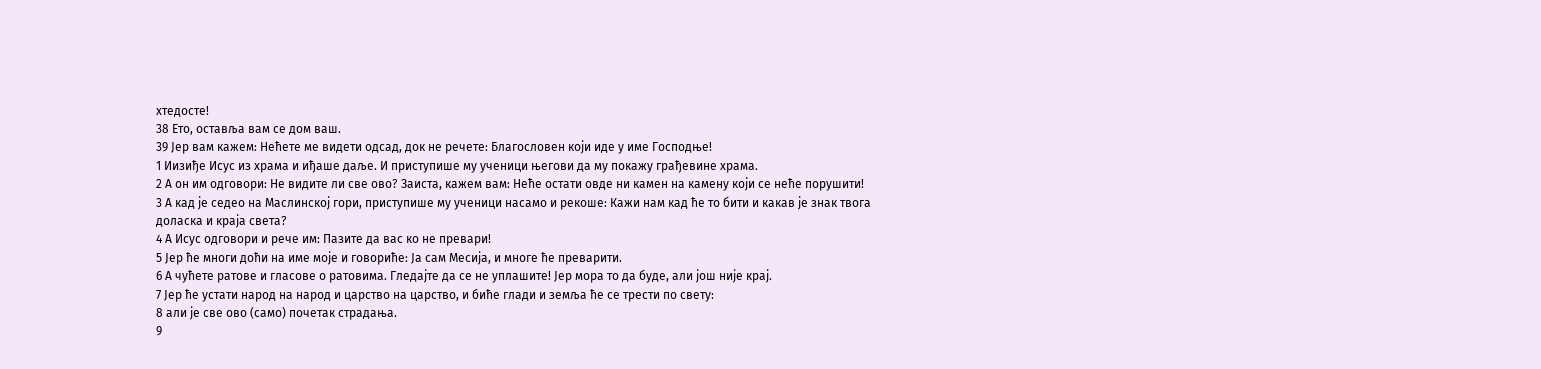хтедосте!
38 Ето, оставља вам се дом ваш.
39 Јер вам кажем: Нећете ме видети одсад, док не речете: Благословен који иде у име Господње!
1 Иизиђе Исус из храма и иђаше даље. И приступише му ученици његови да му покажу грађевине храма.
2 А он им одговори: Не видите ли све ово? Заиста, кажем вам: Неће остати овде ни камен на камену који се неће порушити!
3 А кад је седео на Маслинској гори, приступише му ученици насамо и рекоше: Кажи нам кад ће то бити и какав је знак твога доласка и краја света?
4 А Исус одговори и рече им: Пазите да вас ко не превари!
5 Јер ће многи доћи на име моје и говориће: Ја сам Месија, и многе ће преварити.
6 А чућете ратове и гласове о ратовима. Гледајте да се не уплашите! Јер мора то да буде, али још није крај.
7 Јер ће устати народ на народ и царство на царство, и биће глади и земља ће се трести по свету:
8 али је све ово (само) почетак страдања.
9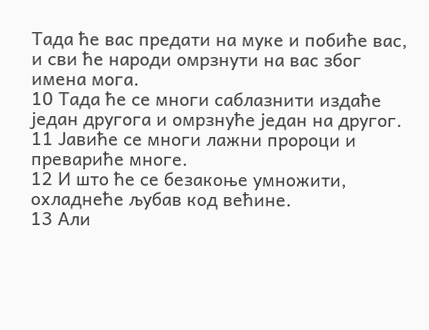Тада ће вас предати на муке и побиће вас, и сви ће народи омрзнути на вас због имена мога.
10 Тада ће се многи саблазнити издаће један другога и омрзнуће један на другог.
11 Јавиће се многи лажни пророци и превариће многе.
12 И што ће се безакоње умножити, охладнеће љубав код већине.
13 Али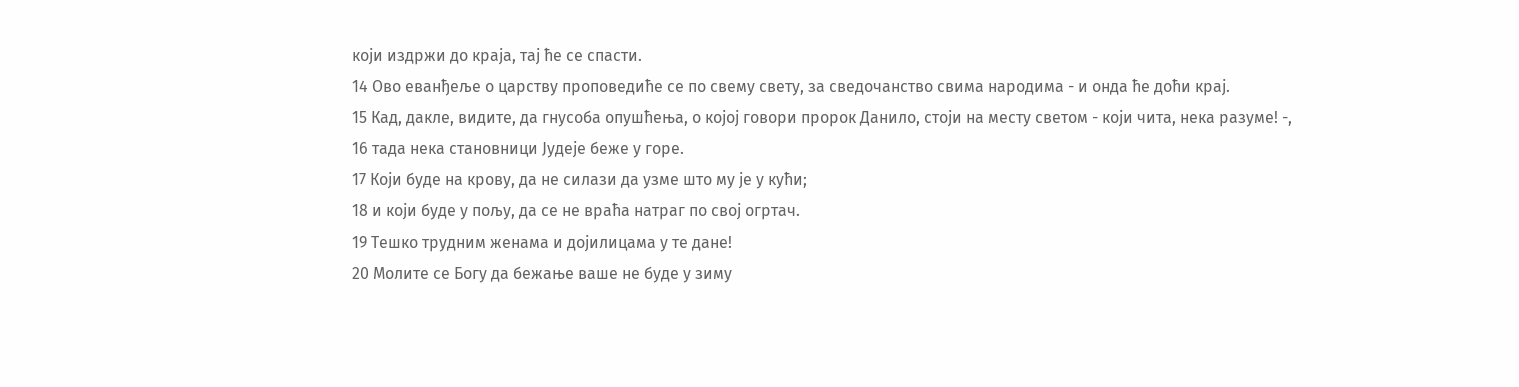који издржи до краја, тај ће се спасти.
14 Ово еванђеље о царству проповедиће се по свему свету, за сведочанство свима народима - и онда ће доћи крај.
15 Кад, дакле, видите, да гнусоба опушћења, о којој говори пророк Данило, стоји на месту светом - који чита, нека разуме! -,
16 тада нека становници Јудеје беже у горе.
17 Који буде на крову, да не силази да узме што му је у кући;
18 и који буде у пољу, да се не враћа натраг по свој огртач.
19 Тешко трудним женама и дојилицама у те дане!
20 Молите се Богу да бежање ваше не буде у зиму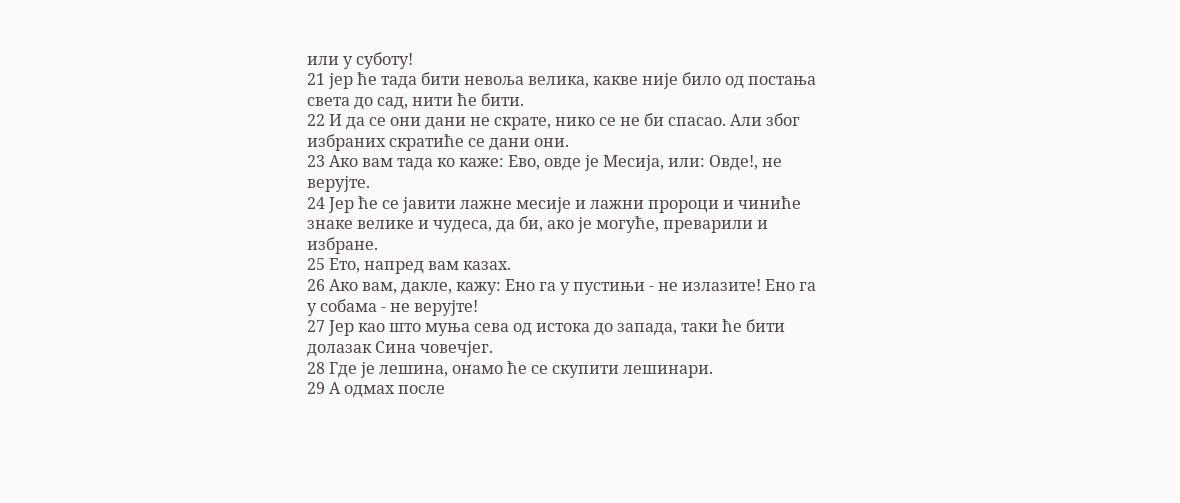или у суботу!
21 јер ће тада бити невоља велика, какве није било од постања света до сад, нити ће бити.
22 И да се они дани не скрате, нико се не би спасао. Али због избраних скратиће се дани они.
23 Ако вам тада ко каже: Ево, овде је Месија, или: Овде!, не верујте.
24 Јер ће се јавити лажне месије и лажни пророци и чиниће знаке велике и чудеса, да би, ако је могуће, преварили и избране.
25 Ето, напред вам казах.
26 Ако вам, дакле, кажу: Ено га у пустињи - не излазите! Ено га у собама - не верујте!
27 Јер као што муња сева од истока до запада, таки ће бити долазак Сина човечјег.
28 Где је лешина, онамо ће се скупити лешинари.
29 А одмах после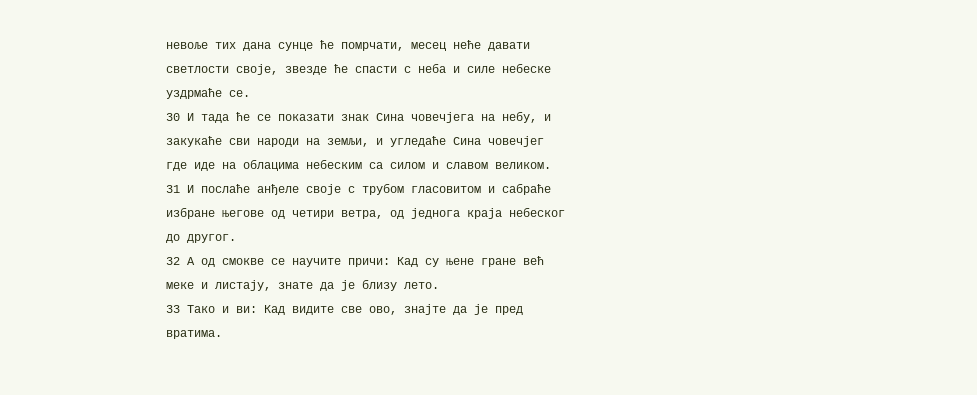невоље тих дана сунце ће помрчати, месец неће давати светлости своје, звезде ће спасти с неба и силе небеске уздрмаће се.
30 И тада ће се показати знак Сина човечјега на небу, и закукаће сви народи на земљи, и угледаће Сина човечјег где иде на облацима небеским са силом и славом великом.
31 И послаће анђеле своје с трубом гласовитом и сабраће избране његове од четири ветра, од једнога краја небеског до другог.
32 А од смокве се научите причи: Кад су њене гране већ меке и листају, знате да је близу лето.
33 Тако и ви: Кад видите све ово, знајте да је пред вратима.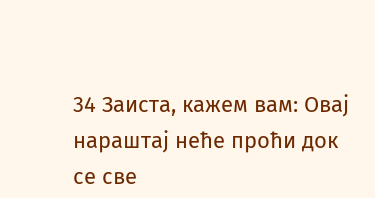34 Заиста, кажем вам: Овај нараштај неће проћи док се све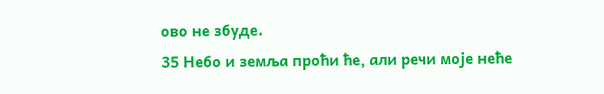ово не збуде.
35 Небо и земља проћи ће, али речи моје неће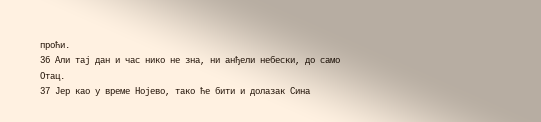проћи.
36 Али тај дан и час нико не зна, ни анђели небески, до само Отац.
37 Јер као у време Нојево, тако ће бити и долазак Сина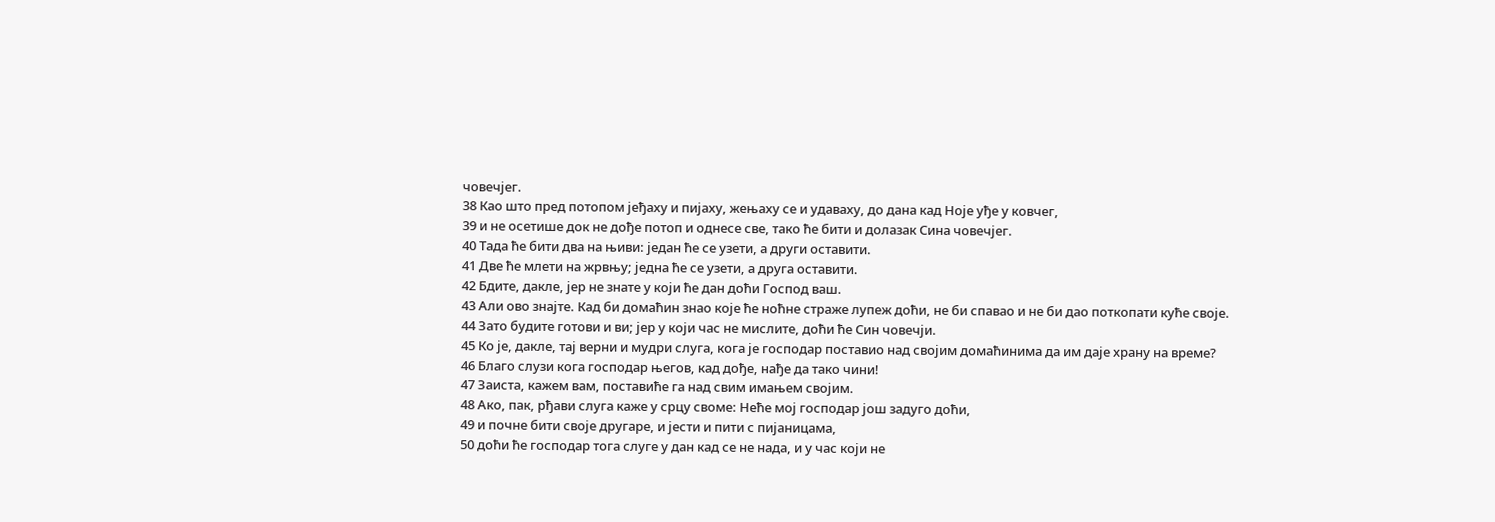човечјег.
38 Као што пред потопом јеђаху и пијаху, жењаху се и удаваху, до дана кад Ноје уђе у ковчег,
39 и не осетише док не дође потоп и однесе све, тако ће бити и долазак Сина човечјег.
40 Тада ће бити два на њиви: један ће се узети, а други оставити.
41 Две ће млети на жрвњу; једна ће се узети, а друга оставити.
42 Бдите, дакле, јер не знате у који ће дан доћи Господ ваш.
43 Али ово знајте. Кад би домаћин знао које ће ноћне страже лупеж доћи, не би спавао и не би дао поткопати куће своје.
44 Зато будите готови и ви; јер у који час не мислите, доћи ће Син човечји.
45 Ко је, дакле, тај верни и мудри слуга, кога је господар поставио над својим домаћинима да им даје храну на време?
46 Благо слузи кога господар његов, кад дође, нађе да тако чини!
47 Заиста, кажем вам, поставиће га над свим имањем својим.
48 Ако, пак, рђави слуга каже у срцу своме: Неће мој господар још задуго доћи,
49 и почне бити своје другаре, и јести и пити с пијаницама,
50 доћи ће господар тога слуге у дан кад се не нада, и у час који не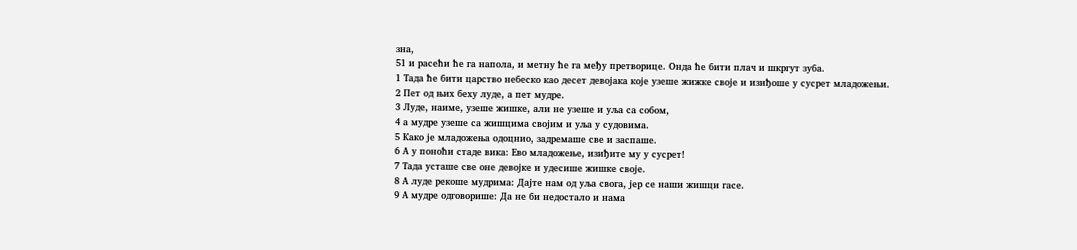зна,
51 и расећи ће га напола, и метну ће га међу претворице. Онда ће бити плач и шкргут зуба.
1 Тада ће бити царство небеско као десет девојака које узеше жижке своје и изиђоше у сусрет младожењи.
2 Пет од њих беху луде, а пет мудре.
3 Луде, наиме, узеше жишке, али не узеше и уља са собом,
4 а мудре узеше са жишцима својим и уља у судовима.
5 Како је младожења одоцнио, задремаше све и заспаше.
6 А у поноћи стаде вика: Ево младожење, изиђите му у сусрет!
7 Тада усташе све оне девојке и удесише жишке своје.
8 А луде рекоше мудрима: Дајте нам од уља свога, јер се наши жишци гасе.
9 А мудре одговорише: Да не би недостало и нама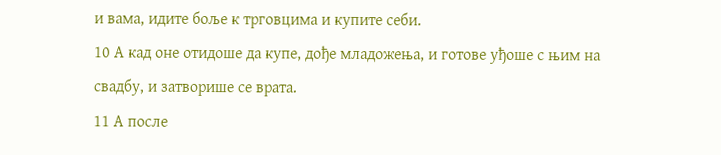и вама, идите боље к трговцима и купите себи.
10 А кад оне отидоше да купе, дође младожења, и готове уђоше с њим на свадбу, и затворише се врата.
11 А после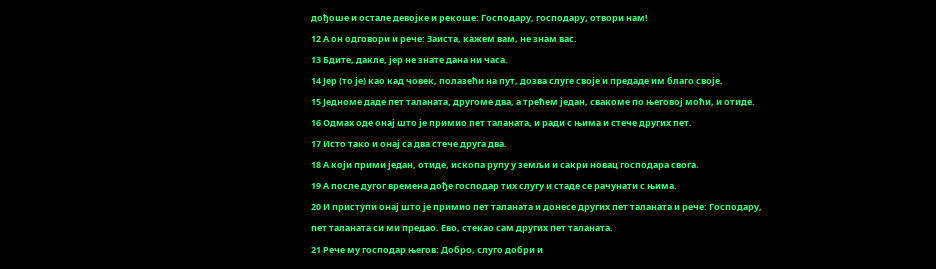дођоше и остале девојке и рекоше: Господару, господару, отвори нам!
12 А он одговори и рече: Заиста, кажем вам, не знам вас.
13 Бдите, дакле, јер не знате дана ни часа.
14 Јер (то је) као кад човек, полазећи на пут, дозва слуге своје и предаде им благо своје.
15 Једноме даде пет таланата, другоме два, а трећем један, свакоме по његовој моћи, и отиде.
16 Одмах оде онај што је примио пет таланата, и ради с њима и стече других пет.
17 Исто тако и онај са два стече друга два.
18 А који прими један, отиде, ископа рупу у земљи и сакри новац господара свога.
19 А после дугог времена дође господар тих слугу и стаде се рачунати с њима.
20 И приступи онај што је примио пет таланата и донесе других пет таланата и рече: Господару, пет таланата си ми предао. Ево, стекао сам других пет таланата.
21 Рече му господар његов: Добро, слуго добри и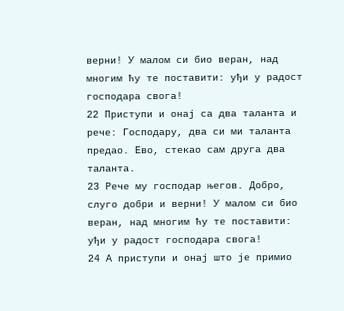верни! У малом си био веран, над многим ћу те поставити: уђи у радост господара свога!
22 Приступи и онај са два таланта и рече: Господару, два си ми таланта предао. Ево, стекао сам друга два таланта.
23 Рече му господар његов. Добро, слуго добри и верни! У малом си био веран, над многим ћу те поставити: уђи у радост господара свога!
24 А приступи и онај што је примио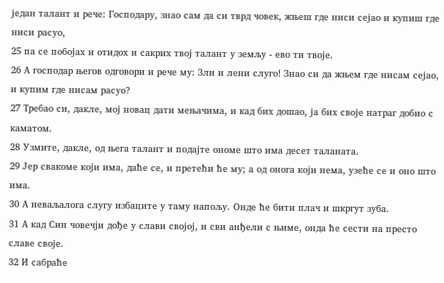један талант и рече: Господару, знао сам да си тврд човек, жњеш где ниси сејао и купиш где ниси расуо,
25 па се побојах и отидох и сакрих твој талант у земљу - ево ти твоје.
26 А господар његов одговори и рече му: Зли и лени слуго! Знао си да жњем где нисам сејао, и купим где нисам расуо?
27 Требао си, дакле, мој новац дати мењачима, и кад бих дошао, ја бих своје натраг добио с каматом.
28 Узмите, дакле, од њега талант и подајте ономе што има десет таланата.
29 Јер свакоме који има, даће се, и претећи ће му; а од онога који нема, узеће се и оно што има.
30 А неваљалога слугу избаците у таму напољу. Онде ће бити плач и шкргут зуба.
31 А кад Син човечји дође у слави својој, и сви анђели с њиме, онда ће сести на престо славе своје.
32 И сабраће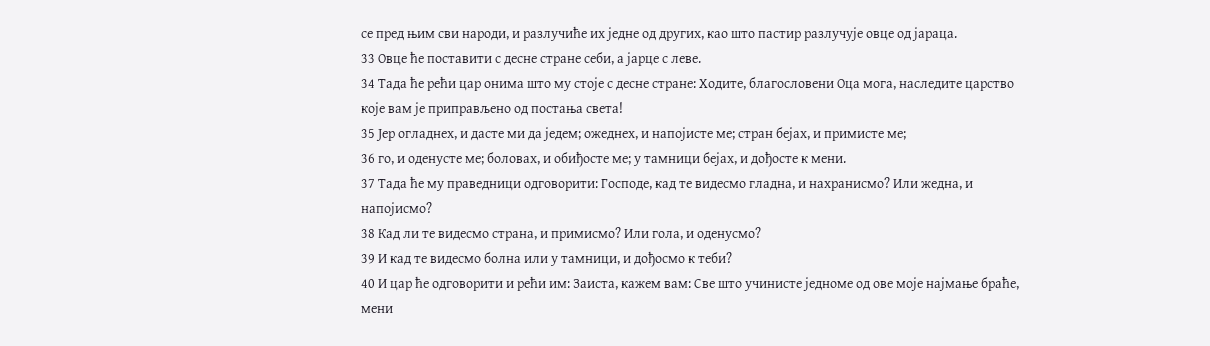се пред њим сви народи, и разлучиће их једне од других, као што пастир разлучује овце од јараца.
33 Овце ће поставити с десне стране себи, а јарце с леве.
34 Тада ће рећи цар онима што му стоје с десне стране: Ходите, благословени Оца мога, наследите царство које вам је приправљено од постања света!
35 Јер огладнех, и дасте ми да једем; ожеднех, и напојисте ме; стран бејах, и примисте ме;
36 го, и оденусте ме; боловах, и обиђосте ме; у тамници бејах, и дођосте к мени.
37 Тада ће му праведници одговорити: Господе, кад те видесмо гладна, и нахранисмо? Или жедна, и напојисмо?
38 Кад ли те видесмо страна, и примисмо? Или гола, и оденусмо?
39 И кад те видесмо болна или у тамници, и дођосмо к теби?
40 И цар ће одговорити и рећи им: Заиста, кажем вам: Све што учинисте једноме од ове моје најмање браће, мени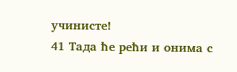учинисте!
41 Тада ће рећи и онима с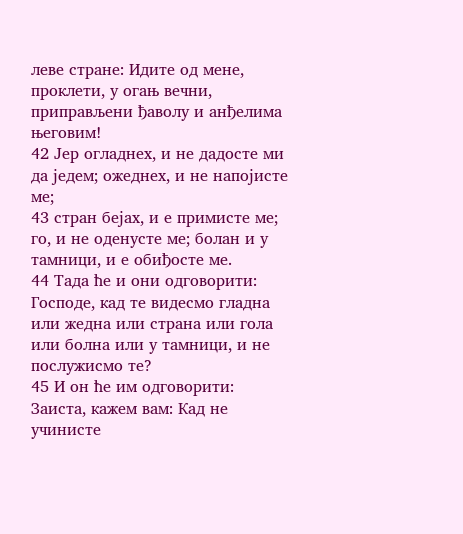леве стране: Идите од мене, проклети, у огањ вечни, приправљени ђаволу и анђелима његовим!
42 Јер огладнех, и не дадосте ми да једем; ожеднех, и не напојисте ме;
43 стран бејах, и е примисте ме; го, и не оденусте ме; болан и у тамници, и е обиђосте ме.
44 Тада ће и они одговорити: Господе, кад те видесмо гладна или жедна или страна или гола или болна или у тамници, и не послужисмо те?
45 И он ће им одговорити: Заиста, кажем вам: Кад не учинисте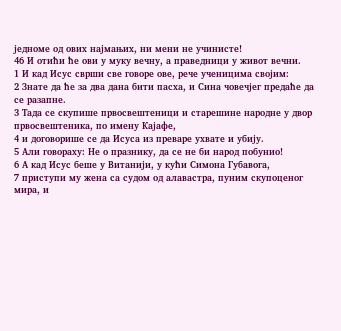једноме од ових најмањих, ни мени не учинисте!
46 И отићи ће ови у муку вечну, а праведници у живот вечни.
1 И кад Исус сврши све говоре ове, рече ученицима својим:
2 Знате да ће за два дана бити пасха, и Сина човечјег предаће да се разапне.
3 Тада се скупише првосвештеници и старешине народне у двор првосвештеника, по имену Кајафе,
4 и договорише се да Исуса из преваре ухвате и убију.
5 Али говораху: Не о празнику, да се не би народ побунио!
6 А кад Исус беше у Витанији, у кући Симона Губавога,
7 приступи му жена са судом од алавастра, пуним скупоценог мира, и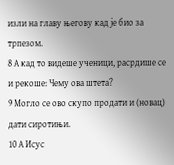изли на главу његову кад је био за трпезом.
8 А кад то видеше ученици, расрдише се и рекоше: Чему ова штета?
9 Могло се ово скупо продати и (новац) дати сиротињи.
10 А Исус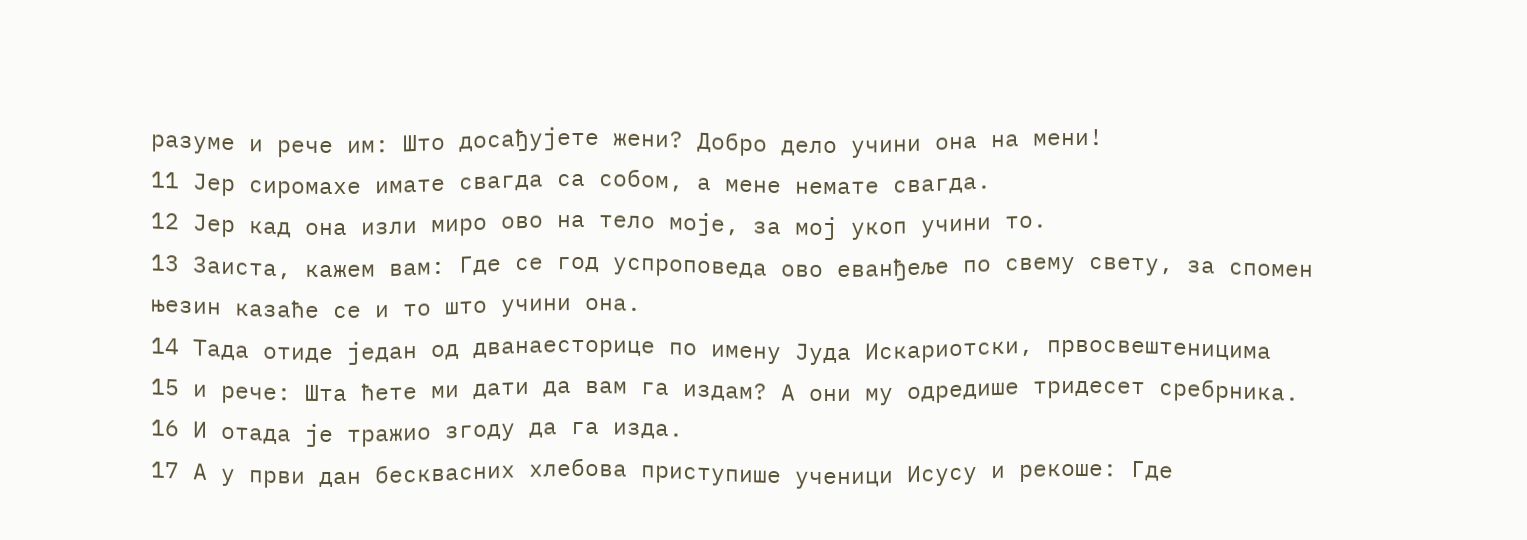разуме и рече им: Што досађујете жени? Добро дело учини она на мени!
11 Јер сиромахе имате свагда са собом, а мене немате свагда.
12 Јер кад она изли миро ово на тело моје, за мој укоп учини то.
13 Заиста, кажем вам: Где се год успроповеда ово еванђеље по свему свету, за спомен њезин казаће се и то што учини она.
14 Тада отиде један од дванаесторице по имену Јуда Искариотски, првосвештеницима
15 и рече: Шта ћете ми дати да вам га издам? А они му одредише тридесет сребрника.
16 И отада је тражио згоду да га изда.
17 А у први дан бесквасних хлебова приступише ученици Исусу и рекоше: Где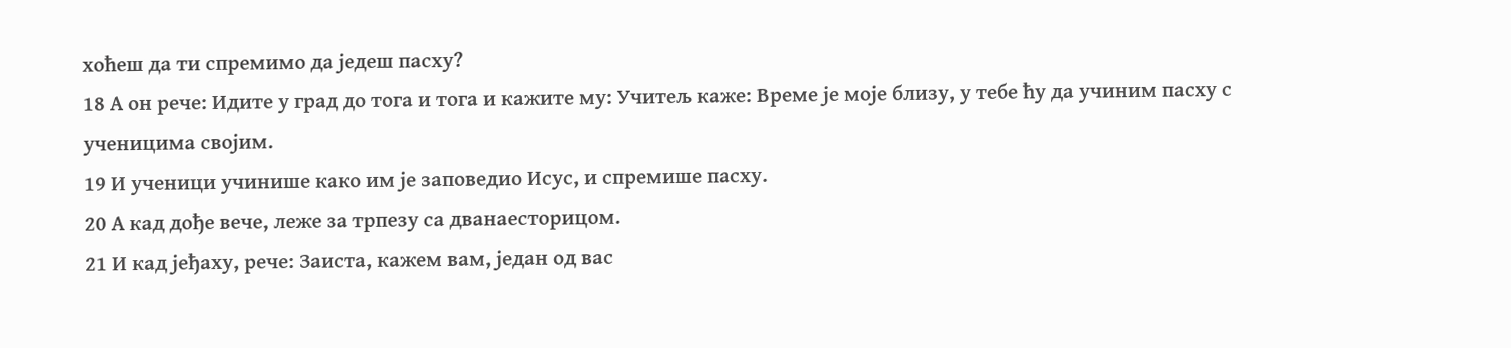хоћеш да ти спремимо да једеш пасху?
18 А он рече: Идите у град до тога и тога и кажите му: Учитељ каже: Време је моје близу, у тебе ћу да учиним пасху с ученицима својим.
19 И ученици учинише како им је заповедио Исус, и спремише пасху.
20 А кад дође вече, леже за трпезу са дванаесторицом.
21 И кад јеђаху, рече: Заиста, кажем вам, један од вас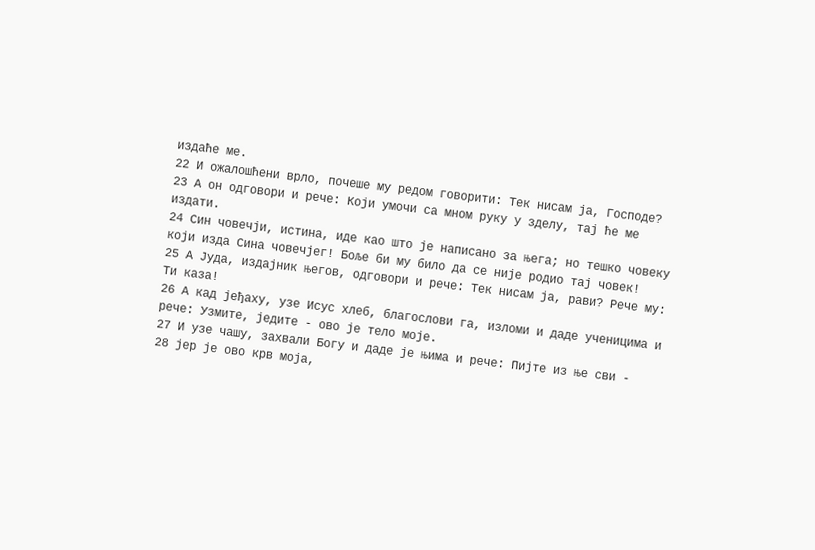издаће ме.
22 И ожалошћени врло, почеше му редом говорити: Тек нисам ја, Господе?
23 А он одговори и рече: Који умочи са мном руку у зделу, тај ће ме издати.
24 Син човечји, истина, иде као што је написано за њега; но тешко човеку који изда Сина човечјег! Боље би му било да се није родио тај човек!
25 А Јуда, издајник његов, одговори и рече: Тек нисам ја, рави? Рече му: Ти каза!
26 А кад јеђаху, узе Исус хлеб, благослови га, изломи и даде ученицима и рече: Узмите, једите - ово је тело моје.
27 И узе чашу, захвали Богу и даде је њима и рече: Пијте из ње сви -
28 јер је ово крв моја,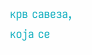крв савеза, која се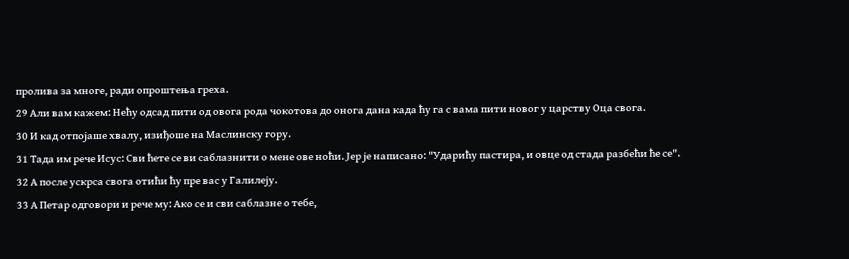пролива за многе, ради опроштења греха.
29 Али вам кажем: Нећу одсад пити од овога рода чокотова до онога дана када ћу га с вама пити новог у царству Оца свога.
30 И кад отпојаше хвалу, изиђоше на Маслинску гору.
31 Тада им рече Исус: Сви ћете се ви саблазнити о мене ове ноћи. Јер је написано: "Ударићу пастира, и овце од стада разбећи ће се".
32 А после ускрса свога отићи ћу пре вас у Галилеју.
33 А Петар одговори и рече му: Ако се и сви саблазне о тебе,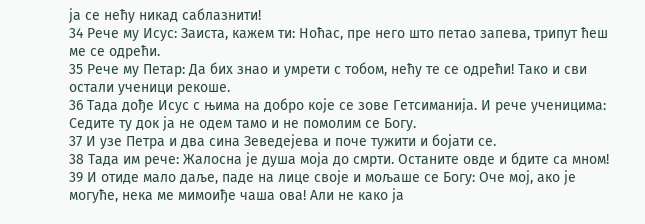ја се нећу никад саблазнити!
34 Рече му Исус: Заиста, кажем ти: Ноћас, пре него што петао запева, трипут ћеш ме се одрећи.
35 Рече му Петар: Да бих знао и умрети с тобом, нећу те се одрећи! Тако и сви остали ученици рекоше.
36 Тада дође Исус с њима на добро које се зове Гетсиманија. И рече ученицима: Седите ту док ја не одем тамо и не помолим се Богу.
37 И узе Петра и два сина Зеведејева и поче тужити и бојати се.
38 Тада им рече: Жалосна је душа моја до смрти. Останите овде и бдите са мном!
39 И отиде мало даље, паде на лице своје и мољаше се Богу: Оче мој, ако је могуће, нека ме мимоиђе чаша ова! Али не како ја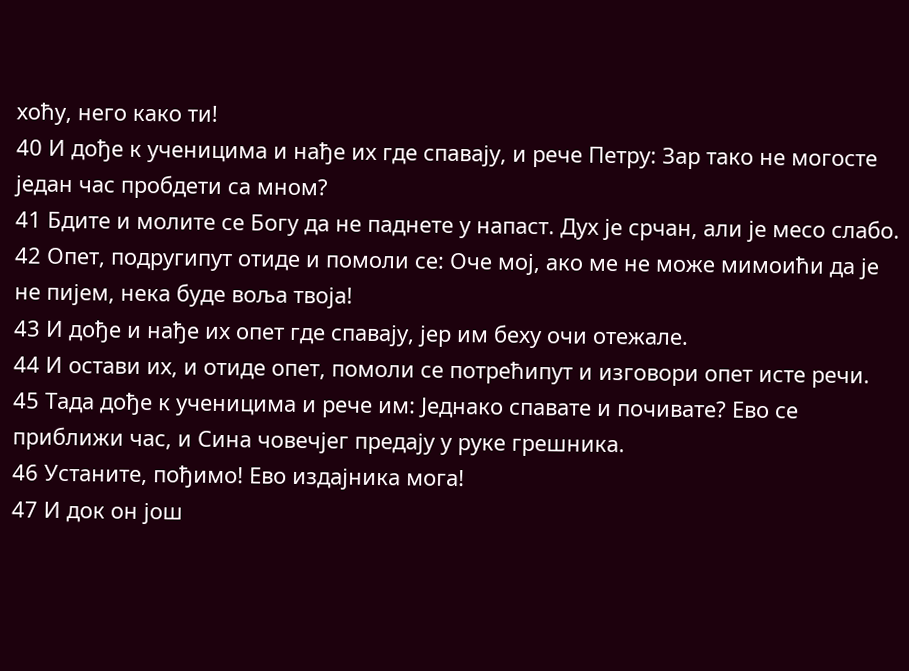хоћу, него како ти!
40 И дође к ученицима и нађе их где спавају, и рече Петру: Зар тако не могосте један час пробдети са мном?
41 Бдите и молите се Богу да не паднете у напаст. Дух је срчан, али је месо слабо.
42 Опет, подругипут отиде и помоли се: Оче мој, ако ме не може мимоићи да је не пијем, нека буде воља твоја!
43 И дође и нађе их опет где спавају, јер им беху очи отежале.
44 И остави их, и отиде опет, помоли се потрећипут и изговори опет исте речи.
45 Тада дође к ученицима и рече им: Једнако спавате и почивате? Ево се приближи час, и Сина човечјег предају у руке грешника.
46 Устаните, пођимо! Ево издајника мога!
47 И док он још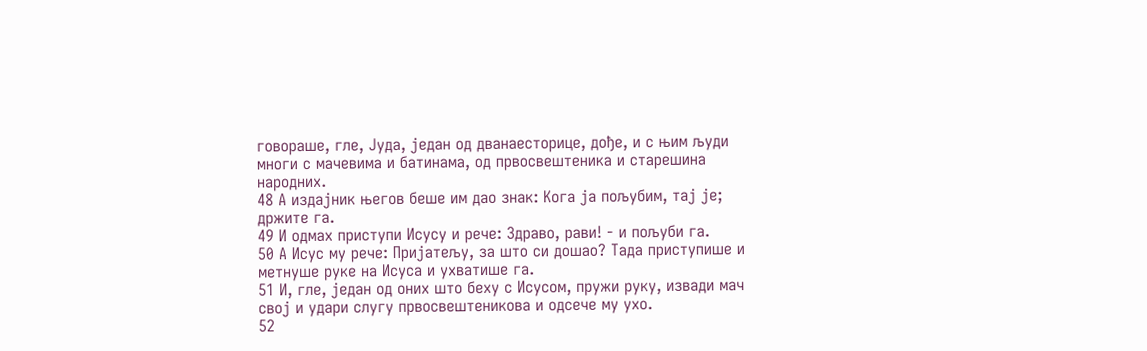говораше, гле, Јуда, један од дванаесторице, дође, и с њим људи многи с мачевима и батинама, од првосвештеника и старешина народних.
48 А издајник његов беше им дао знак: Кога ја пољубим, тај је; држите га.
49 И одмах приступи Исусу и рече: Здраво, рави! - и пољуби га.
50 А Исус му рече: Пријатељу, за што си дошао? Тада приступише и метнуше руке на Исуса и ухватише га.
51 И, гле, један од оних што беху с Исусом, пружи руку, извади мач свој и удари слугу првосвештеникова и одсече му ухо.
52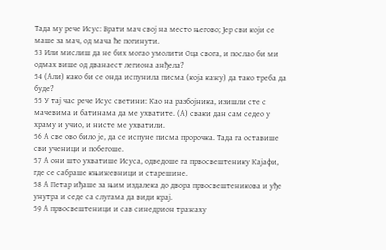Тада му рече Исус: Врати мач свој на место његово; Јер сви који се маше за мач, од мача ће погинути.
53 Или мислиш да не бих могао умолити Оца свога, и послао би ми одмах више од дванаест легиона анђела?
54 (Али) како би се онда испунила писма (која кажу) да тако треба да буде?
55 У тај час рече Исус светини: Као на разбојника, изишли сте с мачевима и батинама да ме ухватите. (А) сваки дан сам седео у храму и учио, и нисте ме ухватили.
56 А све ово било је, да се испуне писма пророчка. Тада га оставише сви ученици и побегоше.
57 А они што ухватише Исуса, одведоше га првосвештенику Кајафи, где се сабраше књижевници и старешине.
58 А Петар иђаше за њим издалека до двора првосвештеникова и уђе унутра и седе са слугама да види крај.
59 А првосвештеници и сав синедрион тражаху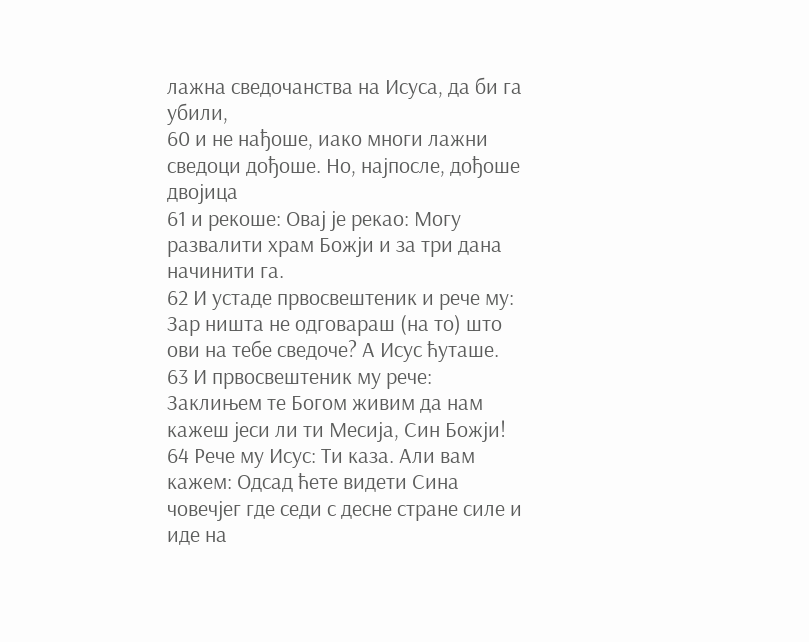лажна сведочанства на Исуса, да би га убили,
60 и не нађоше, иако многи лажни сведоци дођоше. Но, најпосле, дођоше двојица
61 и рекоше: Овај је рекао: Могу развалити храм Божји и за три дана начинити га.
62 И устаде првосвештеник и рече му: Зар ништа не одговараш (на то) што ови на тебе сведоче? А Исус ћуташе.
63 И првосвештеник му рече: Заклињем те Богом живим да нам кажеш јеси ли ти Месија, Син Божји!
64 Рече му Исус: Ти каза. Али вам кажем: Одсад ћете видети Сина човечјег где седи с десне стране силе и иде на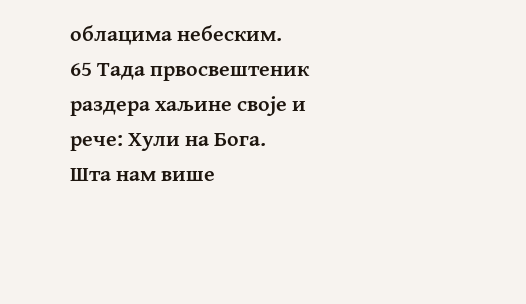облацима небеским.
65 Тада првосвештеник раздера хаљине своје и рече: Хули на Бога. Шта нам више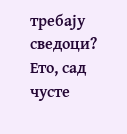требају сведоци? Ето, сад чусте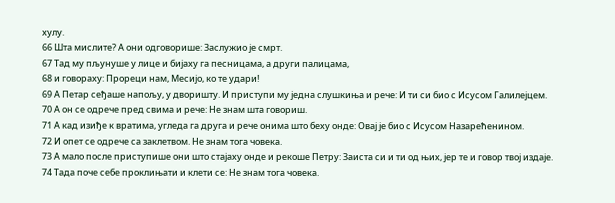хулу.
66 Шта мислите? А они одговорише: Заслужио је смрт.
67 Тад му пљунуше у лице и бијаху га песницама, а други палицама,
68 и говораху: Прореци нам, Месијо, ко те удари!
69 А Петар сеђаше напољу, у дворишту. И приступи му једна слушкиња и рече: И ти си био с Исусом Галилејцем.
70 А он се одрече пред свима и рече: Не знам шта говориш.
71 А кад изиђе к вратима, угледа га друга и рече онима што беху онде: Овај је био с Исусом Назарећенином.
72 И опет се одрече са заклетвом. Не знам тога човека.
73 А мало после приступише они што стајаху онде и рекоше Петру: Заиста си и ти од њих, јер те и говор твој издаје.
74 Тада поче себе проклињати и клети се: Не знам тога човека.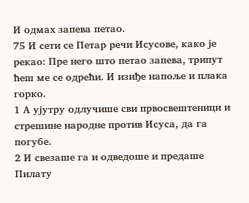И одмах запева петао.
75 И сети се Петар речи Исусове, како је рекао: Пре него што петао запева, трипут ћеш ме се одрећи. И изиђе напоље и плака горко.
1 А ујутру одлучише сви првосвештеници и стрешине народне против Исуса, да га погубе.
2 И свезаше га и одведоше и предаше Пилату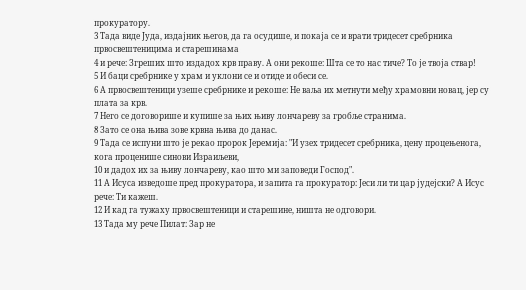прокуратору.
3 Тада виде Јуда, издајник његов, да га осудише, и покаја се и врати тридесет сребрника првосвештеницима и старешинама
4 и рече: Згреших што издадох крв праву. А они рекоше: Шта се то нас тиче? То је твоја ствар!
5 И баци сребрнике у храм и уклони се и отиде и обеси се.
6 А првосвештеници узеше сребрнике и рекоше: Не ваља их метнути међу храмовни новац, јер су плата за крв.
7 Него се договорише и купише за њих њиву лончареву за гробље странима.
8 Зато се она њива зове крвна њива до данас.
9 Тада се испуни што је рекао пророк Јеремија: "И узех тридесет сребрника, цену процењенога, кога проценише синови Израиљеви,
10 и дадох их за њиву лончареву, као што ми заповеди Господ".
11 А Исуса изведоше пред прокуратора, и запита га прокуратор: Јеси ли ти цар јудејски? А Исус рече: Ти кажеш.
12 И кад га тужаху првосвештеници и старешине, ништа не одговори.
13 Тада му рече Пилат: Зар не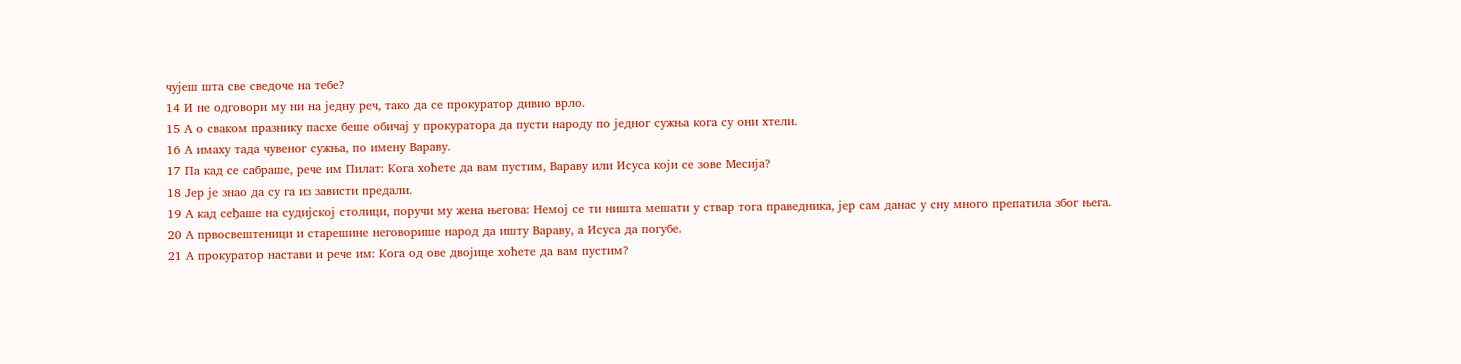чујеш шта све сведоче на тебе?
14 И не одговори му ни на једну реч, тако да се прокуратор дивио врло.
15 А о сваком празнику пасхе беше обичај у прокуратора да пусти народу по једног сужња кога су они хтели.
16 А имаху тада чувеног сужња, по имену Вараву.
17 Па кад се сабраше, рече им Пилат: Кога хоћете да вам пустим, Вараву или Исуса који се зове Месија?
18 Јер је знао да су га из зависти предали.
19 А кад сеђаше на судијској столици, поручи му жена његова: Немој се ти ништа мешати у ствар тога праведника, јер сам данас у сну много препатила због њега.
20 А првосвештеници и старешине неговорише народ да ишту Вараву, а Исуса да погубе.
21 А прокуратор настави и рече им: Кога од ове двојице хоћете да вам пустим?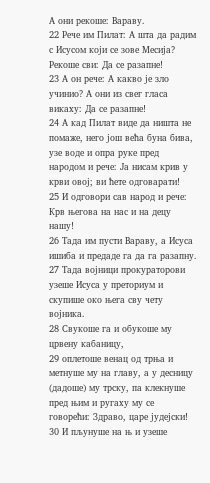А они рекоше: Вараву.
22 Рече им Пилат: А шта да радим с Исусом који се зове Месија? Рекоше сви: Да се разапне!
23 А он рече: А какво је зло учинио? А они из свег гласа викаху: Да се разапне!
24 А кад Пилат виде да ништа не помаже, него још већа буна бива, узе воде и опра руке пред народом и рече: Ја нисам крив у крви овој; ви ћете одговарати!
25 И одговори сав народ и рече: Крв његова на нас и на децу нашу!
26 Тада им пусти Вараву, а Исуса ишиба и предаде га да га разапну.
27 Тада војници прокураторови узеше Исуса у преториум и скупише око њега сву чету војника.
28 Свукоше га и обукоше му црвену кабаницу,
29 оплетоше венац од трња и метнуше му на главу, а у десницу (дадоше) му трску, па клекнуше пред њим и ругаху му се говорећи: Здраво, царе јудејски!
30 И пљунуше на њ и узеше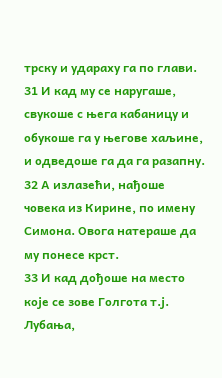трску и удараху га по глави.
31 И кад му се наругаше, свукоше с њега кабаницу и обукоше га у његове хаљине, и одведоше га да га разапну.
32 А излазећи, нађоше човека из Кирине, по имену Симона. Овога натераше да му понесе крст.
33 И кад дођоше на место које се зове Голгота т.ј. Лубања,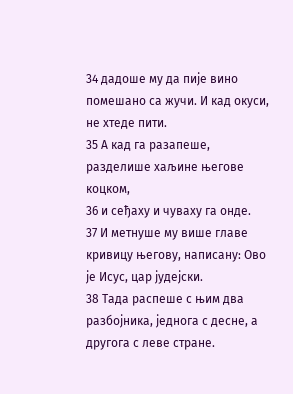34 дадоше му да пије вино помешано са жучи. И кад окуси, не хтеде пити.
35 А кад га разапеше, разделише хаљине његове коцком,
36 и сеђаху и чуваху га онде.
37 И метнуше му више главе кривицу његову, написану: Ово је Исус, цар јудејски.
38 Тада распеше с њим два разбојника, једнога с десне, а другога с леве стране.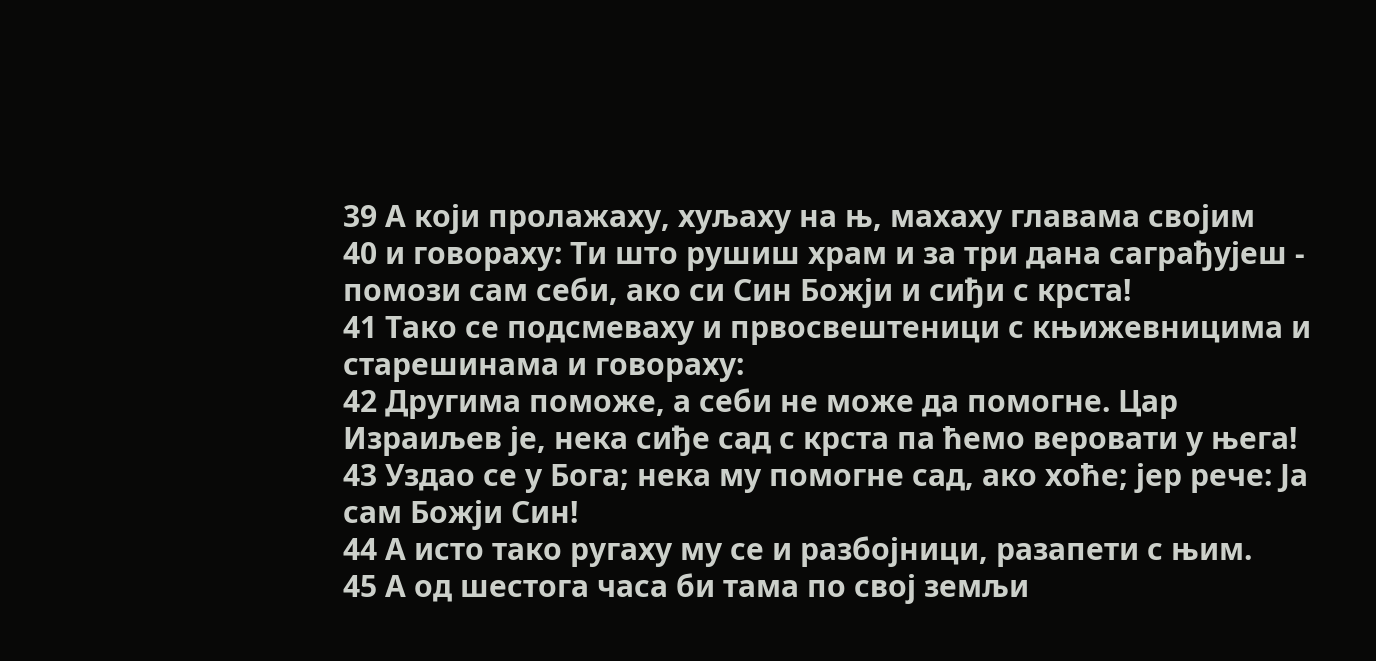39 А који пролажаху, хуљаху на њ, махаху главама својим
40 и говораху: Ти што рушиш храм и за три дана саграђујеш - помози сам себи, ако си Син Божји и сиђи с крста!
41 Тако се подсмеваху и првосвештеници с књижевницима и старешинама и говораху:
42 Другима поможе, а себи не може да помогне. Цар Израиљев је, нека сиђе сад с крста па ћемо веровати у њега!
43 Уздао се у Бога; нека му помогне сад, ако хоће; јер рече: Ја сам Божји Син!
44 А исто тако ругаху му се и разбојници, разапети с њим.
45 А од шестога часа би тама по свој земљи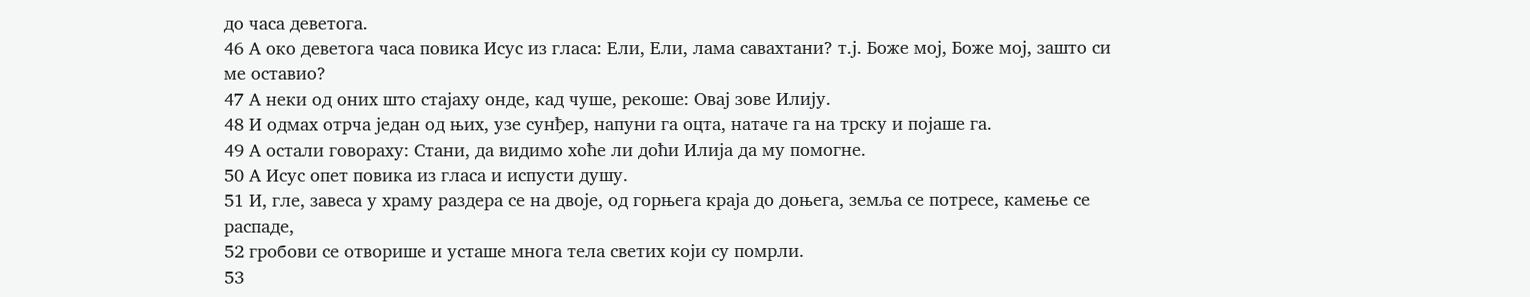до часа деветога.
46 А око деветога часа повика Исус из гласа: Ели, Ели, лама савахтани? т.ј. Боже мој, Боже мој, зашто си ме оставио?
47 А неки од оних што стајаху онде, кад чуше, рекоше: Овај зове Илију.
48 И одмах отрча један од њих, узе сунђер, напуни га оцта, натаче га на трску и појаше га.
49 А остали говораху: Стани, да видимо хоће ли доћи Илија да му помогне.
50 А Исус опет повика из гласа и испусти душу.
51 И, гле, завеса у храму раздера се на двоје, од горњега краја до доњега, земља се потресе, камење се распаде,
52 гробови се отворише и усташе многа тела светих који су помрли.
53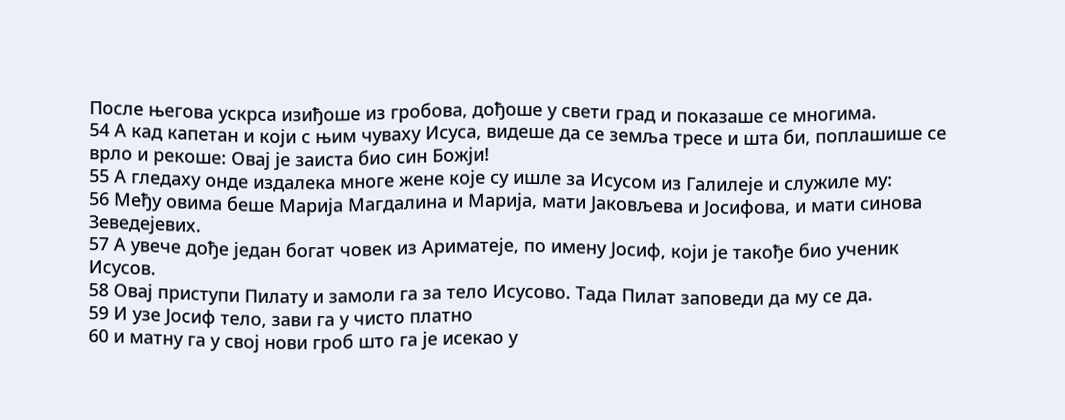После његова ускрса изиђоше из гробова, дођоше у свети град и показаше се многима.
54 А кад капетан и који с њим чуваху Исуса, видеше да се земља тресе и шта би, поплашише се врло и рекоше: Овај је заиста био син Божји!
55 А гледаху онде издалека многе жене које су ишле за Исусом из Галилеје и служиле му:
56 Међу овима беше Марија Магдалина и Марија, мати Јаковљева и Јосифова, и мати синова Зеведејевих.
57 А увече дође један богат човек из Ариматеје, по имену Јосиф, који је такође био ученик Исусов.
58 Овај приступи Пилату и замоли га за тело Исусово. Тада Пилат заповеди да му се да.
59 И узе Јосиф тело, зави га у чисто платно
60 и матну га у свој нови гроб што га је исекао у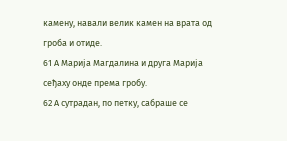камену, навали велик камен на врата од гроба и отиде.
61 А Марија Магдалина и друга Марија сеђаху онде према гробу.
62 А сутрадан, по петку, сабраше се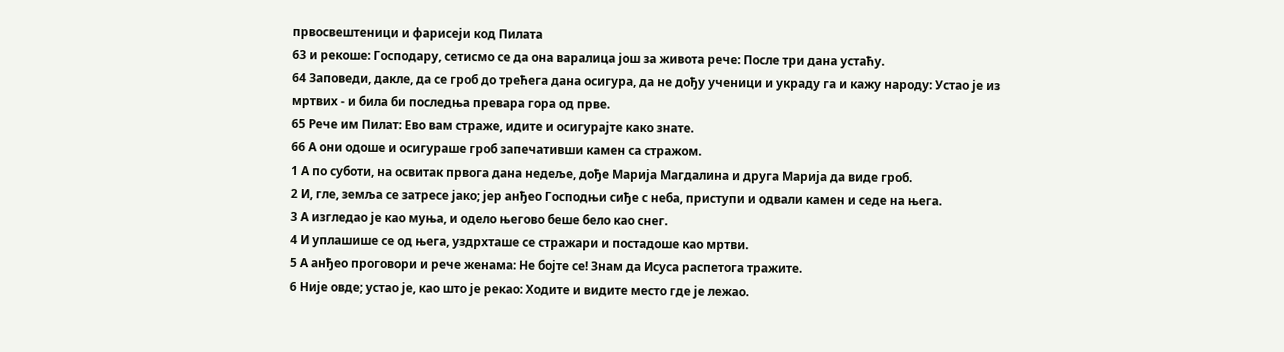првосвештеници и фарисеји код Пилата
63 и рекоше: Господару, сетисмо се да она варалица још за живота рече: После три дана устаћу.
64 Заповеди, дакле, да се гроб до трећега дана осигура, да не дођу ученици и украду га и кажу народу: Устао је из мртвих - и била би последња превара гора од прве.
65 Рече им Пилат: Ево вам страже, идите и осигурајте како знате.
66 А они одоше и осигураше гроб запечативши камен са стражом.
1 А по суботи, на освитак првога дана недеље, дође Марија Магдалина и друга Марија да виде гроб.
2 И, гле, земља се затресе јако; јер анђео Господњи сиђе с неба, приступи и одвали камен и седе на њега.
3 А изгледао је као муња, и одело његово беше бело као снег.
4 И уплашише се од њега, уздрхташе се стражари и постадоше као мртви.
5 А анђео проговори и рече женама: Не бојте се! Знам да Исуса распетога тражите.
6 Није овде; устао је, као што је рекао: Ходите и видите место где је лежао.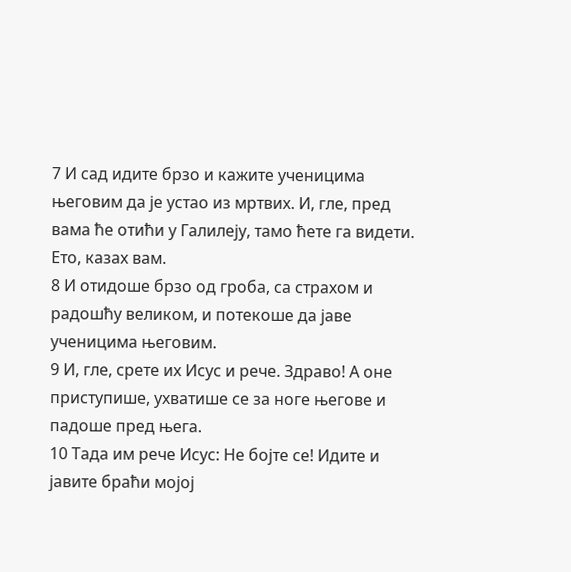7 И сад идите брзо и кажите ученицима његовим да је устао из мртвих. И, гле, пред вама ће отићи у Галилеју, тамо ћете га видети. Ето, казах вам.
8 И отидоше брзо од гроба, са страхом и радошћу великом, и потекоше да јаве ученицима његовим.
9 И, гле, срете их Исус и рече. Здраво! А оне приступише, ухватише се за ноге његове и падоше пред њега.
10 Тада им рече Исус: Не бојте се! Идите и јавите браћи мојој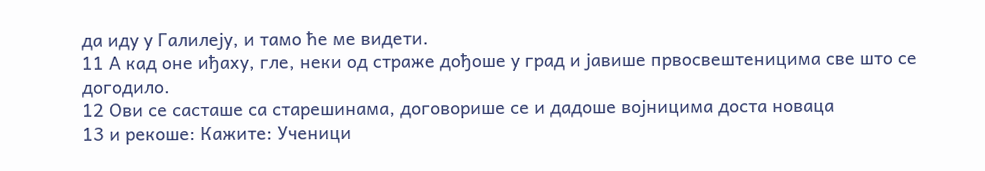да иду у Галилеју, и тамо ће ме видети.
11 А кад оне иђаху, гле, неки од страже дођоше у град и јавише првосвештеницима све што се догодило.
12 Ови се састаше са старешинама, договорише се и дадоше војницима доста новаца
13 и рекоше: Кажите: Ученици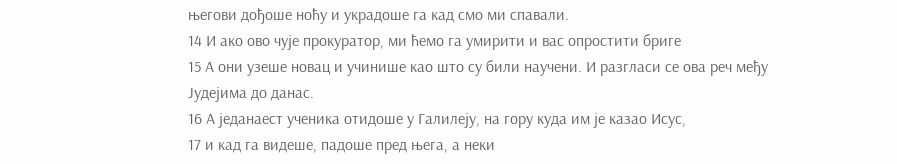његови дођоше ноћу и украдоше га кад смо ми спавали.
14 И ако ово чује прокуратор, ми ћемо га умирити и вас опростити бриге
15 А они узеше новац и учинише као што су били научени. И разгласи се ова реч међу Јудејима до данас.
16 А једанаест ученика отидоше у Галилеју, на гору куда им је казао Исус,
17 и кад га видеше, падоше пред њега, а неки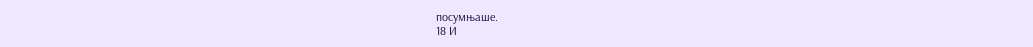посумњаше.
18 И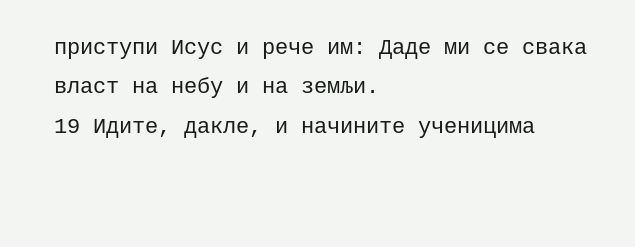приступи Исус и рече им: Даде ми се свака власт на небу и на земљи.
19 Идите, дакле, и начините ученицима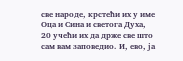све народе, крстећи их у име Оца и Сина и светога Духа,
20 учећи их да држе све што сам вам заповедио. И, ево, ја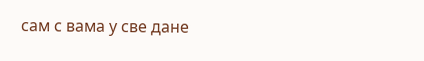сам с вама у све дане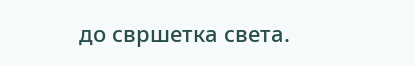до свршетка света.